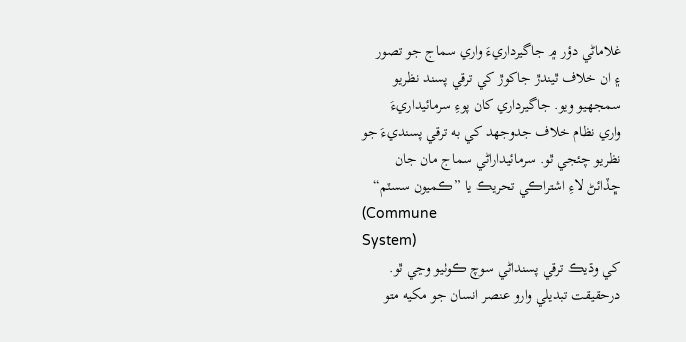غلاماڻي دؤر ۾ جاگيرداريءَ واري سماج جو تصور
۽ ان خلاف ٿيندڙ جاکوڙ کي ترقي پسند نظريو
سمجهيو ويو. جاگيرداري کان پوءِ سرمائيداريءَ
واري نظام خلاف جدوجھد کي به ترقي پسنديءَ جو
نظريو چئجي ٿو. سرمائيداراڻي سماج مان جان
ڇڏائڻ لاءِ اشتراڪي تحريڪ يا ”ڪميون سسٽم“
(Commune
System)
کي وڌيڪ ترقي پسنداڻي سوچ ڪوٺيو وڃي ٿو.
درحقيقت تبديلي وارو عنصر انسان جو مکيه متو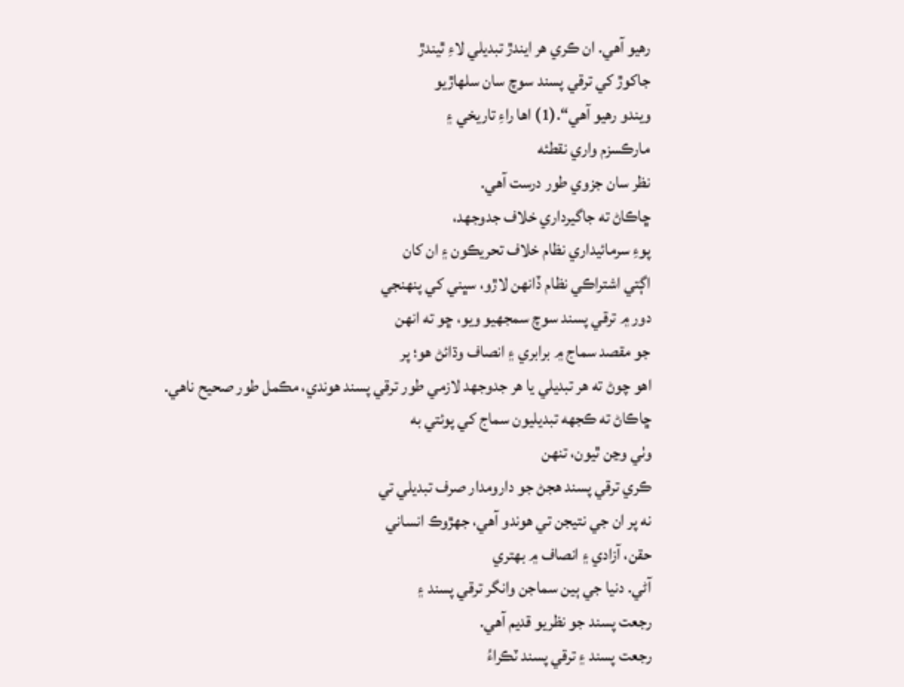رهيو آهي. ان ڪري هر ايندڙ تبديلي لاءِ ٿيندڙ
جاکوڙ کي ترقي پسند سوچ سان سلھاڙيو
ويندو رهيو آهي“.(1) اها راءِ تاريخي ۽
مارڪسزم واري نقطئه
نظر سان جزوي طور درست آهي.
ڇاڪاڻ ته جاگيرداري خلاف جدوجھد،
پوءِ سرمائيداري نظام خلاف تحريڪون ۽ ان کان
اڳتي اشتراڪي نظام ڏانھن لاڙو، سڀني کي پنھنجي
دور ۾ ترقي پسند سوچ سمجهيو ويو، ڇو ته انھن
جو مقصد سماج ۾ برابري ۽ انصاف وڌائڻ هو؛ پر
اهو چوڻ ته هر تبديلي يا هر جدوجھد لازمي طور ترقي پسند هوندي، مڪمل طور صحيح ناهي. ڇاڪاڻ ته ڪجهه تبديليون سماج کي پوئتي به
وٺي وڃن ٿيون، تنھن
ڪري ترقي پسند هجڻ جو دارومدار صرف تبديلي تي
نه پر ان جي نتيجن تي هوندو آهي، جھڙوڪ انساني
حقن، آزادي ۽ انصاف ۾ بھتري
آڻي. دنيا جي ٻين سماجن وانگر ترقي پسند ۽
رجعت پسند جو نظريو قديم آهي.
رجعت پسند ۽ ترقي پسند ٽڪراءُ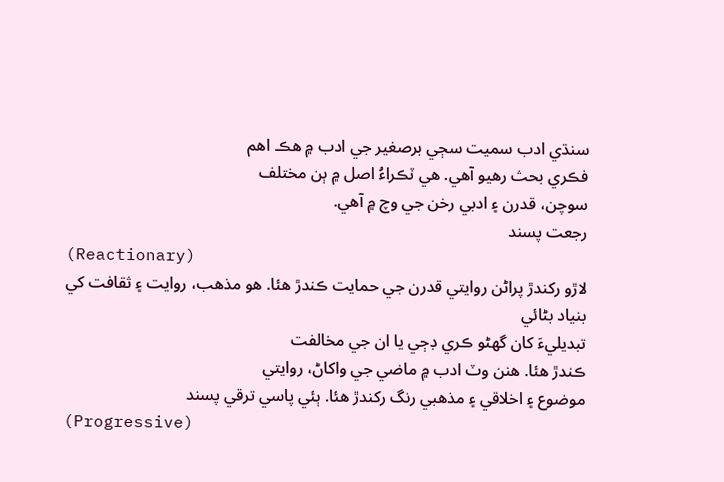سنڌي ادب سميت سڄي برصغير جي ادب ۾ هڪ اهم
فڪري بحث رهيو آهي. هي ٽڪراءُ اصل ۾ ٻن مختلف
سوچن، قدرن ۽ ادبي رخن جي وچ ۾ آهي.
رجعت پسند
(Reactionary)
لاڙو رکندڙ پراڻن روايتي قدرن جي حمايت ڪندڙ هئا. هو مذهب، روايت ۽ ثقافت کي بنياد بڻائي
تبديليءَ کان گهڻو ڪري ڊڄي يا ان جي مخالفت
ڪندڙ هئا. هنن وٽ ادب ۾ ماضي جي واکاڻ، روايتي
موضوع ۽ اخلاقي ۽ مذهبي رنگ رکندڙ هئا. ٻئي پاسي ترقي پسند
(Progressive)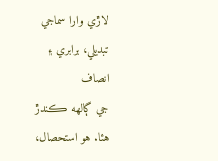لاڙي وارا سماجي تبديلي، برابري ۽ انصاف
جي ڳالھه ڪندڙ هئا. هو استحصال،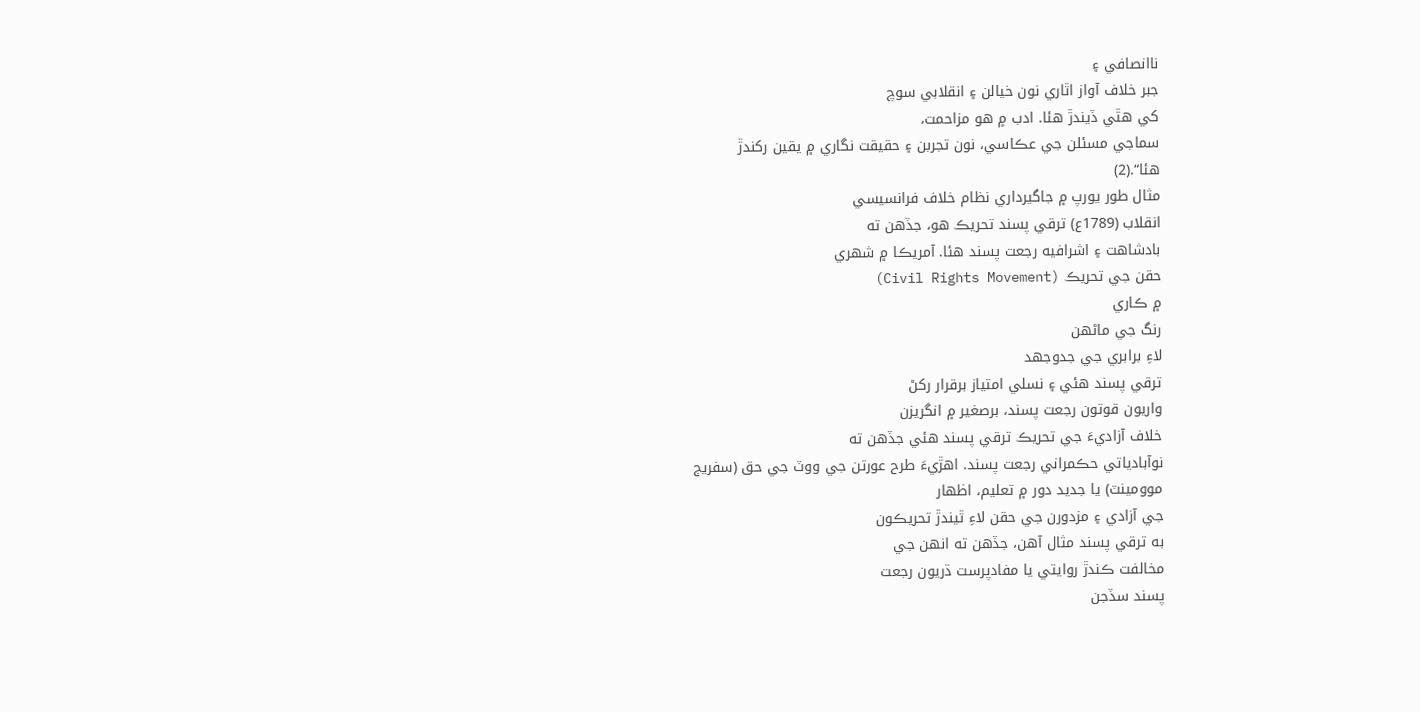ناانصافي ۽
جبر خلاف آواز اٿاري نون خيالن ۽ انقلابي سوچ
کي هٿي ڏيندڙ هئا. ادب ۾ هو مزاحمت،
سماجي مسئلن جي عڪاسي، نون تجربن ۽ حقيقت نگاري ۾ يقين رکندڙ
هئا“.(2)
مثال طور يورپ ۾ جاگيرداري نظام خلاف فرانسيسي
انقلاب (1789ع) ترقي پسند تحريڪ هو، جڏهن ته
بادشاهت ۽ اشرافيه رجعت پسند هئا. آمريڪا ۾ شھري
حقن جي تحريڪ (Civil Rights Movement)
۾ ڪاري
رنگ جي ماڻھن
لاءِ برابري جي جدوجھد
ترقي پسند هئي ۽ نسلي امتياز برقرار رکڻ
واريون قوتون رجعت پسند، برصغير ۾ انگريزن
خلاف آزاديءَ جي تحريڪ ترقي پسند هئي جڏهن ته
نوآبادياتي حڪمراني رجعت پسند. اهڙيءَ طرح عورتن جي ووٽ جي حق (سفريج
موومينٽ) يا جديد دور ۾ تعليم، اظھار
جي آزادي ۽ مزدورن جي حقن لاءِ ٿيندڙ تحريڪون
به ترقي پسند مثال آهن، جڏهن ته انھن جي
مخالفت ڪندڙ روايتي يا مفادپرست ڌريون رجعت
پسند سڏجن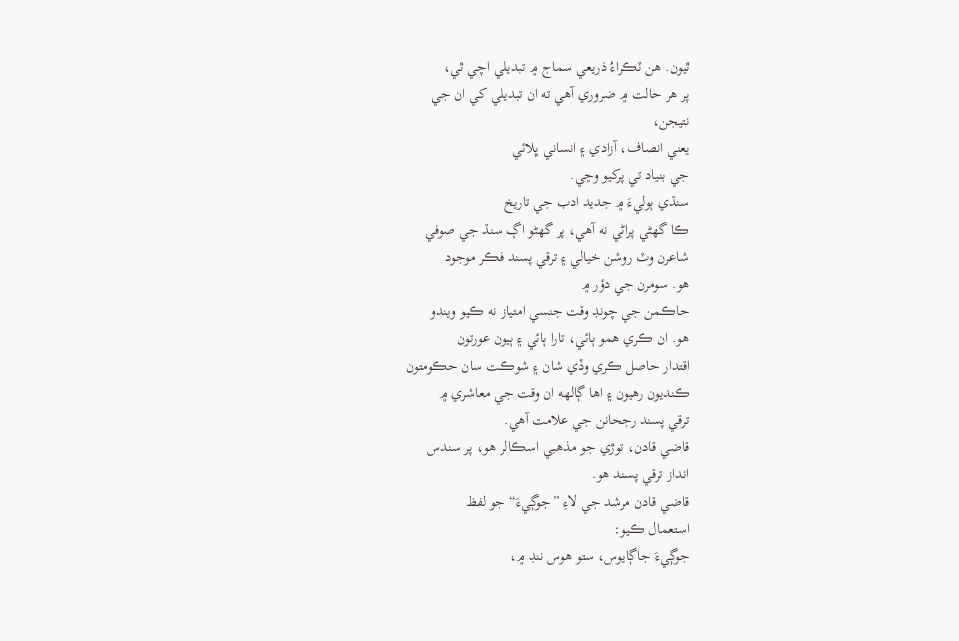ٿيون. هن ٽڪراءُ ذريعي سماج ۾ تبديلي اچي ٿي،
پر هر حالت ۾ ضروري آهي ته ان تبديلي کي ان جي
نتيجن،
يعني انصاف، آزادي ۽ انساني ڀلائي
جي بنياد تي پرکيو وڃي.
سنڌي ٻوليءَ ۾ جديد ادب جي تاريخ
ڪا گهڻي پراڻي نه آهي، پر گهڻو اڳ سنڌ جي صوفي
شاعرن وٽ روشن خيالي ۽ ترقي پسند فڪر موجود
هو. سومرن جي دؤر ۾
حاڪمن جي چونڊ وقت جنسي امتياز نه ڪيو ويندو
هو. ان ڪري همو ٻائي، تارا ٻائي ۽ ٻيون عورتون
اقتدار حاصل ڪري وڏي شان ۽ شوڪت سان حڪومتون
ڪنديون رهيون ۽ اها ڳالھه ان وقت جي معاشري ۾
ترقي پسند رجحانن جي علامت آهي.
قاضي قادن، توڙي جو مذهبي اسڪالر هو، پر سندس
انداز ترقي پسند هو.
قاضي قادن مرشد جي لاءِ ”جوڳيءَ“ جو لفظ
استعمال ڪيو:
جوڳيءَ جاڳايوس، ستو هوس ننڊ ۾،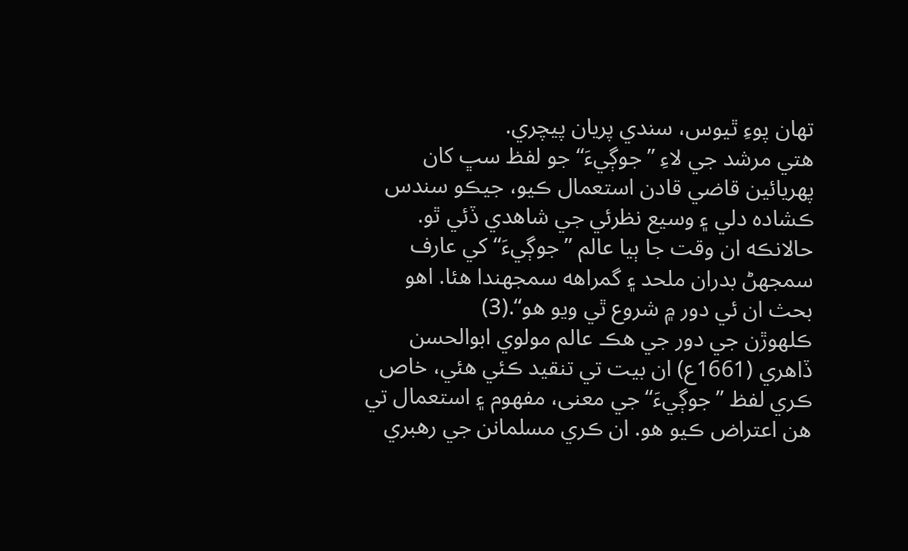تھان پوءِ ٿيوس، سندي پريان پيچري.
هتي مرشد جي لاءِ ”جوڳيءَ“ جو لفظ سڀ کان
پھريائين قاضي قادن استعمال ڪيو، جيڪو سندس
ڪشاده دلي ۽ وسيع نظرئي جي شاهدي ڏئي ٿو.
حالانڪه ان وقت جا ٻيا عالم ”جوڳيءَ“ کي عارف
سمجهڻ بدران ملحد ۽ گمراهه سمجهندا هئا. اهو
بحث ان ئي دور ۾ شروع ٿي ويو هو“.(3)
ڪلھوڙن جي دور جي هڪ عالم مولوي ابوالحسن
ڏاهري (1661ع) ان بيت تي تنقيد ڪئي هئي، خاص
ڪري لفظ ”جوڳيءَ“ جي معنى، مفھوم ۽ استعمال تي
هن اعتراض ڪيو هو. ان ڪري مسلمانن جي رهبري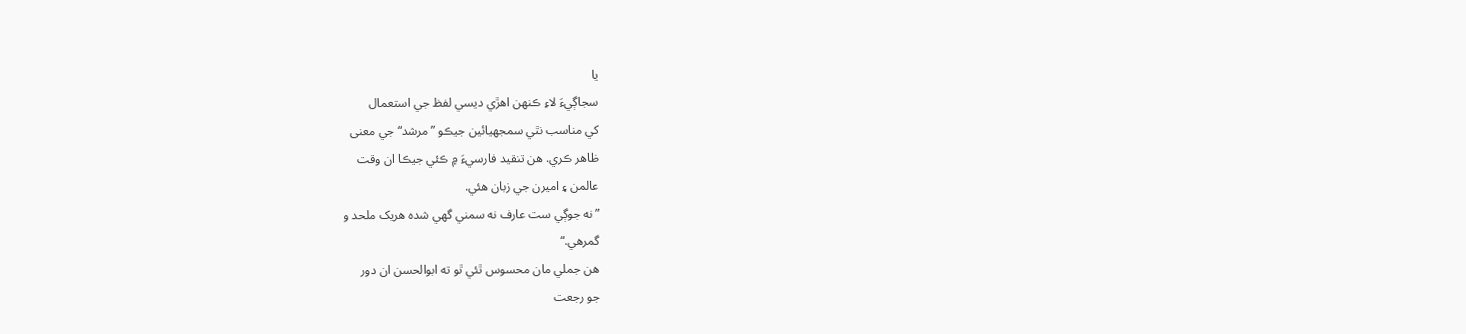يا
سجاڳيءَ لاءِ ڪنھن اهڙي ديسي لفظ جي استعمال
کي مناسب نٿي سمجهيائين جيڪو ”مرشد“ جي معنى
ظاهر ڪري. هن تنقيد فارسيءَ ۾ ڪئي جيڪا ان وقت
عالمن ۽ اميرن جي زبان هئي.
”نه جوڳي ست عارف نه سمني گهي شده هريک ملحد و
گمرهي.“
هن جملي مان محسوس ٿئي ٿو ته ابوالحسن ان دور
جو رجعت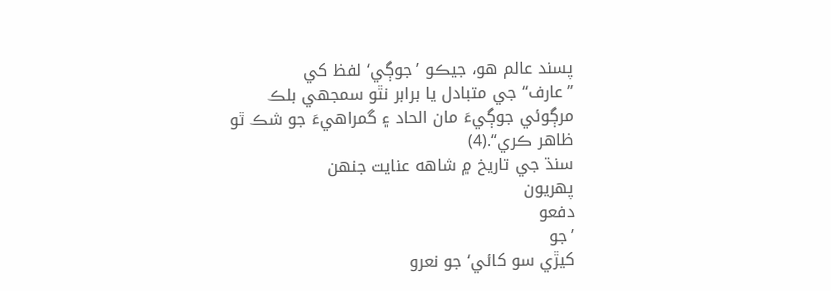پسند عالم هو، جيڪو ’جوڳي‘ لفظ کي
”عارف“ جي متبادل يا برابر نٿو سمجهي بلڪ
مرڳوئي جوڳيءَ مان الحاد ۽ گمراهيءَ جو شڪ ٿو
ظاهر ڪري“.(4)
سنڌ جي تاريخ ۾ شاهه عنايت جنھن
پھريون
دفعو
’جو
کيڙي سو کائي‘ جو نعرو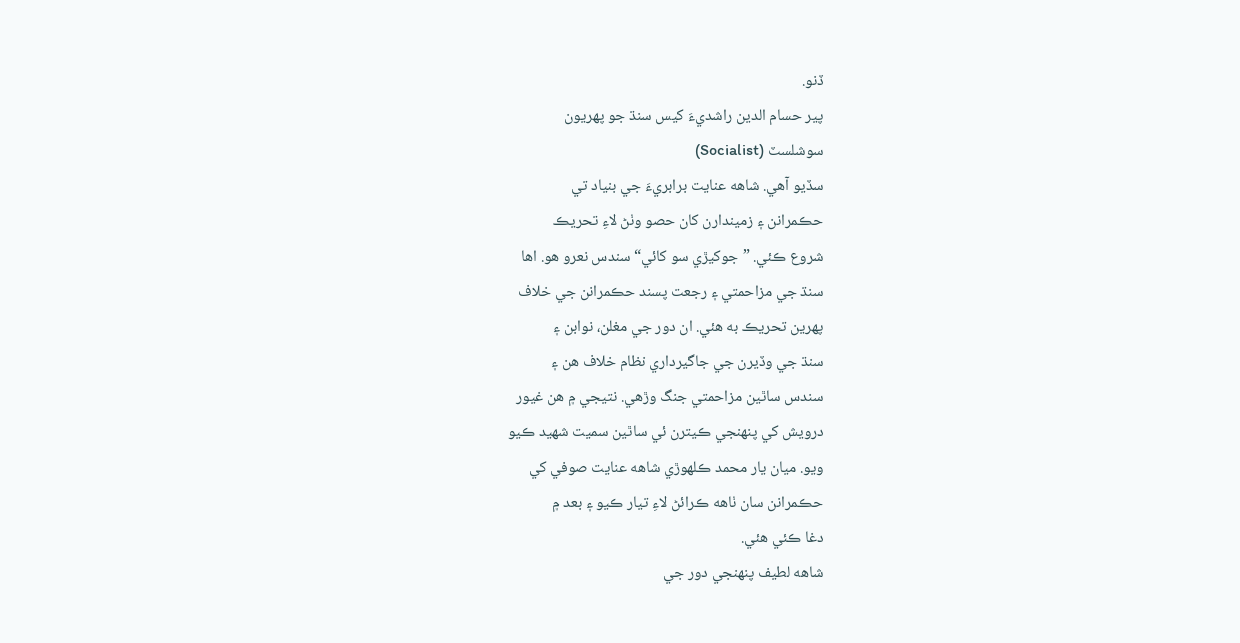ڏنو.
پير حسام الدين راشديءَ کيس سنڌ جو پھريون
سوشلسٽ (Socialist)
سڏيو آهي. شاهه عنايت برابريءَ جي بنياد تي
حڪمرانن ۽ زميندارن کان حصو وٺڻ لاءِ تحريڪ
شروع ڪئي. ”جوکيڙي سو کائي“ سندس نعرو هو. اها
سنڌ جي مزاحمتي ۽ رجعت پسند حڪمرانن جي خلاف
پھرين تحريڪ به هئي. ان دور جي مغلن، نوابن ۽
سنڌ جي وڏيرن جي جاگيرداري نظام خلاف هن ۽
سندس ساٿين مزاحمتي جنگ وڙهي. نتيجي ۾ هن غيور
درويش کي پنھنجي ڪيترن ئي ساٿين سميت شھيد ڪيو
ويو. ميان يار محمد ڪلھوڙي شاهه عنايت صوفي کي
حڪمرانن سان ٺاهه ڪرائڻ لاءِ تيار ڪيو ۽ بعد ۾
دغا ڪئي هئي.
شاهه لطيف پنھنجي دور جي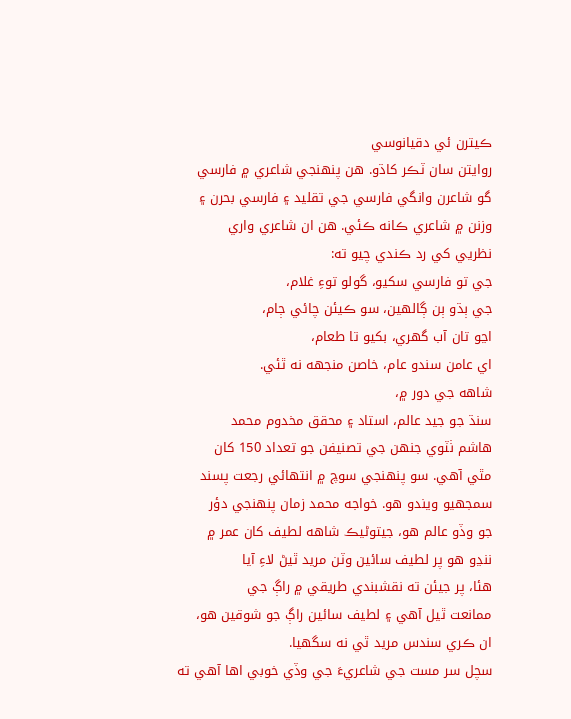ڪيترن ئي دقيانوسي
روايتن سان ٽڪر کاڌو. هن پنھنجي شاعري ۾ فارسي
گو شاعرن وانگي فارسي جي تقليد ۽ فارسي بحرن ۽
وزنن ۾ شاعري ڪانه ڪئي. هن ان شاعري واري
نظريي کي رد ڪندي چيو ته:
جي تو فارسي سکيو، گولو توءِ غلام،
جي ٻڌو ٻن ڳالھين، سو ڪيئن چائي ڄام،
اڃو تان آب گهري، بکيو تا طعام،
اي عامن سندو عام، خاصن منجهه نه ٿئي.
شاهه جي دور ۾،
سنڌ جو جيد عالم، استاد ۽ محقق مخدوم محمد
هاشم ٺٽوي جنھن جي تصنيفن جو تعداد 150 کان
مٿي آهي. سو پنھنجي سوچ ۾ انتھائي رجعت پسند
سمجهيو ويندو هو. خواجه محمد زمان پنھنجي دؤر
جو وڏو عالم هو، جيتوڻيڪ شاهه لطيف کان عمر ۾
ننڍو هو پر لطيف سائين وٽن مريد ٿيڻ لاءِ آيا
هئا، پر جيئن ته نقشبندي طريقي ۾ راڳ جي
ممانعت ٿيل آهي ۽ لطيف سائين راڳ جو شوقين هو،
ان ڪري سندس مريد ٿي نه سگهيا.
سچل سر مست جي شاعريءَ جي وڏي خوبي اها آهي ته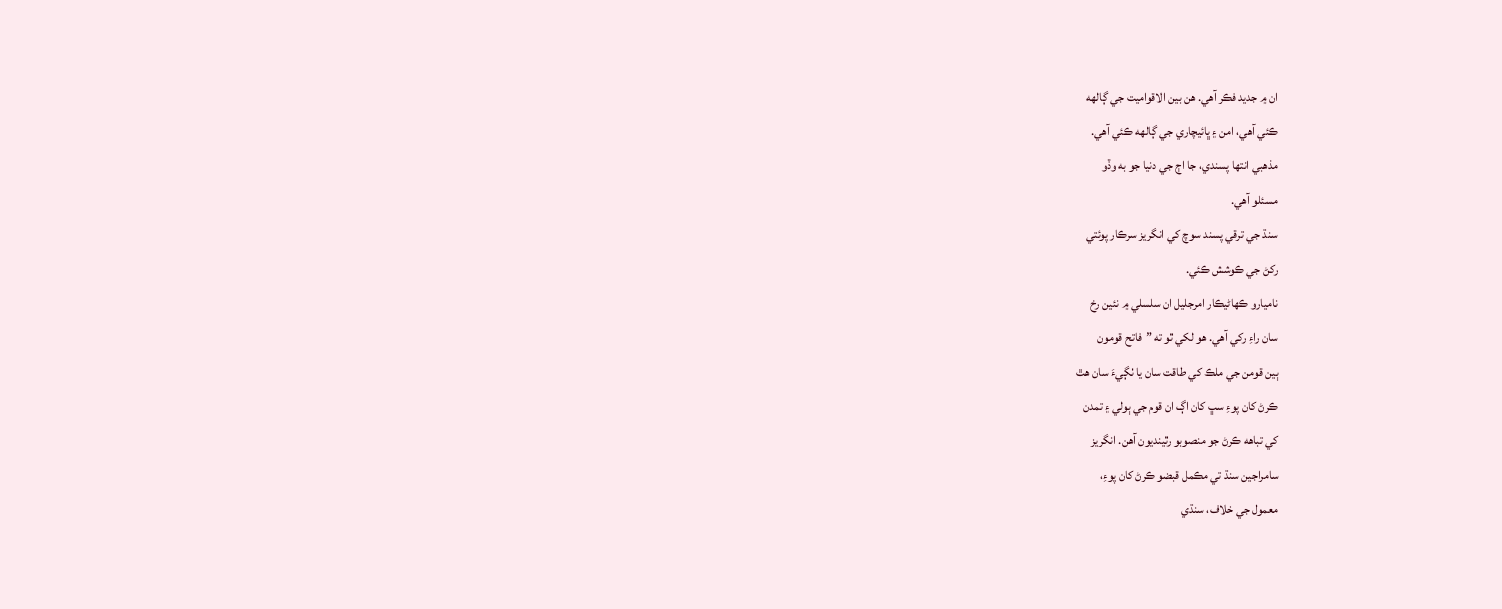ان ۾ جديد فڪر آهي. هن بين الاقواميت جي ڳالھه
ڪئي آهي، امن ۽ ڀائيچاري جي ڳالھه ڪئي آهي.
مذهبي انتھا پسندي، جا اڄ جي دنيا جو به وڏو
مسئلو آهي.
سنڌ جي ترقي پسند سوچ کي انگريز سرڪار پوئتي
رکڻ جي ڪوشش ڪئي.
ناميارو ڪھاڻيڪار امرجليل ان سلسلي ۾ نئين رخ
سان راءِ رکي آهي. هو لکي ٿو ته ”فاتح قومون
ٻين قومن جي ملڪ کي طاقت سان يا ٺڳيءَ سان هٿ
ڪرڻ کان پوءِ سڀ کان اڳ ان قوم جي ٻولي ۽ تمدن
کي تباهه ڪرڻ جو منصوبو رٿينديون آهن. انگريز
سامراجين سنڌ تي مڪمل قبضو ڪرڻ کان پوءِ،
معمول جي خلاف، سنڌي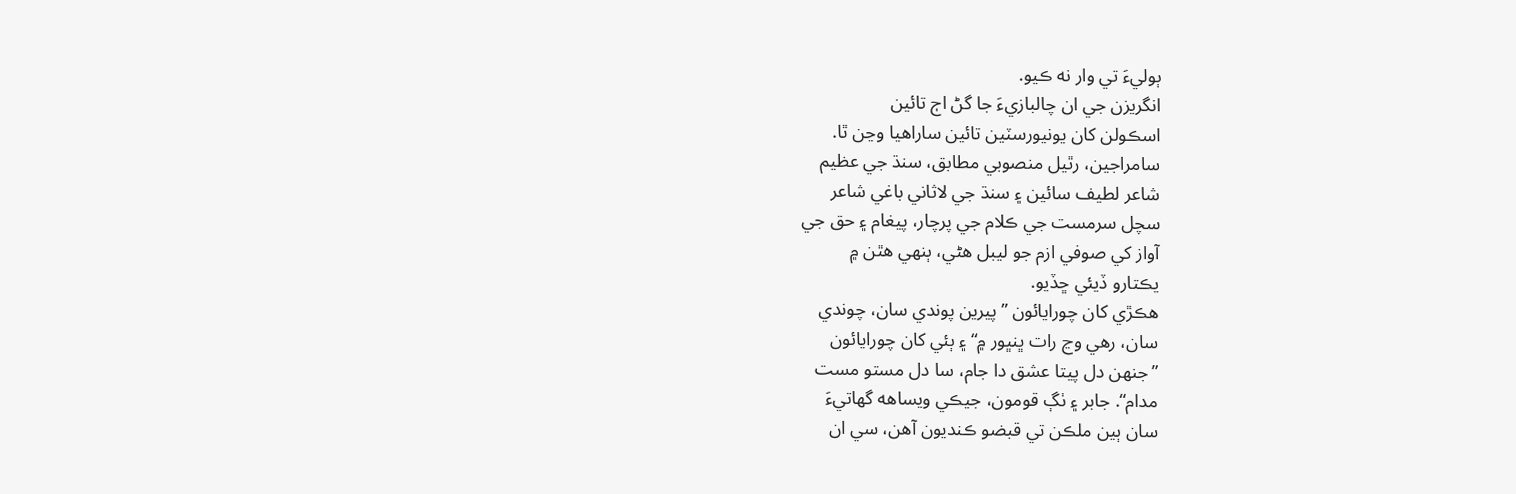ٻوليءَ تي وار نه ڪيو.
انگريزن جي ان چالبازيءَ جا گڻ اڄ تائين
اسڪولن کان يونيورسٽين تائين ساراهيا وڃن ٿا.
سامراجين، رٿيل منصوبي مطابق، سنڌ جي عظيم
شاعر لطيف سائين ۽ سنڌ جي لاثاني باغي شاعر
سچل سرمست جي ڪلام جي پرچار، پيغام ۽ حق جي
آواز کي صوفي ازم جو ليبل هڻي، ٻنھي هٿن ۾
يڪتارو ڏيئي ڇڏيو.
هڪڙي کان چورايائون ”پيرين پوندي سان، چوندي
سان، رهي وڃ رات ڀنڀور ۾“ ۽ ٻئي کان چورايائون
”جنھن دل پيتا عشق دا جام، سا دل مستو مست
مدام“. جابر ۽ ٺڳ قومون، جيڪي ويساهه گهاتيءَ
سان ٻين ملڪن تي قبضو ڪنديون آهن، سي ان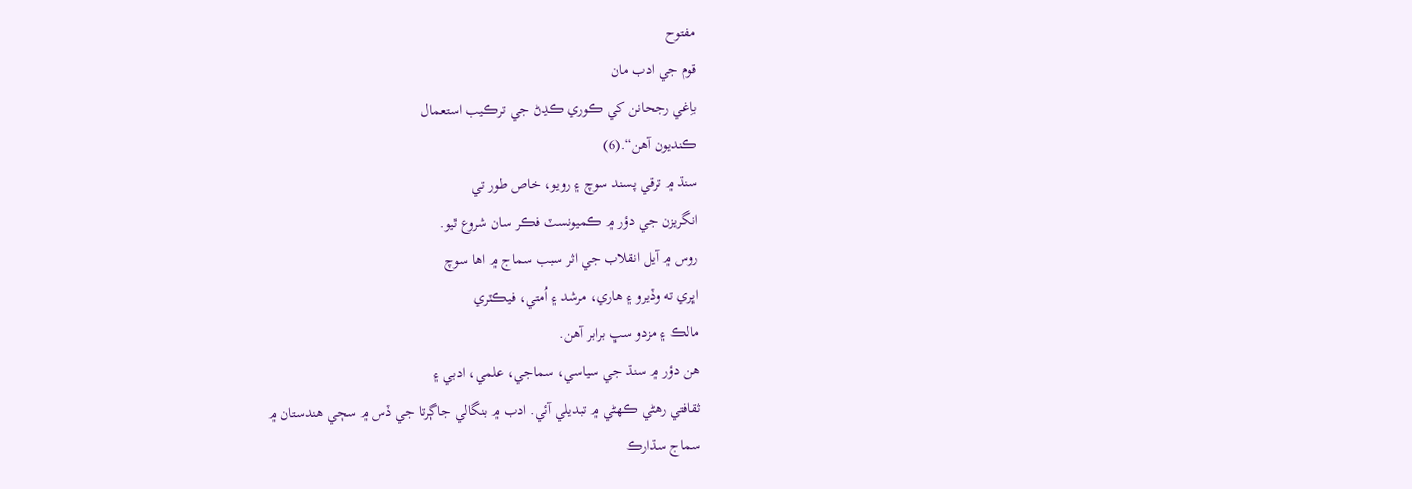مفتوح
قوم جي ادب مان
باِغي رجحانن کي ڪوري ڪڍڻ جي ترڪيب استعمال
ڪنديون آهن“.(6)
سنڌ ۾ ترقي پسند سوچ ۽ رويو، خاص طور تي
انگريزن جي دؤر ۾ ڪميونسٽ فڪر سان شروع ٿيو.
روس ۾ آيل انقلاب جي اثر سبب سماج ۾ اها سوچ
اڀري ته وڏيرو ۽ هاري، مرشد ۽ اُمتي، فيڪٽري
مالڪ ۽ مزدو سڀ برابر آهن.
هن دؤر ۾ سنڌ جي سياسي، سماجي، علمي، ادبي ۽
ثقافتي رهڻي ڪھڻي ۾ تبديلي آئي. ادب ۾ بنگالي جاڳرتا جي ڏس ۾ سڄي ھندستان ۾
سماج سڌارڪ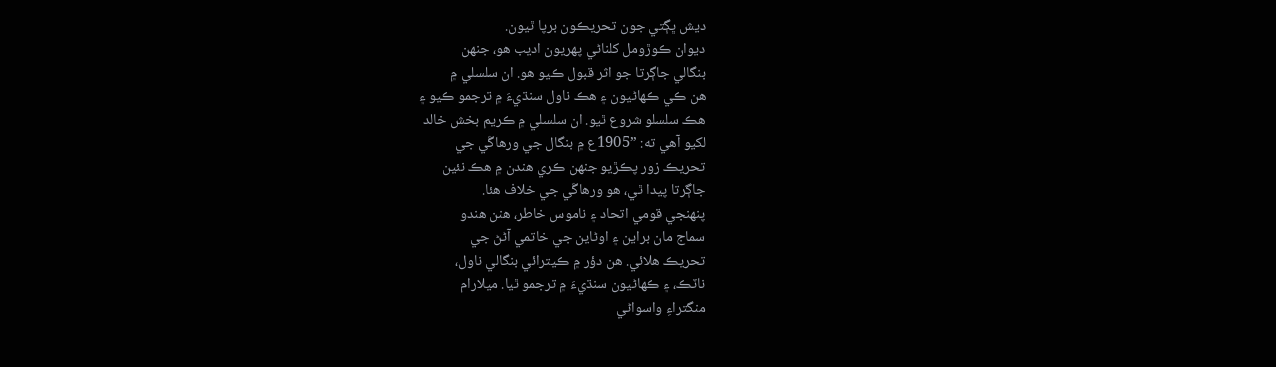ديش ڀڳتي جون تحريڪون برپا ٿيون.
ديوان ڪوڙومل کلناڻي پھريون اديب هو، جنھن
بنگالي جاڳرتا جو اثر قبول ڪيو هو. ان سلسلي ۾
هن ڪي ڪھاڻيون ۽ هڪ ناول سنڌيءَ ۾ ترجمو ڪيو ۽
هڪ سلسلو شروع ٿيو. ان سلسلي ۾ ڪريم بخش خالد
لکيو آهي ته: ”1905ع ۾ بنگال جي ورهاڱي جي
تحريڪ زور پڪڙيو جنھن ڪري هندن ۾ هڪ نئين
جاڳرتا پيدا ٿي، هو ورهاڱي جي خلاف هئا.
پنھنجي قومي اتحاد ۽ ناموس خاطر، هنن هندو
سماج مان براين ۽ اوڻاين جي خاتمي آڻڻ جي
تحريڪ هلائي. هن دؤر ۾ ڪيترائي بنگالي ناول،
ناٽڪ، ۽ ڪھاڻيون سنڌيءَ ۾ ترجمو ٿيا. ميلارام
منگتراءِ واسواڻي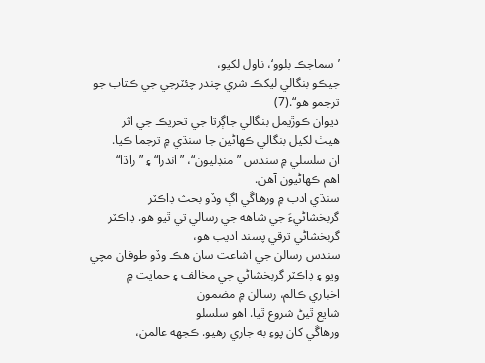’سماجڪ بلوو‘، ناول لکيو،
جيڪو بنگالي ليکڪ شري چندر چئٽرجي جي ڪتاب جو
ترجمو هو“.(7)
ديوان ڪوڙيمل بنگالي جاڳرتا جي تحريڪ جي اثر
هيٺ لکيل بنگالي ڪھاڻين جا سنڌي ۾ ترجما ڪيا.
ان سلسلي ۾ سندس ”منڊليون“، ”اندرا“ ۽ ”راڌا“
اهم ڪھاڻيون آهن.
سنڌي ادب ۾ ورهاڱي اڳ وڏو بحث ڊاڪٽر
گربخشاڻيءَ جي شاهه جي رسالي تي ٿيو هو. ڊاڪٽر
گربخشاڻي ترقي پسند اديب هو،
سندس رسالن جي اشاعت سان هڪ وڏو طوفان مچي
ويو ۽ ڊاڪٽر گربخشاڻي جي مخالف ۽ حمايت ۾
اخباري ڪالم، رسالن ۾ مضمون
شايع ٿيڻ شروع ٿيا. اهو سلسلو
ورهاڱي کان پوءِ به جاري رهيو. ڪجهه عالمن،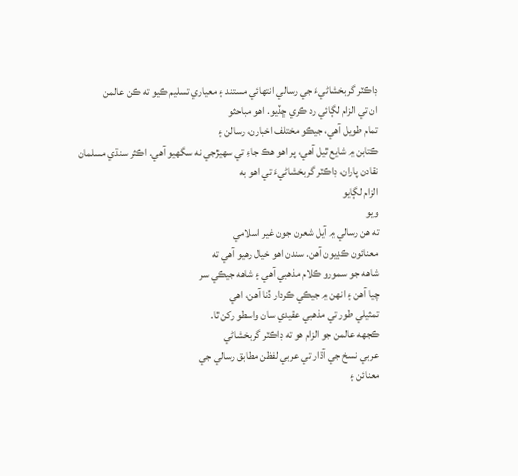ڊاڪٽر گربخشاڻيءَ جي رسالي انتھائي مستند ۽ معياري تسليم ڪيو ته ڪن عالمن
ان تي الزام لڳائي رد ڪري ڇڏيو. اهو مباحثو
تمام طويل آهي، جيڪو مختلف اخبارن، رسالن ۽
ڪتابن ۾ شايع ٿيل آهي، پر اهو هڪ جاءِ تي سھيڙجي نه سگهيو آهي. اڪثر سنڌي مسلمان
نقادن پاران، ڊاڪٽر گربخشاڻيءَ تي اهو به
الزام لڳايو
ويو
ته هن رسالي ۾ آيل شعرن جون غير اسلامي
معنائون ڪڍيون آهن. سندن اهو خيال رهيو آهي ته
شاهه جو سمورو ڪلام مذهبي آهي ۽ شاهه جيڪي سر
چيا آهن ۽ انھن ۾ جيڪي ڪردار ڏنا آهن، اهي
تمثيلي طور تي مذهبي عقيدي سان واسطو رکن ٿا.
ڪجهه عالمن جو الزام هو ته ڊاڪٽر گربخشاڻي
عربي نسخ جي آڌار تي عربي لفظن مطابق رسالي جي
معنائن ۽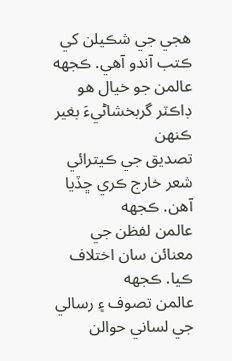هجي جي شڪيلن کي ڪتب آندو آهي. ڪجهه
عالمن جو خيال هو ڊاڪٽر گربخشاڻيءَ بغير ڪنھن
تصديق جي ڪيترائي شعر خارج ڪري ڇڏيا آهن. ڪجهه
عالمن لفظن جي معنائن سان اختلاف ڪيا. ڪجهه
عالمن تصوف ۽ رسالي جي لساني حوالن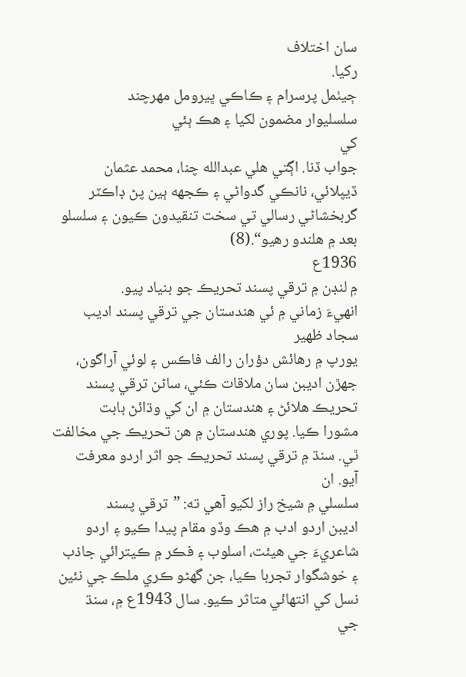سان اختلاف
رکيا.
ڄيٺمل پرسرام ۽ ڪاڪي ڀيرومل مھرچند
سلسليوار مضمون لکيا ۽ هڪ ٻئي
کي
جواب ڏنا. اڳتي هلي عبدالله چنا، محمد عثمان
ڏيپلائي، نانڪي گدواڻي ۽ ڪجهه ٻين پڻ ڊاڪٽر
گربخشاڻي رسالي تي سخت تنقيدون ڪيون ۽ سلسلو
بعد ۾ هلندو رهيو“.(8)
1936ع
۾ لنڊن ۾ ترقي پسند تحريڪ جو بنياد پيو.
انھيءَ زماني ۾ ئي هندستان جي ترقي پسند اديب
سجاد ظھير
يورپ ۾ رهائش دؤران رالف فاڪس ۽ لوئي آراگون،
جھڙن اديبن سان ملاقات ڪئي، ساڻن ترقي پسند
تحريڪ هلائڻ ۽ هندستان ۾ ان کي وڌائڻ بابت
مشورا ڪيا. پوري هندستان ۾ هن تحريڪ جي مخالفت
ٿي. سنڌ ۾ ترقي پسند تحريڪ جو اثر اردو معرفت
آيو. ان
سلسلي ۾ شيخ راز لکيو آهي ته: ”ترقي پسند
اديبن اردو ادب ۾ هڪ وڏو مقام پيدا ڪيو ۽ اردو
شاعريءَ جي هيئت، اسلوب ۽ فڪر ۾ ڪيترائي جاذب
۽ خوشگوار تجربا ڪيا، جن گهڻو ڪري ملڪ جي نئين
نسل کي انتهائي متاثر ڪيو. سال 1943ع ۾، سنڌ
جي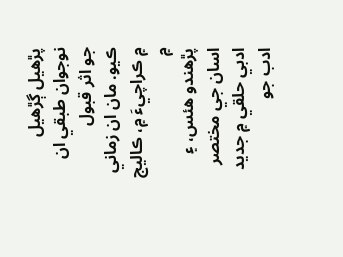پڙهيل ڳڙهيل نوجوان طبقي ان جو اثر قبول
ڪيو. مان ان زماني ۾ ڪراچيءَ ۾، ڪاليج ۾
پڙهندو هئس، ۽ اسان جي مختصر ادبي حلقي ۾ جديد
ادب جو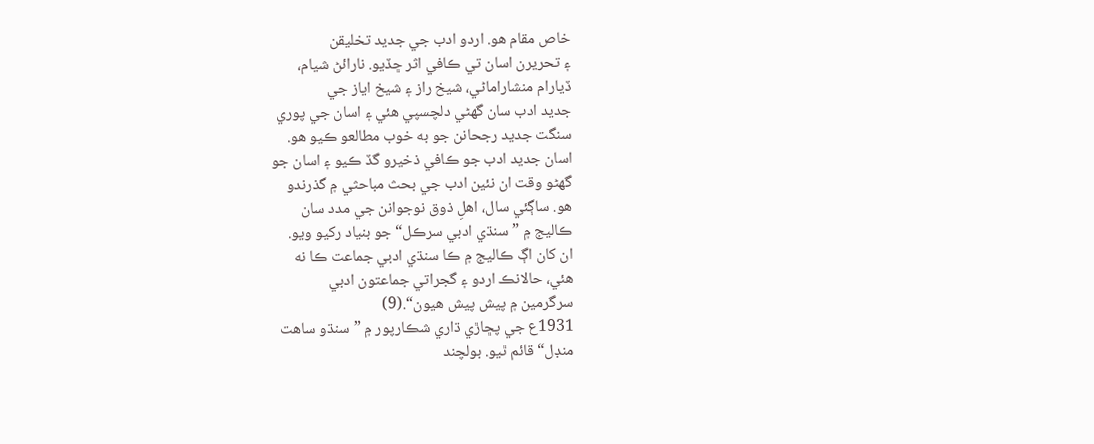خاص مقام هو. اردو ادب جي جديد تخليقن
۽ تحريرن اسان تي ڪافي اثر ڇڏيو. نارائڻ شيام،
ڏيارام منشاراماڻي، شيخ راز ۽ شيخ اياز جي
جديد ادب سان گهڻي دلچسپي هئي ۽ اسان جي پوري
سنگت جديد رجحانن جو به خوب مطالعو ڪيو هو.
اسان جديد ادب جو ڪافي ذخيرو گڏ ڪيو ۽ اسان جو
گهڻو وقت ان نئين ادب جي بحث مباحثي ۾ گذرندو
هو. ساڳئي سال، اهلِ ذوق نوجوانن جي مدد سان
ڪاليج ۾ ”سنڌي ادبي سرڪل“ جو بنياد رکيو ويو.
ان کان اڳ ڪاليج ۾ ڪا سنڌي ادبي جماعت ڪا نه
هئي، حالانڪ اردو ۽ گجراتي جماعتون ادبي
سرگرمين ۾ پيش پيش هيون“.(9)
1931ع جي پڇاڙي ڌاري شڪارپور ۾ ”سنڌو ساهت
منڊل“ قائم ٿيو. بولچند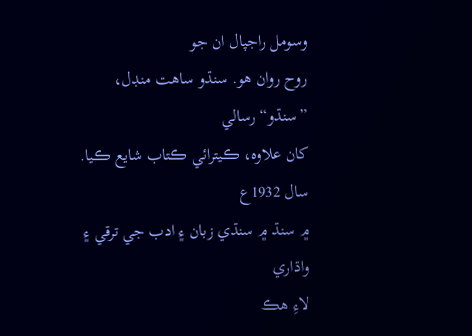وسومل راجپال ان جو
روح روان هو. سنڌو ساهت منڊل، ”سنڌو“ رسالي
کان علاوه، ڪيترائي ڪتاب شايع ڪيا. سال 1932ع
۾ سنڌ ۾ سنڌي زبان ۽ ادب جي ترقي ۽ واڌاري
لاءِ هڪ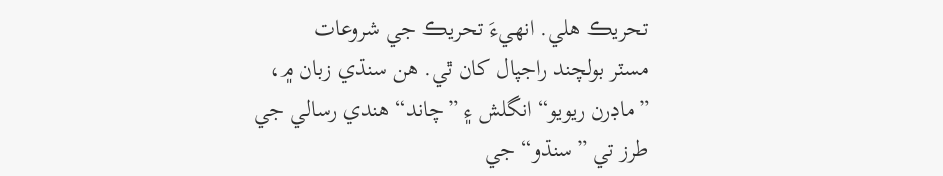تحريڪ هلي. انھيءَ تحريڪ جي شروعات
مسٽر بولچند راجپال کان ٿي. هن سنڌي زبان ۾،
”ماڊرن ريويو“ انگلش ۽ ”چاند“ هندي رسالي جي
طرز تي ”سنڌو“ جي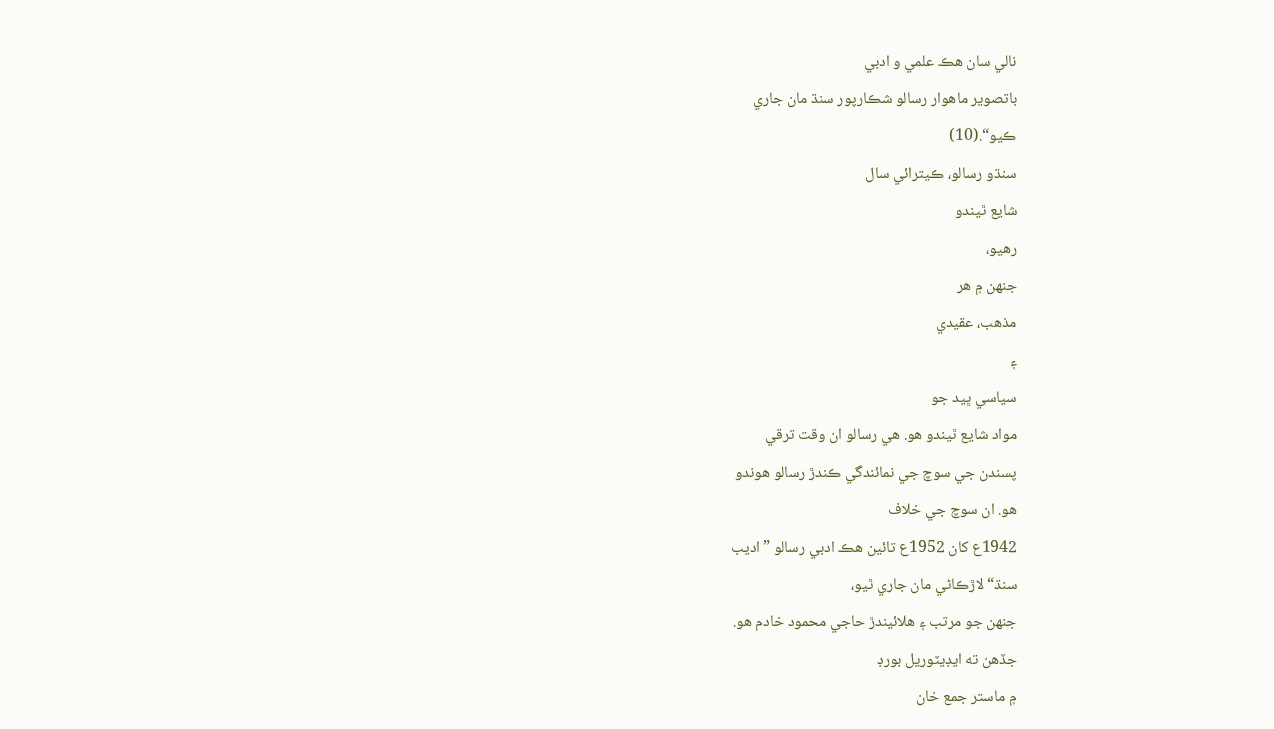نالي سان هڪ علمي و ادبي
باتصوير ماهوار رسالو شڪارپور سنڌ مان جاري
ڪيو“.(10)
سنڌو رسالو، ڪيترائي سال
شايع ٿيندو
رهيو،
جنھن ۾ هر
مذهب، عقيدي
۽
سياسي ڀيد جو
مواد شايع ٿيندو هو. هي رسالو ان وقت ترقي
پسندن جي سوچ جي نمائندگي ڪندڙ رسالو هوندو
هو. ان سوچ جي خلاف
1942ع کان 1952ع تائين هڪ ادبي رسالو ”اديب
سنڌ“ لاڙڪاڻي مان جاري ٿيو،
جنھن جو مرتب ۽ هلائيندڙ حاجي محمود خادم هو.
جڏهن ته ايڊيٽوريل بورڊ
۾ ماستر جمع خان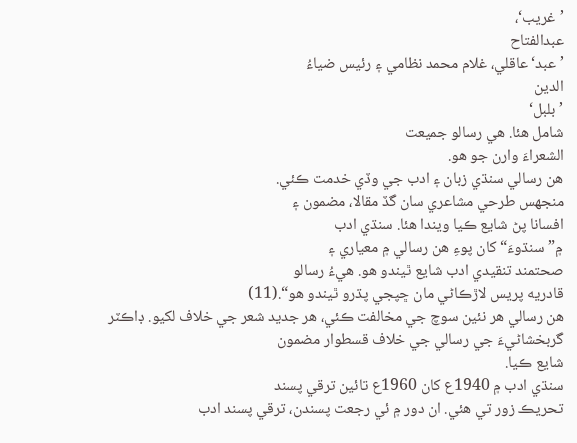’غريب‘،
عبدالفتاح
’عبد‘ عاقلي، غلام محمد نظامي ۽ رئيس ضياءُ
الدين
’بلبل‘
شامل هئا. هي رسالو جميعت
الشعراءَ وارن جو هو.
هن رسالي سنڌي زبان ۽ ادب جي وڏي خدمت ڪئي.
منجهس طرحي مشاعري سان گڏ مقالا، مضمون ۽
افسانا پڻ شايع ڪيا ويندا هئا. سنڌي ادب
۾”سنڌوءَ“ کان پوءِ هن رسالي ۾ معياري ۽
صحتمند تنقيدي ادب شايع ٿيندو هو. هيءُ رسالو
قادريه پريس لاڙڪاڻي مان ڇپجي پڌرو ٿيندو هو“.(11)
هن رسالي هر نئين سوچ جي مخالفت ڪئي، هر جديد شعر جي خلاف لکيو. ڊاڪٽر
گربخشاڻيءَ جي رسالي جي خلاف قسطوار مضمون
شايع ڪيا.
سنڌي ادب ۾ 1940ع کان 1960ع تائين ترقي پسند
تحريڪ زور تي هئي. ان دور ۾ ئي رجعت پسندن، ترقي پسند ادب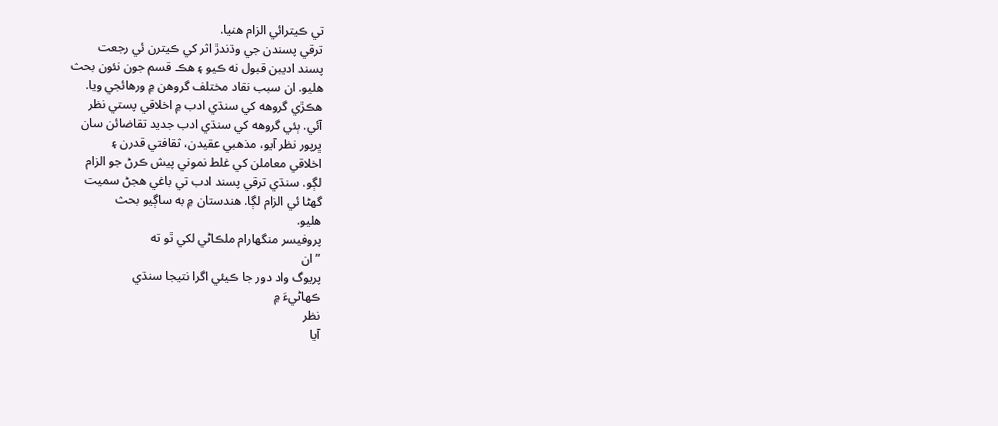تي ڪيترائي الزام هنيا.
ترقي پسندن جي وڌندڙ اثر کي ڪيترن ئي رجعت
پسند اديبن قبول نه ڪيو ۽ هڪ قسم جون نئون بحث
هليو. ان سبب نقاد مختلف گروهن ۾ ورهائجي ويا.
هڪڙي گروهه کي سنڌي ادب ۾ اخلاقي پستي نظر
آئي. ٻئي گروهه کي سنڌي ادب جديد تقاضائن سان
ڀرپور نظر آيو، مذهبي عقيدن، ثقافتي قدرن ۽
اخلاقي معاملن کي غلط نموني پيش ڪرڻ جو الزام
لڳو. سنڌي ترقي پسند ادب تي باغي هجڻ سميت
گهڻا ئي الزام لڳا. هندستان ۾ به ساڳيو بحث
هليو.
پروفيسر منگهارام ملڪاڻي لکي ٿو ته
”ان
پريوگ واد دور جا ڪيئي اگرا نتيجا سنڌي
ڪھاڻيءَ ۾
نظر
آيا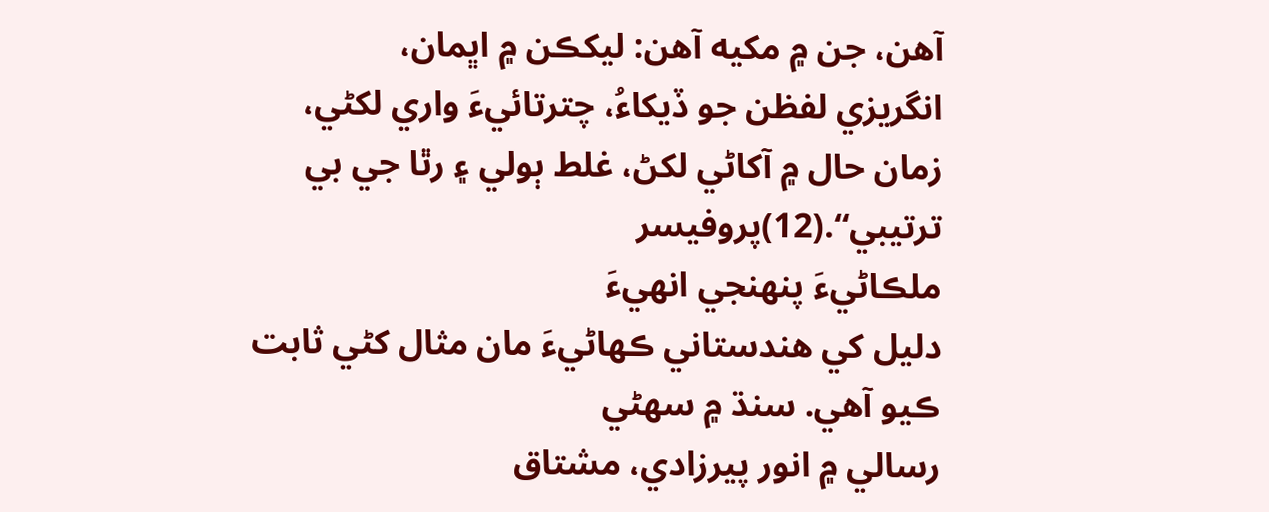آهن، جن ۾ مکيه آهن: ليکڪن ۾ اڀمان،
انگريزي لفظن جو ڏيکاءُ، چترتائيءَ واري لکڻي،
زمان حال ۾ آکاڻي لکڻ، غلط ٻولي ۽ رٿا جي بي
ترتيبي“.(12)پروفيسر
ملڪاڻيءَ پنھنجي انھيءَ
دليل کي هندستاني ڪھاڻيءَ مان مثال کڻي ثابت
ڪيو آهي. سنڌ ۾ سھڻي
رسالي ۾ انور پيرزادي، مشتاق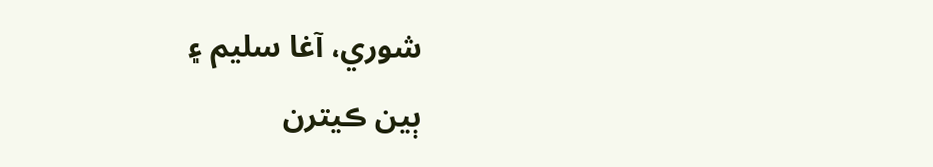شوري، آغا سليم ۽
ٻين ڪيترن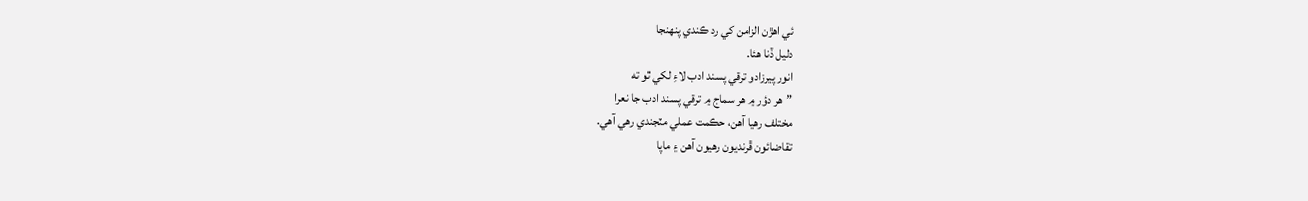ئي اهڙن الزامن کي رد ڪندي پنھنجا
دليل ڏنا هئا.
انور پيرزادو ترقي پسند ادب لاءِ لکي ٿو ته
”هر دؤر ۾ هر سماج ۾ ترقي پسند ادب جا نعرا
مختلف رهيا آهن، حڪمت عملي مٽجندي رهي آهي.
تقاضائون ڦرنديون رهيون آهن ۽ ماپا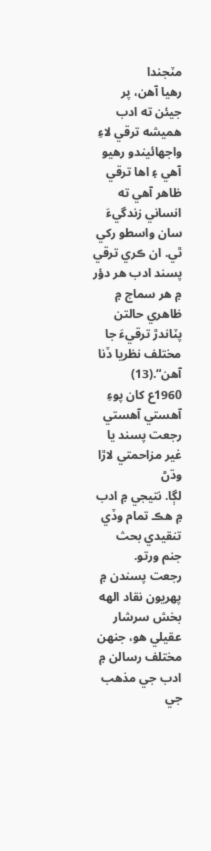مٽجندا
رهيا آهن، پر جيئن ته ادب هميشه ترقي لاءِ
واجهائيندو رهيو آهي ۽ اها ترقي ظاهر آهي ته
انساني زندگيءَ سان واسطو رکي ٿي. ان ڪري ترقي
پسند ادب هر دؤر ۾ هر سماج ۾ ظاهري حالتن
پٽاندڙ ترقيءَ جا مختلف نظريا ڏنا آهن“.(13)
1960ع کان پوءِ آهستي آهستي رجعت پسند يا غير مزاحمتي لاڙا وڌڻ
لڳا. نتيجي ۾ ادب ۾ هڪ تمام وڏي تنقيدي بحث
جنم ورتو.
رجعت پسندن ۾ پھريون نقاد الھه بخش سرشار
عقيلي هو، جنھن مختلف رسالن ۾ ادب جي مذهب جي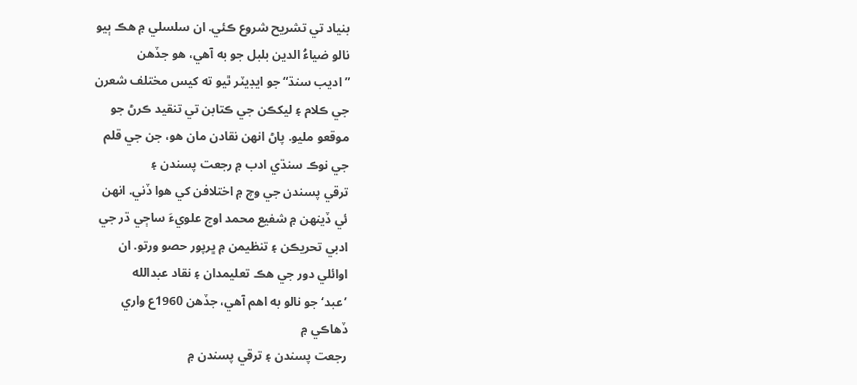بنياد تي تشريح شروع ڪئي. ان سلسلي ۾ هڪ ٻيو
نالو ضياءُ الدين بلبل جو به آهي، هو جڏهن
”اديب سنڌ“ جو ايڊيٽر ٿيو ته کيس مختلف شعرن
جي ڪلام ۽ ليکڪن جي ڪتابن تي تنقيد ڪرڻ جو
موقعو مليو. پاڻ انھن نقادن مان هو، جن جي قلم
جي نوڪ سنڌي ادب ۾ رجعت پسندن ۽
ترقي پسندن جي وچ ۾ اختلافن کي هوا ڏني. انھن
ئي ڏينھن ۾ شفيع محمد اوج علويءَ ساڄي ڌر جي
ادبي تحريڪن ۽ تنظيمن ۾ ڀرپور حصو ورتو. ان
اوائلي دور جي هڪ تعليمدان ۽ نقاد عبدالله
’عبد‘ جو نالو به اهم آهي، جڏهن 1960ع واري
ڏهاڪي ۾
رجعت پسندن ۽ ترقي پسندن ۾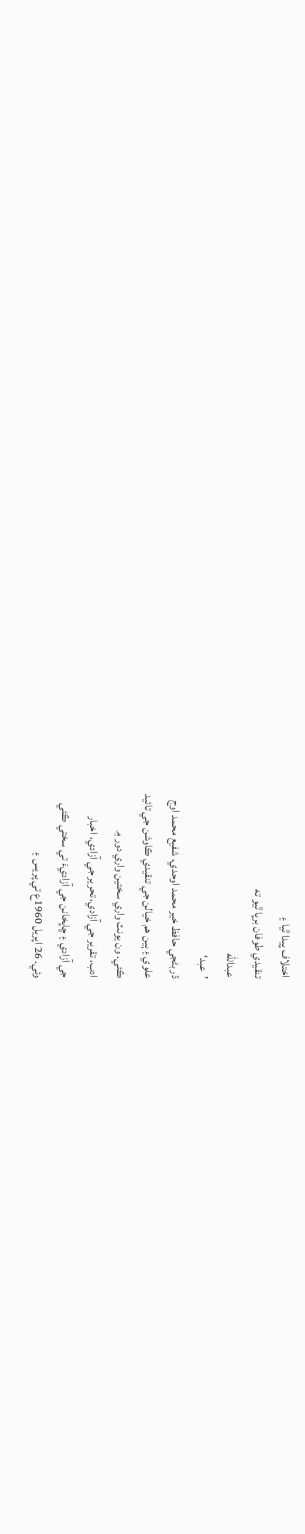اختلاف پيدا ٿيا ۽
تنقيدي طوفان برپا ٿيو ته
عبدالله
’عبد‘
ڌر بڻجي حافظ خير محمد اوحدي، شفيع محمد اوج
علوي ۽ ٻين هم خيالن جي تنقيدي ڪاوشن جي تائيد
ڪئي. ون يونٽ واري سختين واري دور ۾
ادب، تقرير جي آزادي، تحرير جي آزادي، اخبار
جي آزادي ۽ ڇاپخانن جي آزاديءَ تي سختي ڪئي
وئي. 26 اپريل 1960ع تي پريس ۽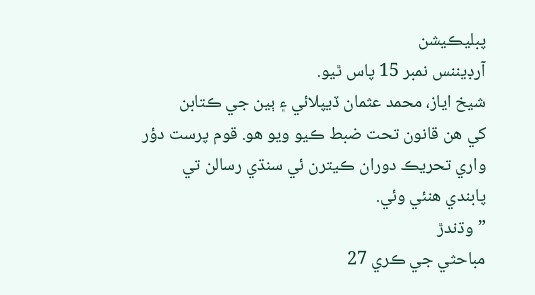پبليڪيشن
آرڊيننس نمبر 15 پاس ٿيو.
شيخ اياز، محمد عثمان ڏيپلائي ۽ ٻين جي ڪتابن
کي هن قانون تحت ضبط ڪيو ويو هو. قوم پرست دؤر
واري تحريڪ دوران ڪيترن ئي سنڌي رسالن تي
پابندي هنئي وئي.
”وڌندڙ
مباحثي جي ڪري 27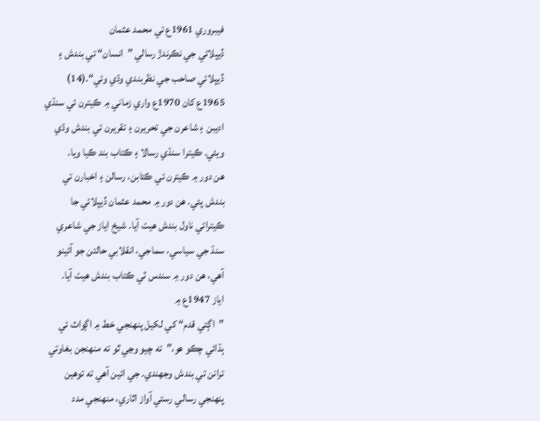فيبروري 1961ع تي محمد عثمان
ڏيپلائي جي نڪرندڙ رسالي ”انسان“ تي بندش ۽
ڏيپلائي صاحب جي نظربندي وڌي وئي“.(14)
1965ع کان 1970ع واري زماني ۾ ڪيترن ئي سنڌي
اديبن ۽ شاعرن جي تحريرن ۽ تقريرن تي بندش وڌي
ويئي. ڪيترا سنڌي رسالا ۽ ڪتاب بند ڪيا ويا.
هن دور ۾ ڪيترن ئي ڪتابن، رسالن ۽ اخبارن تي
بندش پئي. هن دور ۾ محمد عثمان ڏيپلائي جا
ڪيترائي ناول بندش هيٺ آيا. شيخ اياز جي شاعري
سنڌ جي سياسي، سماجي، انقلابي حالتن جو آئينو
آهي، هن دور ۾ سندس ٽي ڪتاب بندش هيٺ آيا.
اياز 1947ع ۾
”اڳتي قدم“ کي لکيل پنھنجي خط ۾ اڳواٽ ئي
ٻڌائي چڪو هو،”ته چيو وڃي ٿو ته منھنجن بغاوتي
ترانن تي بندش وجهندي. جي ائين آهي ته توهين
پنھنجي رسالي رستي آواز اٿاري، منھنجي مدد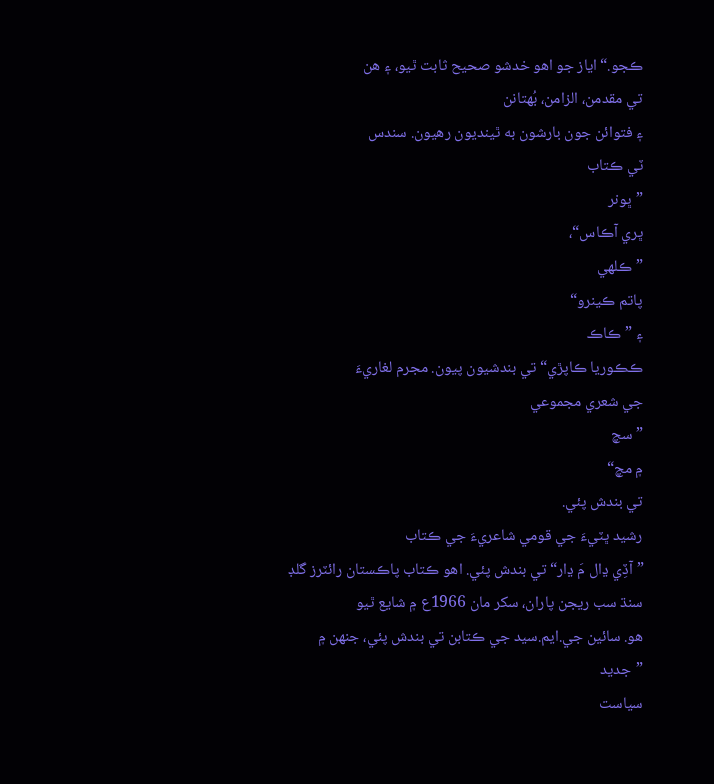ڪجو.“ اياز جو اهو خدشو صحيح ثابت ٿيو، ۽ هن
تي مقدمن، الزامن، بُھتانن
۽ فتوائن جون بارشون به ٿينديون رهيون. سندس
ٽي ڪتاب
”ڀونر
ڀري آڪاس“،
”ڪلھي
پاتم ڪينرو“
۽ ”ڪاڪ
ڪڪوريا ڪاپڙي“ تي بندشيون پيون. مجرم لغاريءَ
جي شعري مجموعي
”سچ
۾ مچ“
تي بندش پئي.
رشيد ڀٽيءَ جي قومي شاعريءَ جي ڪتاب
”آڏِي ڍال مَ ڍار“ تي بندش پئي. اهو ڪتاب پاڪستان رائٽرز گلڊ
سنڌ سب ريجن پاران، سکر مان 1966ع ۾ شايع ٿيو
هو. سائين جي.ايم.سيد جي ڪتابن تي بندش پئي، جنھن ۾
”جديد
سياست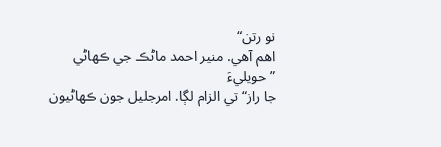نو رتن“
اهم آهي. منير احمد ماڻڪ جي ڪھاڻي
”حويليءَ
جا راز“ تي الزام لڳا. امرجليل جون ڪھاڻيون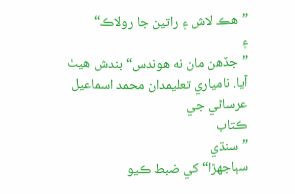”هڪ لاش ۽ راتين جا رولاڪ“
۽
”جڏهن مان نه هوندس“ بندش هيٺ آيا. نامياري تعليمدان محمد اسماعيل عرساڻي جي
ڪتاب
”سنڌي
سٻاجھڙا“ کي ضبط ڪيو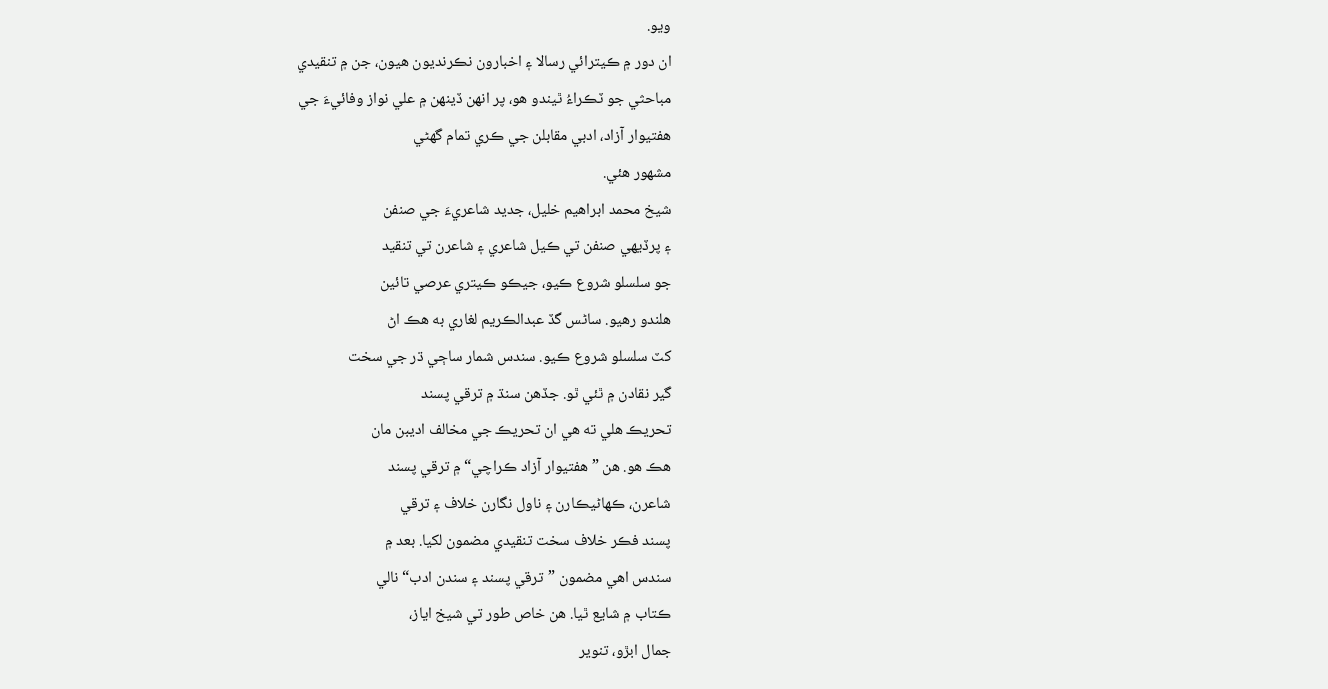ويو.
ان دور ۾ ڪيترائي رسالا ۽ اخبارون نڪرنديون هيون، جن ۾ تنقيدي
مباحثي جو ٽڪراءُ ٿيندو هو، پر انھن ڏينھن ۾ علي نواز وفائيءَ جي
هفتيوار آزاد، ادبي مقابلن جي ڪري تمام گهڻي
مشھور هئي.
شيخ محمد ابراهيم خليل، جديد شاعريءَ جي صنفن
۽ پرڏيھي صنفن تي ڪيل شاعري ۽ شاعرن تي تنقيد
جو سلسلو شروع ڪيو، جيڪو ڪيتري عرصي تائين
هلندو رهيو. ساڻس گڏ عبدالڪريم لغاري به هڪ اڻ
کٽ سلسلو شروع ڪيو. سندس شمار ساڄي ڌر جي سخت
گير نقادن ۾ ٿئي ٿو. جڏهن سنڌ ۾ ترقي پسند
تحريڪ هلي ته هي ان تحريڪ جي مخالف اديبن مان
هڪ هو. هن ”هفتيوار آزاد ڪراچي“ ۾ ترقي پسند
شاعرن، ڪھاڻيڪارن ۽ ناول نگارن خلاف ۽ ترقي
پسند فڪر خلاف سخت تنقيدي مضمون لکيا. بعد ۾
سندس اهي مضمون ”ترقي پسند ۽ سندن ادب“ نالي
ڪتاب ۾ شايع ٿيا. هن خاص طور تي شيخ اياز،
جمال ابڙو، تنوير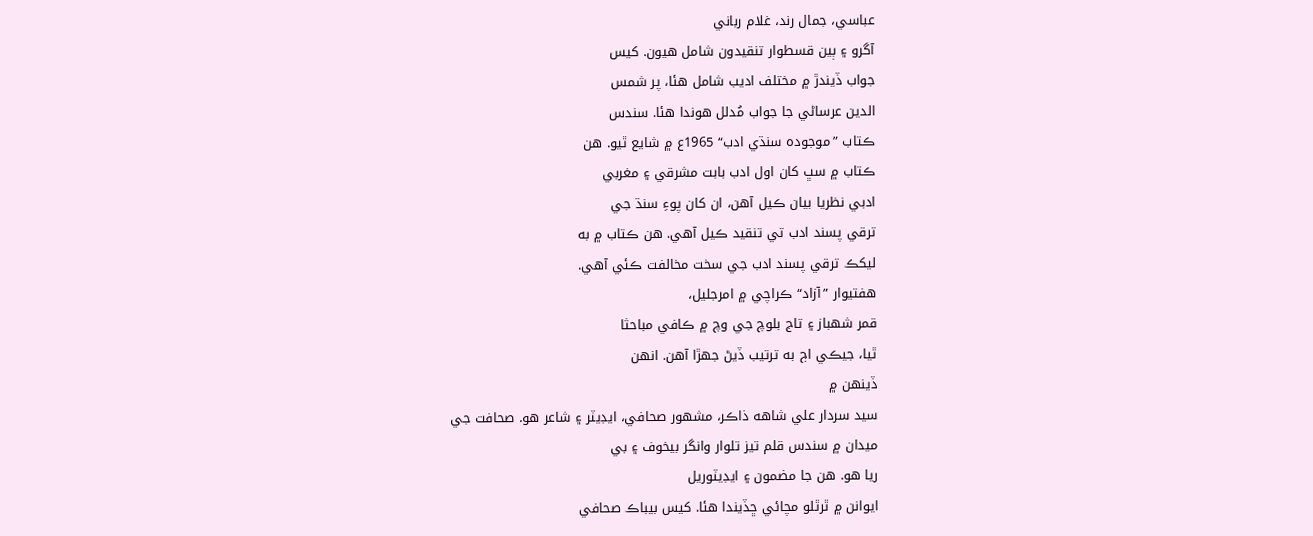عباسي، جمال رند، غلام رباني
آگرو ۽ ٻين قسطوار تنقيدون شامل هيون. کيس
جواب ڏيندڙ ۾ مختلف اديب شامل هئا، پر شمس
الدين عرساڻي جا جواب مُدلل هوندا هئا. سندس
ڪتاب ”موجوده سنڌي ادب“ 1965ع ۾ شايع ٿيو. هن
ڪتاب ۾ سڀ کان اول ادب بابت مشرقي ۽ مغربي
ادبي نظريا بيان ڪيل آهن، ان کان پوءِ سنڌ جي
ترقي پسند ادب تي تنقيد ڪيل آهي. هن ڪتاب ۾ به
ليکڪ ترقي پسند ادب جي سخت مخالفت ڪئي آهي.
هفتيوار ”آزاد“ ڪراچي ۾ امرجليل،
قمر شھباز ۽ تاج بلوچ جي وچ ۾ ڪافي مباحثا
ٿيا، جيڪي اڄ به ترتيب ڏيڻ جھڙا آهن. انھن
ڏينھن ۾
سيد سردار علي شاهه ذاڪر، مشھور صحافي، ايڊيٽر ۽ شاعر هو. صحافت جي
ميدان ۾ سندس قلم تيز تلوار وانگر بيخوف ۽ بي
ريا هو. هن جا مضمون ۽ ايڊيٽوريل
ايوانن ۾ ٿرٿلو مچائي ڇڏيندا هئا. کيس بيباڪ صحافي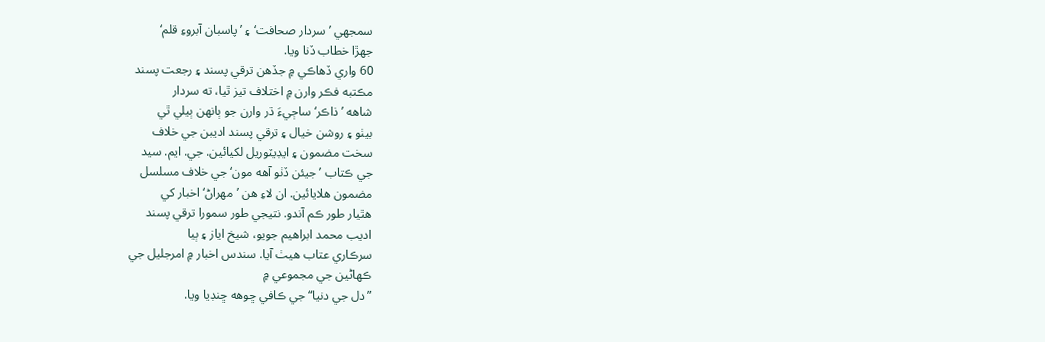سمجهي ’سردار صحافت‘ ۽ ’پاسبان آبروءِ قلم‘
جھڙا خطاب ڏنا ويا.
60 واري ڏهاڪي ۾ جڏهن ترقي پسند ۽ رجعت پسند
مڪتبه فڪر وارن ۾ اختلاف تيز ٿيا، ته سردار
شاهه ’ذاڪر‘ ساڄيءَ ڌر وارن جو ٻانھن ٻيلي ٿي
بيٺو ۽ روشن خيال ۽ ترقي پسند اديبن جي خلاف
سخت مضمون ۽ ايڊيٽوريل لکيائين. جي. ايم. سيد
جي ڪتاب ’جيئن ڏٺو آهه مون‘ جي خلاف مسلسل
مضمون هلايائين. ان لاءِ هن ’مھراڻ‘ اخبار کي
هٿيار طور ڪم آندو. نتيجي طور سمورا ترقي پسند
اديب محمد ابراهيم جويو، شيخ اياز ۽ ٻيا
سرڪاري عتاب هيٺ آيا. سندس اخبار ۾ امرجليل جي
ڪھاڻين جي مجموعي ۾
”دل جي دنيا“ جي ڪافي ڇوهه ڇنڊيا ويا.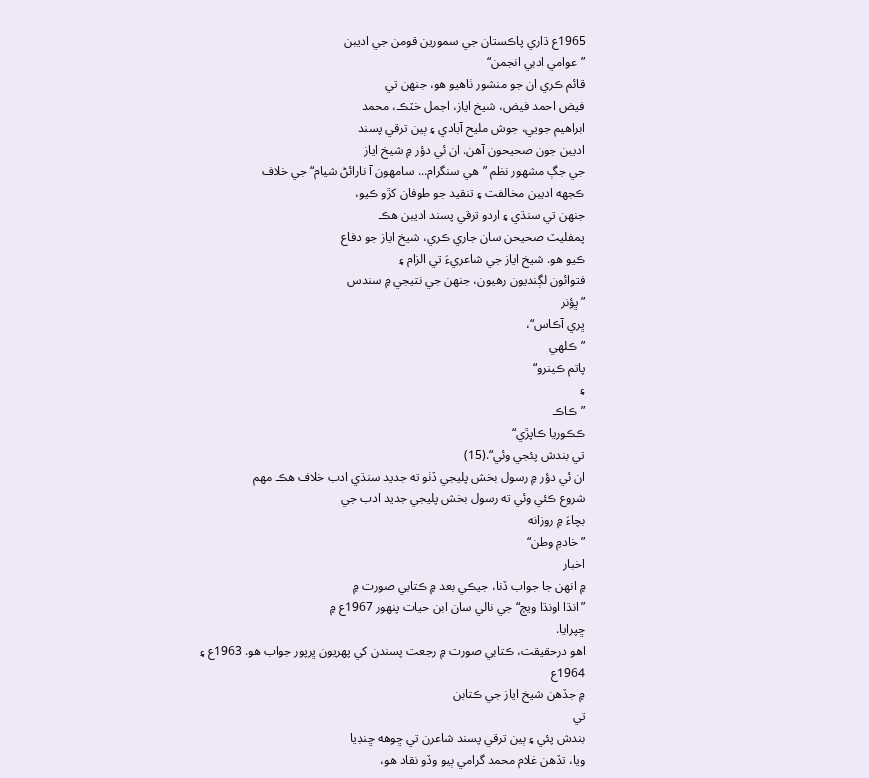1965ع ڌاري پاڪستان جي سمورين قومن جي اديبن
”عوامي ادبي انجمن“
قائم ڪري ان جو منشور ٺاهيو هو، جنھن تي
فيض احمد فيض، شيخ اياز، اجمل خٽڪ، محمد
ابراهيم جويي، جوش مليح آبادي ۽ ٻين ترقي پسند
اديبن جون صحيحون آهن. ان ئي دؤر ۾ شيخ اياز
جي جڳ مشھور نظم ”هي سنگرام... سامھون آ نارائڻ شيام“ جي خلاف
ڪجهه اديبن مخالفت ۽ تنقيد جو طوفان کڙو ڪيو،
جنھن تي سنڌي ۽ اردو ترقي پسند اديبن هڪ
پمفليٽ صحيحن سان جاري ڪري، شيخ اياز جو دفاع
ڪيو هو. شيخ اياز جي شاعريءَ تي الزام ۽
فتوائون لڳنديون رهيون، جنھن جي نتيجي ۾ سندس
”ڀؤنر
ڀري آڪاس“،
”ڪلھي
پاتم ڪينرو“
۽
”ڪاڪ
ڪڪوريا ڪاپڙي“
تي بندش پئجي وئي“.(15)
ان ئي دؤر ۾ رسول بخش پليجي ڏٺو ته جديد سنڌي ادب خلاف هڪ مھم
شروع ڪئي وئي ته رسول بخش پليجي جديد ادب جي
بچاءَ ۾ روزانه
”خادمِ وطن“
اخبار
۾ انھن جا جواب ڏنا، جيڪي بعد ۾ ڪتابي صورت ۾
”انڌا اونڌا ويڄ“ جي نالي سان ابن حيات پنھور 1967ع ۾
ڇپرايا.
اهو درحقيقت، ڪتابي صورت ۾ رجعت پسندن کي پھريون ڀرپور جواب هو. 1963ع ۽
1964ع
۾ جڏهن شيخ اياز جي ڪتابن
تي
بندش پئي ۽ ٻين ترقي پسند شاعرن تي ڇوهه ڇنڊيا
ويا، تڏهن غلام محمد گرامي ٻيو وڏو نقاد هو،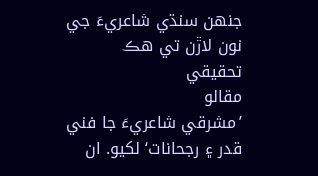جنھن سنڌي شاعريءَ جي نون لاڙن تي هڪ تحقيقي
مقالو
’مشرقي شاعريءَ جا فني قدر ۽ رجحانات‘ لکيو. ان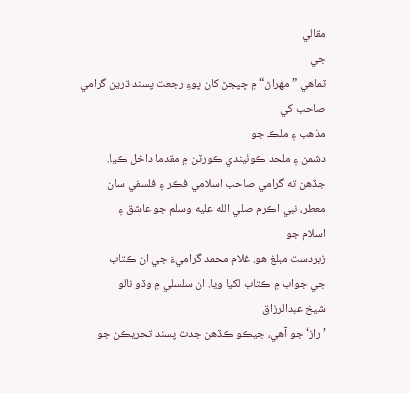مقالي
جي
ٽماهي ”مھراڻ“ ۾ ڇپجڻ کان پوءِ رجعت پسند ڌرين گرامي صاحب کي
مذهب ۽ ملڪ جو
دشمن ۽ ملحد ڪوٺيندي ڪورٽن ۾ مقدما داخل ڪيا.
جڏهن ته گرامي صاحب اسلامي فڪر ۽ فلسفي سان
معطر، نبي اڪرم صلي الله عليه وسلم جو عاشق ۽
اسلام جو
زبردست مبلغ هو. غلام محمد گراميءَ جي ان ڪتاب
جي جواب ۾ ڪتاب لکيا ويا. ان سلسلي ۾ وڏو نالو
شيخ عبدالرزاق
’راز‘ جو آهي، جيڪو ڪڏهن جدت پسند تحريڪن جو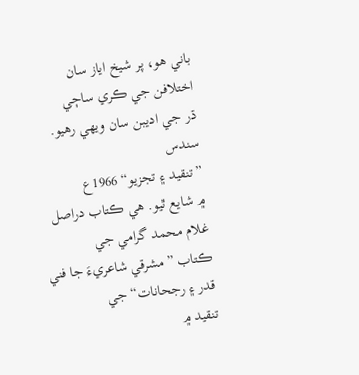باني هو، پر شيخ اياز سان اختلافن جي ڪري ساڄي
ڌر جي اديبن سان ويھي رهيو. سندس
”تنقيد ۽ تجزيو“ 1966ع
۾ شايع ٿيو. هي ڪتاب دراصل غلام محمد گرامي جي
ڪتاب ”مشرقي شاعريءَ جا فني قدر ۽ رجحانات“ جي
تنقيد ۾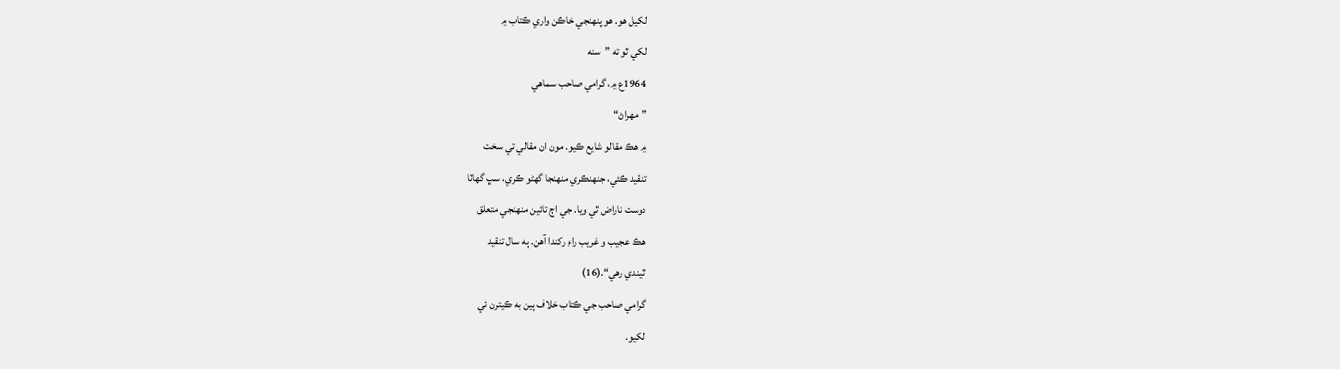لکيل هو. هو پنھنجي خاڪن واري ڪتاب ۾
لکي ٿو ته ”سنه
1964ع ۾، گرامي صاحب سماهي
”مھراڻ“
۾ هڪ مقالو شايع ڪيو. مون ان مقالي تي سخت
تنقيد ڪئي، جنھنڪري منھنجا گهڻو ڪري، سڀ گهاٽا
دوست ناراض ٿي ويا. جي اڄ تائين منھنجي متعلق
هڪ عجيب و غريب راءِ رکندا آهن. ٻه سال تنقيد
ٿيندي رهي“.(16)
گرامي صاحب جي ڪتاب خلاف ٻين به ڪيترن ئي
لکيو.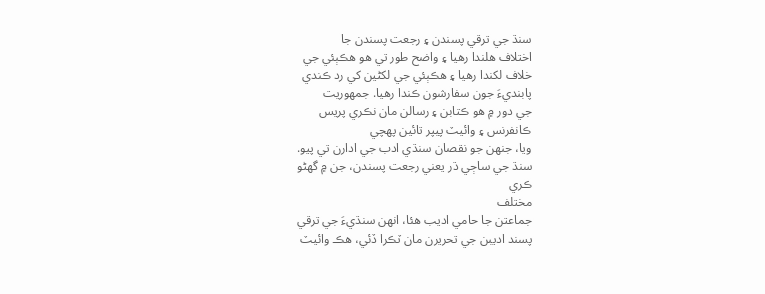سنڌ جي ترقي پسندن ۽ رجعت پسندن جا
اختلاف هلندا رهيا ۽ واضح طور تي هو هڪٻئي جي
خلاف لکندا رهيا ۽ هڪٻئي جي لکڻين کي رد ڪندي
پابنديءَ جون سفارشون ڪندا رهيا. جمھوريت
جي دور ۾ هو ڪتابن ۽ رسالن مان نڪري پريس
ڪانفرنس ۽ وائيٽ پيپر تائين پھچي
ويا، جنھن جو نقصان سنڌي ادب جي ادارن تي پيو.
سنڌ جي ساڄي ڌر يعني رجعت پسندن، جن ۾ گهڻو
ڪري
مختلف
جماعتن جا حامي اديب هئا، انھن سنڌيءَ جي ترقي
پسند اديبن جي تحريرن مان ٽڪرا ڏئي، هڪ وائيٽ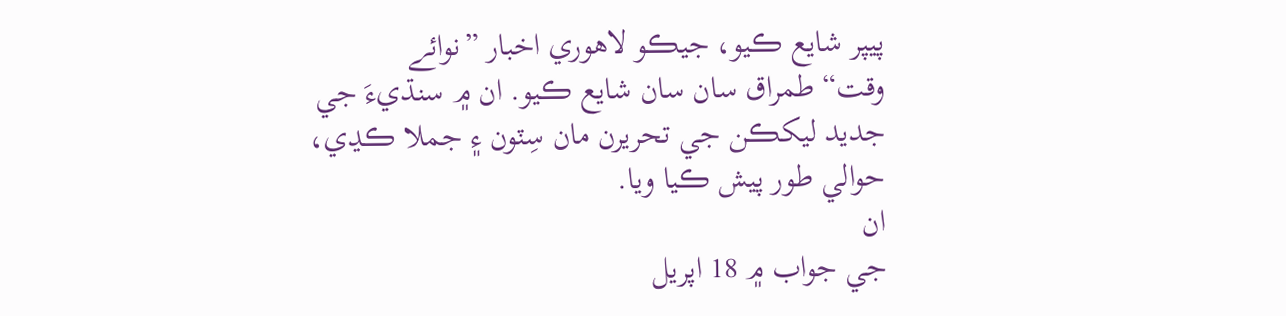پيپر شايع ڪيو، جيڪو لاهوري اخبار ”نوائے
وقت“ طمراق سان سان شايع ڪيو. ان ۾ سنڌيءَ جي
جديد ليکڪن جي تحريرن مان سِٽون ۽ جملا ڪڍي،
حوالي طور پيش ڪيا ويا.
ان
جي جواب ۾ 18 اپريل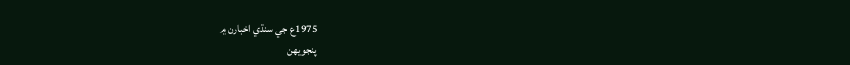1975ع جي سنڌي اخبارن ۾
پنجويھن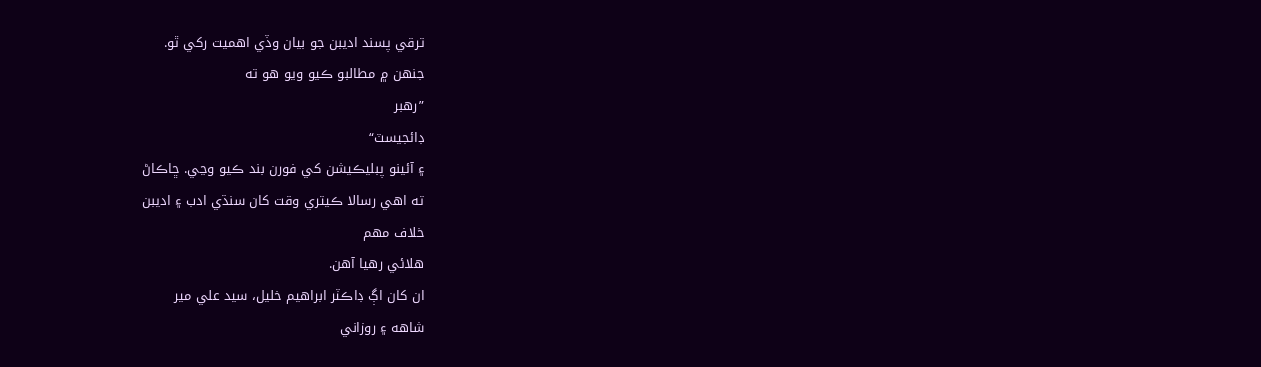ترقي پسند اديبن جو بيان وڏي اهميت رکي ٿو.
جنھن ۾ مطالبو ڪيو ويو هو ته
”رهبر
ڊائجيسٽ“
۽ آئينو پبليڪيشن کي فورن بند ڪيو وڃي. ڇاڪاڻ
ته اهي رسالا ڪيتري وقت کان سنڌي ادب ۽ اديبن
خلاف مھم
هلائي رهيا آهن.
ان کان اڳ ڊاڪٽر ابراهيم خليل، سيد علي مير
شاهه ۽ روزاني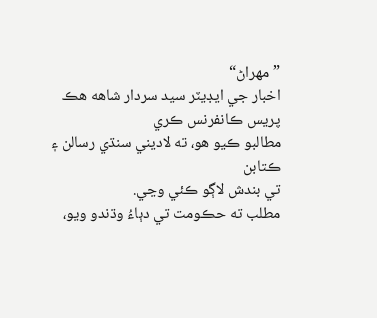”مھراڻ“
اخبار جي ايڊيٽر سيد سردار شاهه هڪ پريس ڪانفرنس ڪري
مطالبو ڪيو هو، ته لاديني سنڌي رسالن ۽ ڪتابن
تي بندش لاڳو ڪئي وڃي.
مطلب ته حڪومت تي دٻاءُ وڌندو ويو،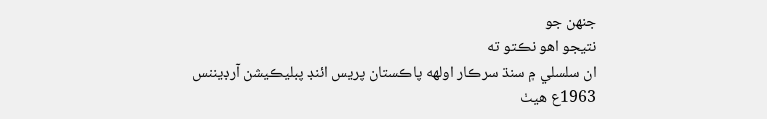جنھن جو
نتيجو اهو نڪتو ته
ان سلسلي ۾ سنڌ سرڪار اولھه پاڪستان پريس ائنڊ پبليڪيشن آرڊيننس
1963ع هيٺ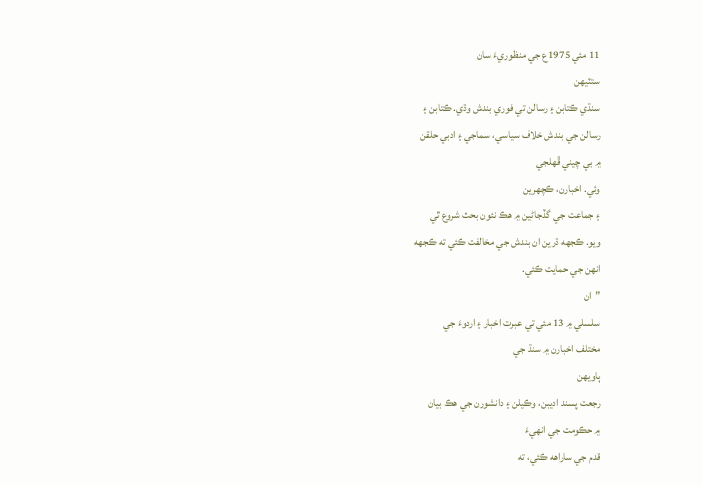11 مئي 1975ع جي منظوريءَ سان
ستٽيھن
سنڌي ڪتابن ۽ رسالن تي فوري بندش وڌي. ڪتابن ۽
رسالن جي بندش خلاف سياسي، سماجي ۽ ادبي حلقن
۾ بي چيني ڦھلجي
وئي. اخبارن، ڪچھرين
۽ جماعت جي گڏجاڻين ۾ هڪ نئون بحث شروع ٿي
ويو. ڪجهه ڌرين ان بندش جي مخالفت ڪئي ته ڪجهه
انھن جي حمايت ڪئي.
”ان
سلسلي ۾ 13 مئي تي عبرت اخبار ۽ اردوءَ جي
مختلف اخبارن ۾ سنڌ جي
ٻاويھن
رجعت پسند اديبن، وڪيلن ۽ دانشورن جي هڪ بيان
۾ حڪومت جي انھيءَ
قدم جي ساراهه ڪئي، ته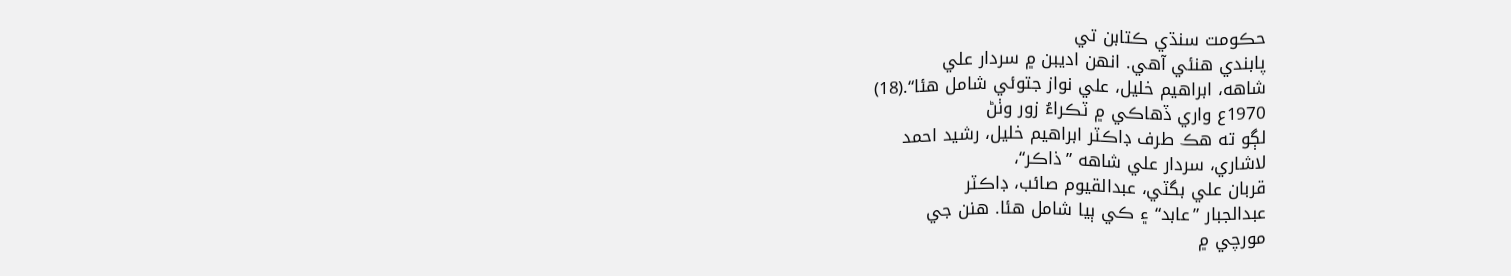حڪومت سنڌي ڪتابن تي
پابندي هنئي آهي. انھن اديبن ۾ سردار علي
شاهه، ابراهيم خليل، علي نواز جتوئي شامل هئا“.(18)
1970ع واري ڏهاڪي ۾ ٽڪراءُ زور وٺڻ
لڳو ته هڪ طرف ڊاڪٽر ابراهيم خليل، رشيد احمد
لاشاري، سردار علي شاهه ”ذاڪر“،
قربان علي بگٽي، عبدالقيوم صائب، ڊاڪٽر
عبدالجبار ”عابد“ ۽ ڪي ٻيا شامل هئا. هنن جي
مورچي ۾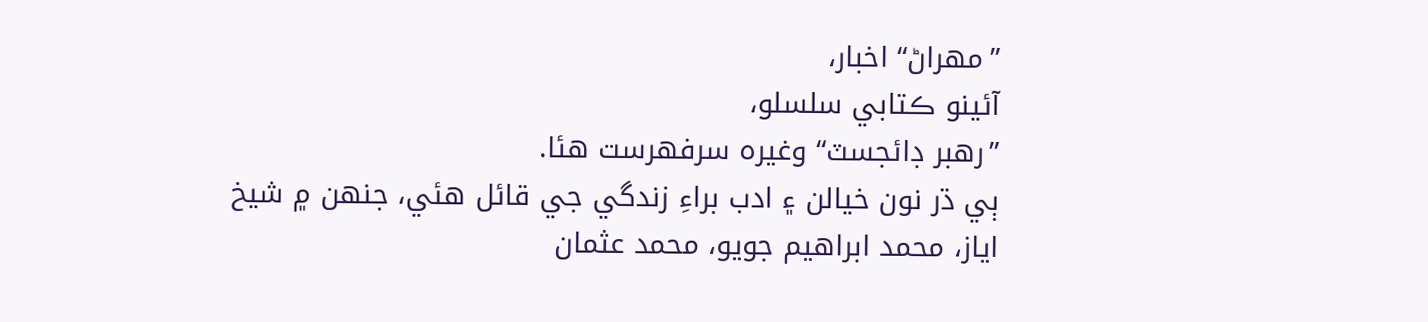”مھراڻ“ اخبار،
آئينو ڪتابي سلسلو،
”رهبر ڊائجسٽ“ وغيره سرفھرست هئا.
ٻي ڌر نون خيالن ۽ ادب براءِ زندگي جي قائل هئي، جنھن ۾ شيخ
اياز، محمد ابراهيم جويو، محمد عثمان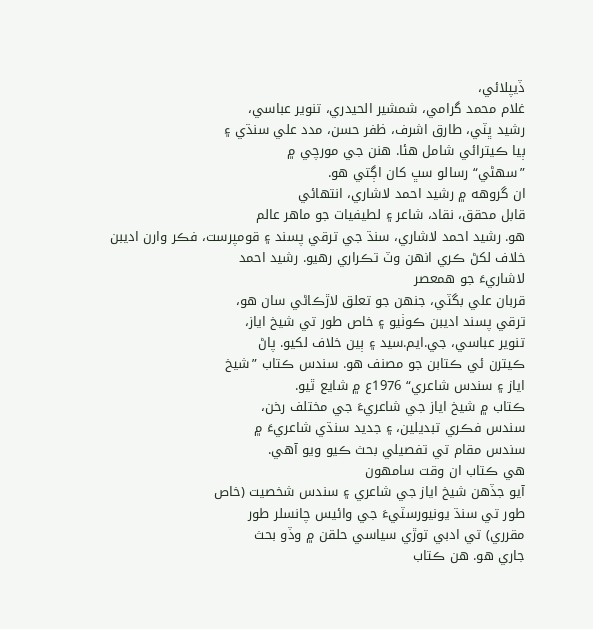ڏيپلائي،
غلام محمد گرامي، شمشير الحيدري، تنوير عباسي،
رشيد ڀٽي، طارق اشرف، ظفر حسن، مدد علي سنڌي ۽
ٻيا ڪيترائي شامل هئا. هنن جي مورچي ۾
”سھڻي“ رسالو سڀ کان اڳتي هو.
ان گروهه ۾ رشيد احمد لاشاري، انتھائي
قابل محقق، نقاد، شاعر ۽ لطيفيات جو ماهر عالم
هو. رشيد احمد لاشاري، سنڌ جي ترقي پسند ۽ قومپرست، فڪر وارن اديبن
خلاف لکڻ ڪري انھن وٽ تڪراري رهيو. رشيد احمد
لاشاريءَ جو همعصر
قربان علي بگٽي، جنھن جو تعلق لاڙڪاڻي سان هو،
ترقي پسند اديبن ڪوٺيو ۽ خاص طور تي شيخ اياز،
تنوير عباسي، جي.ايم.سيد ۽ ٻين خلاف لکيو. پاڻ
ڪيترن ئي ڪتابن جو مصنف هو. سندس ڪتاب ”شيخ
اياز ۽ سندس شاعري“ 1976ع ۾ شايع ٿيو.
ڪتاب ۾ شيخ اياز جي شاعريءَ جي مختلف رخن،
سندس فڪري تبديلين، ۽ جديد سنڌي شاعريءَ ۾
سندس مقام تي تفصيلي بحث ڪيو ويو آهي.
هي ڪتاب ان وقت سامھون
آيو جڏهن شيخ اياز جي شاعري ۽ سندس شخصيت (خاص
طور تي سنڌ يونيورسٽيءَ جي وائيس چانسلر طور
مقرري) تي ادبي توڙي سياسي حلقن ۾ وڏو بحث
جاري هو. هن ڪتاب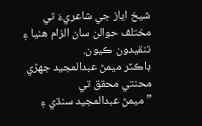شيخ اياز جي شاعريءَ تي
مختلف حوالن سان الزام هنيا ۽ تنقيدون ڪيون.
ڊاڪٽر ميمڻ عبدالمجيد جھڙي محنتي محقق تي
”ميمڻ عبدالمجيد سنڌي ۽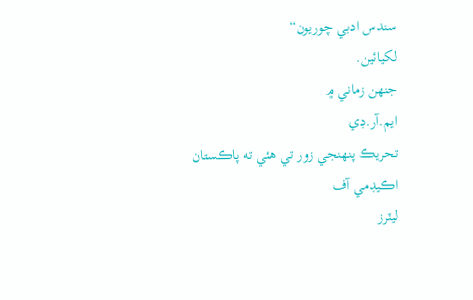سندس ادبي چوريون“
لکيائين.
جنھن زماني ۾
ايم.آر.ڊي
تحريڪ پنھنجي زور تي هئي ته پاڪستان اڪيڊمي آف
ليٽرز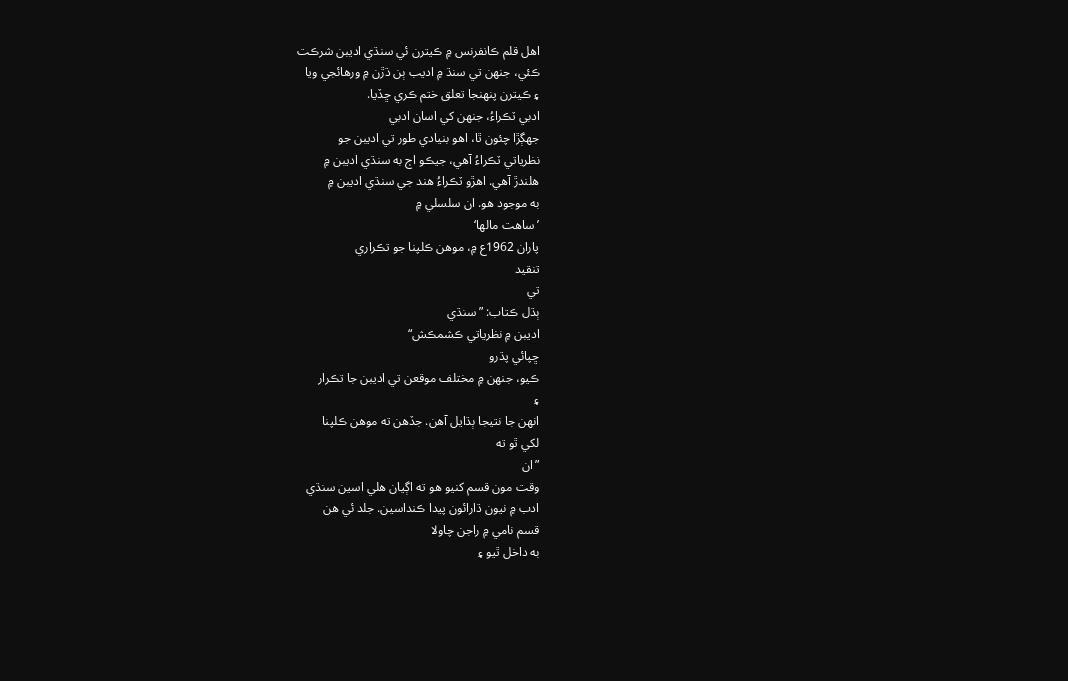اهل قلم ڪانفرنس ۾ ڪيترن ئي سنڌي اديبن شرڪت
ڪئي، جنھن تي سنڌ ۾ اديب ٻن ڌڙن ۾ ورهائجي ويا
۽ ڪيترن پنھنجا تعلق ختم ڪري ڇڏيا.
ادبي ٽڪراءُ، جنھن کي اسان ادبي
جهڳڙا چئون ٿا، اهو بنيادي طور تي اديبن جو
نظرياتي ٽڪراءُ آهي، جيڪو اڄ به سنڌي اديبن ۾
هلندڙ آهي. اهڙو ٽڪراءُ هند جي سنڌي اديبن ۾
به موجود هو. ان سلسلي ۾
’ساهت مالھا‘
پاران 1962ع ۾، موهن ڪلپنا جو تڪراري
تنقيد
تي
ٻڌل ڪتاب: ”سنڌي
اديبن ۾ نظرياتي ڪشمڪش“
ڇپائي پڌرو
ڪيو، جنھن ۾ مختلف موقعن تي اديبن جا تڪرار
۽
انھن جا نتيجا ٻڌايل آهن. جڏهن ته موهن ڪلپنا
لکي ٿو ته
”ان
وقت مون قسم کنيو هو ته اڳيان هلي اسين سنڌي
ادب ۾ نيون ڌارائون پيدا ڪنداسين. جلد ئي هن
قسم نامي ۾ راجن چاولا
به داخل ٿيو ۽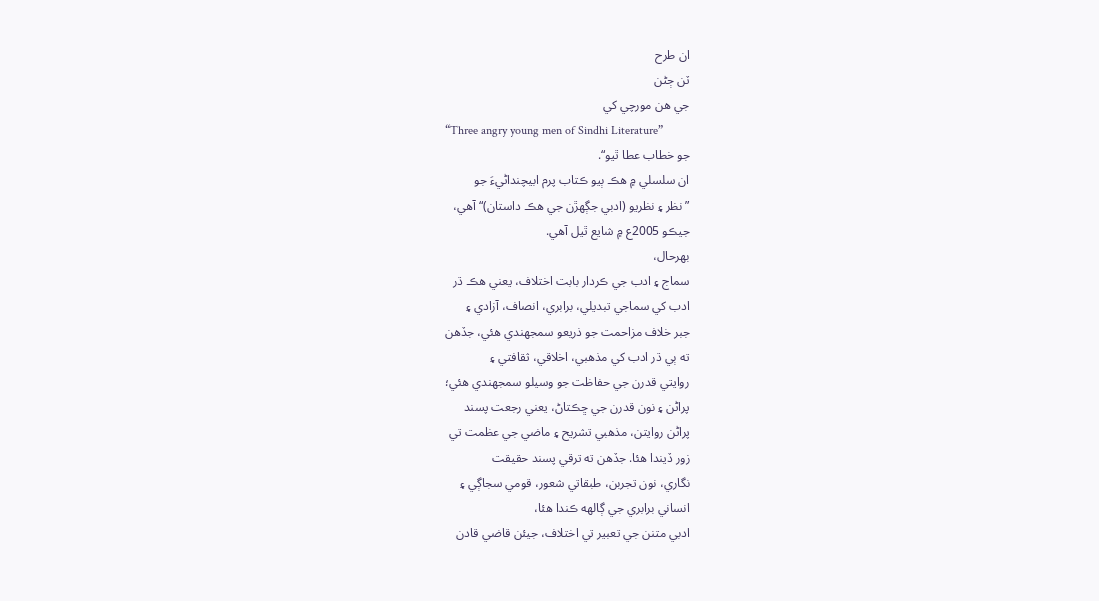ان طرح
ٽن ڄڻن
جي هن مورچي کي
“Three angry young men of Sindhi Literature”
جو خطاب عطا ٿيو“.
ان سلسلي ۾ هڪ ٻيو ڪتاب پرم ابيچنداڻيءَ جو
”نظر ۽ نظريو (ادبي جڳهڙن جي هڪ داستان)“ آهي،
جيڪو 2005ع ۾ شايع ٿيل آهي.
بھرحال،
سماج ۽ ادب جي ڪردار بابت اختلاف، يعني هڪ ڌر
ادب کي سماجي تبديلي، برابري، انصاف، آزادي ۽
جبر خلاف مزاحمت جو ذريعو سمجهندي هئي، جڏهن
ته ٻي ڌر ادب کي مذهبي، اخلاقي، ثقافتي ۽
روايتي قدرن جي حفاظت جو وسيلو سمجهندي هئي؛
پراڻن ۽ نون قدرن جي ڇڪتاڻ، يعني رجعت پسند
پراڻن روايتن، مذهبي تشريح ۽ ماضي جي عظمت تي
زور ڏيندا هئا. جڏهن ته ترقي پسند حقيقت
نگاري، نون تجربن، طبقاتي شعور، قومي سجاڳي ۽
انساني برابري جي ڳالھه ڪندا هئا،
ادبي متنن جي تعبير تي اختلاف، جيئن قاضي قادن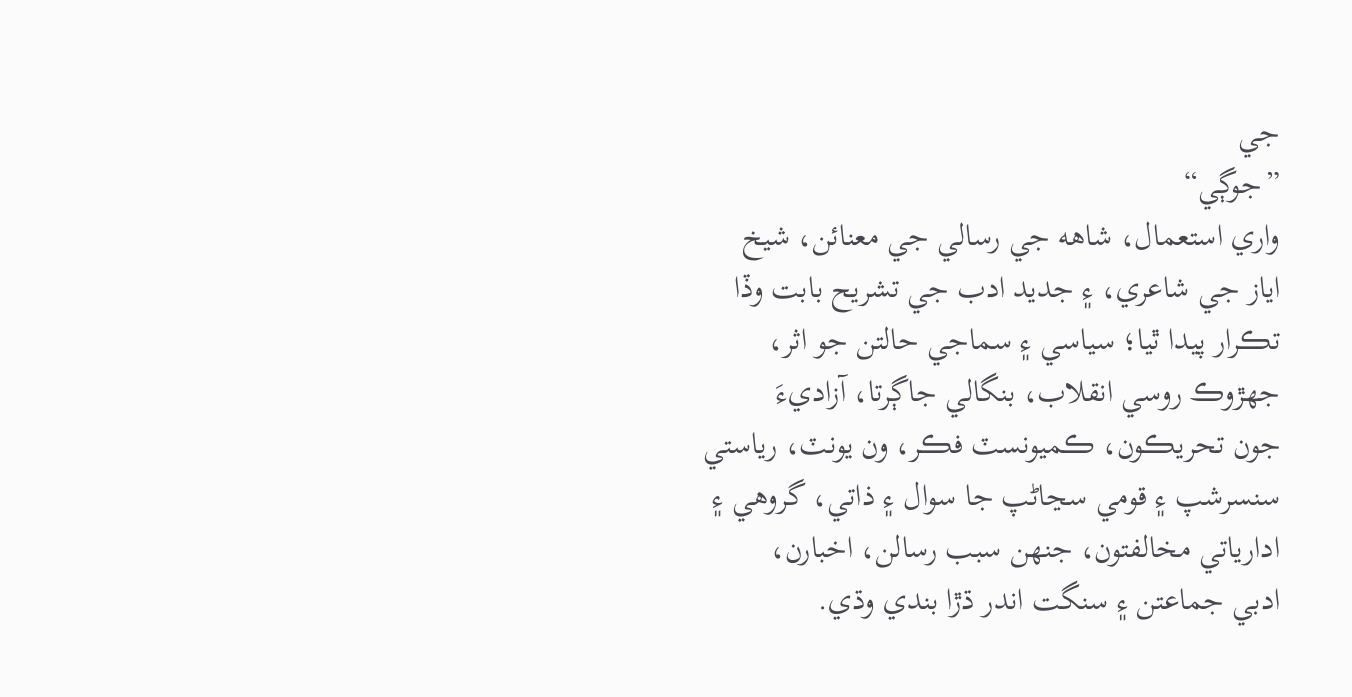جي
”جوڳي“
واري استعمال، شاهه جي رسالي جي معنائن، شيخ
اياز جي شاعري، ۽ جديد ادب جي تشريح بابت وڏا
تڪرار پيدا ٿيا؛ سياسي ۽ سماجي حالتن جو اثر،
جھڙوڪ روسي انقلاب، بنگالي جاڳرتا، آزاديءَ
جون تحريڪون، ڪميونسٽ فڪر، ون يونٽ، رياستي
سنسرشپ ۽ قومي سڃاڻپ جا سوال ۽ ذاتي، گروهي ۽
ادارياتي مخالفتون، جنھن سبب رسالن، اخبارن،
ادبي جماعتن ۽ سنگت اندر ڌڙا بندي وڌي.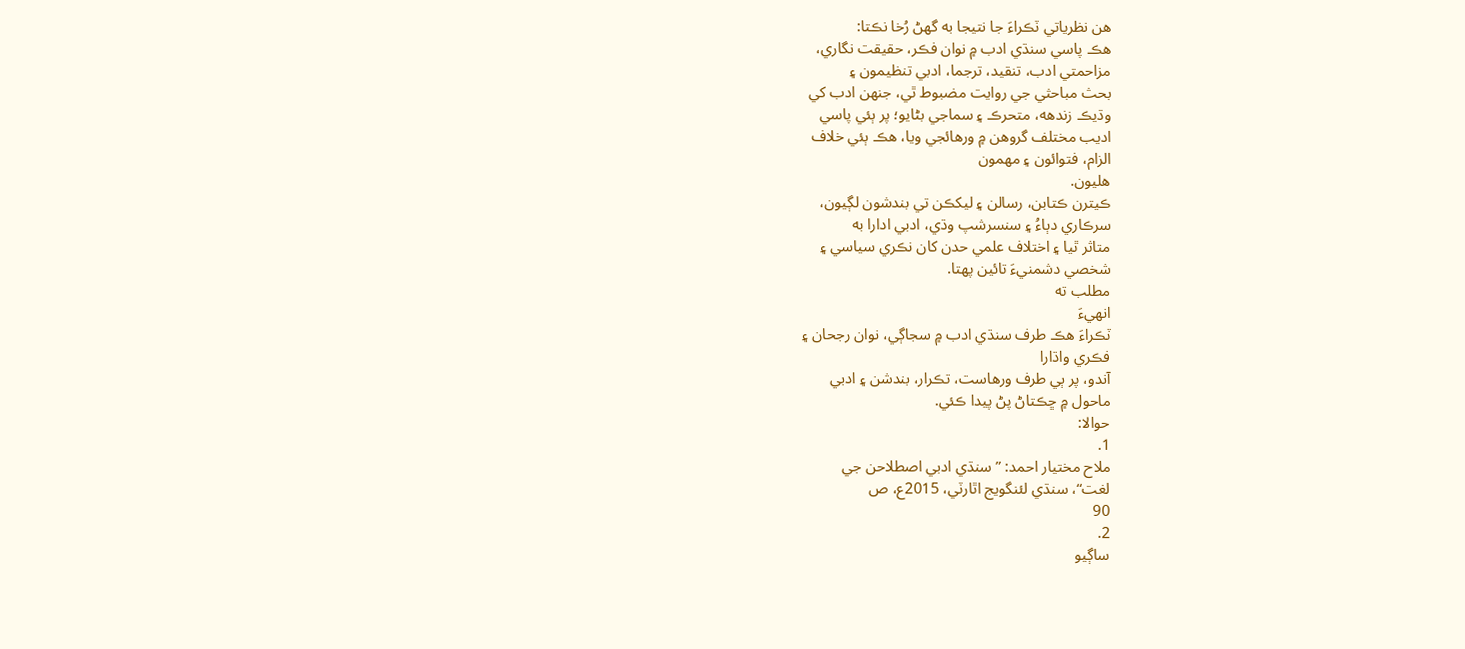هن نظرياتي ٽڪراءَ جا نتيجا به گهڻ رُخا نڪتا:
هڪ پاسي سنڌي ادب ۾ نوان فڪر، حقيقت نگاري،
مزاحمتي ادب، تنقيد، ترجما، ادبي تنظيمون ۽
بحث مباحثي جي روايت مضبوط ٿي، جنھن ادب کي
وڌيڪ زندهه، متحرڪ ۽ سماجي بڻايو؛ پر ٻئي پاسي
اديب مختلف گروهن ۾ ورهائجي ويا، هڪ ٻئي خلاف
الزام، فتوائون ۽ مھمون
هليون.
ڪيترن ڪتابن، رسالن ۽ ليکڪن تي بندشون لڳيون،
سرڪاري دٻاءُ ۽ سنسرشپ وڌي، ادبي ادارا به
متاثر ٿيا ۽ اختلاف علمي حدن کان نڪري سياسي ۽
شخصي دشمنيءَ تائين پھتا.
مطلب ته
انھيءَ
ٽڪراءَ هڪ طرف سنڌي ادب ۾ سجاڳي، نوان رجحان ۽
فڪري واڌارا
آندو، پر ٻي طرف ورهاست، تڪرار، بندشن ۽ ادبي
ماحول ۾ ڇڪتاڻ پڻ پيدا ڪئي.
حوالا:
1.
ملاح مختيار احمد: ”سنڌي ادبي اصطلاحن جي
لغت“، سنڌي لئنگويج اٿارٽي، 2015ع، ص
90
2.
ساڳيو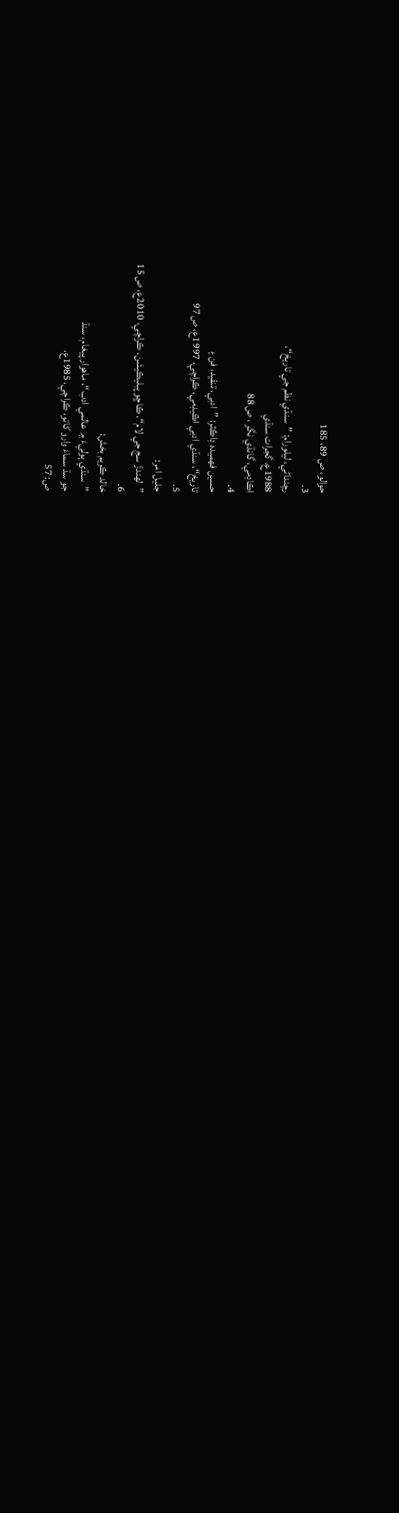حوالو، ص 89، 185
3.
رچنداڻي، ليلورام: ”سنڌي نظم جي تاريخ“،
1988ع، گجرات سنڌي
اڪاڊمي، گانڌي نگر ، ص 88
4.
حسين فھميده ڊاڪٽر: ”ادبي، تنقيد، فن ۽
تاريخ“، سنڌي ادبي اڪيڊمي، ڪراچي، 1997ع، ص 97
5.
جليل امر:
”لھندڙ سج جي لام“، ڪاڇو پبليڪيشن، ڪراچي، 2010ع، ص 15
6.
خالد ڪريم بخش:
”سنڌي ٻوليءَ ۾ عالمي ادب“، ماهوار پيغام، سنڌ
جو سڌ سماءَ وارو کاتو، ڪراچي، 1985ع،
ص: 57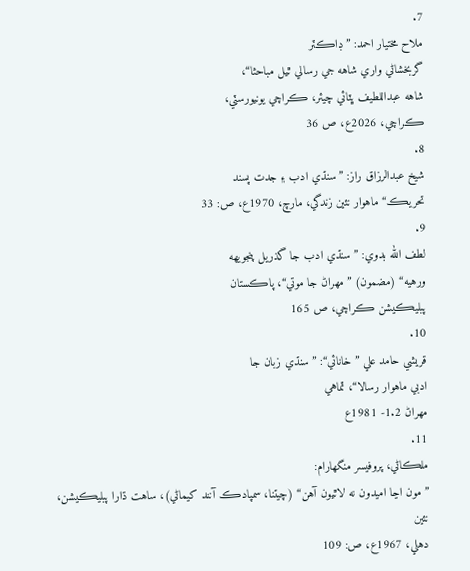7.
ملاح مختيار احمد: ”ڊاڪٽر
گربخشاڻي واري شاهه جي رسالي ٿيل مباحثا“،
شاهه عبداللطيف ڀٽائي چيئر، ڪراچي يونيورسٽي،
ڪراچي، 2026ع، ص 36
8.
شيخ عبدالرزاق راز: ”سنڌي ادب ۽ جدت پسند
تحريڪ“ ماهوار نئين زندگي، مارچ، 1970ع، ص: 33
9.
لطف الله بدوي: ”سنڌي ادب جا گذريل پنجويھه
ورهيه“ (مضمون) ”مھراڻ جا موتي“، پاڪستان
پبليڪيشن ڪراچي، ص 165
10.
قريشي حامد علي ”خانائي“: ”سنڌي زبان جا
ادبي ماهوار رسالا“، ٽماهي
مھراڻ 1.2- 1981ع
11.
ملڪاڻي، پروفيسر منگهارام:
”مون اڃا اميدون نه لاٿيون آهن“ (چيتنا، سمپادڪ آنند کيماڻي)، ساهت ڌارا پبليڪيشن، نئين
دهلي، 1967ع، ص: 109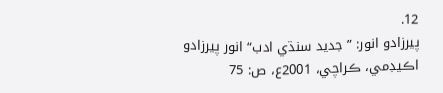12.
پيرزادو انور: ”جديد سنڌي ادب“ انور پيرزادو
اڪيڊمي، ڪراچي، 2001ع، ص: 75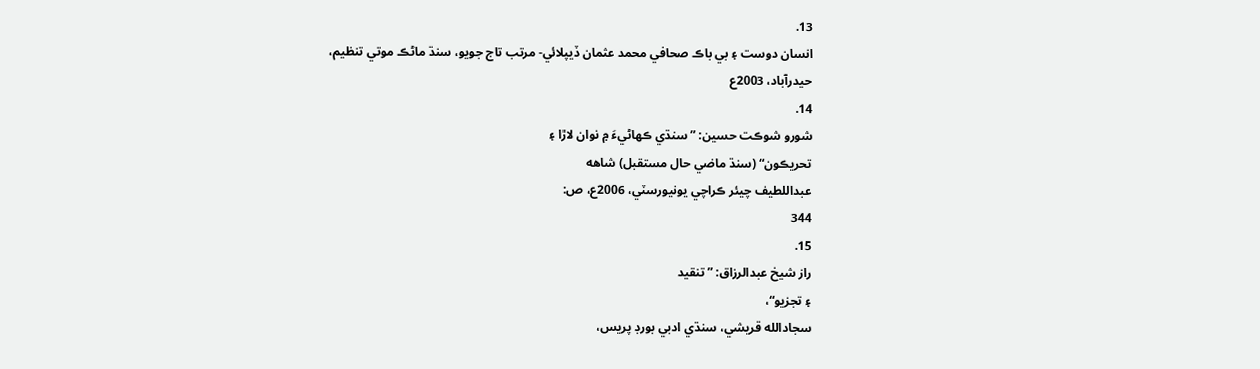13.
انسان دوست ۽ بي باڪ صحافي محمد عثمان ڏيپلائي- مرتب تاج جويو، سنڌ ماڻڪ موتي تنظيم،
حيدرآباد، 2003ع
14.
شورو شوڪت حسين: ”سنڌي ڪھاڻيءَ ۾ نوان لاڙا ۽
تحريڪون“ (سنڌ ماضي حال مستقبل) شاهه
عبداللطيف چيئر ڪراچي يونيورسٽي، 2006ع، ص:
344
15.
راز شيخ عبدالرزاق: ”تنقيد
۽ تجزيو“،
سجادالله قريشي، سنڌي ادبي بورڊ پريس،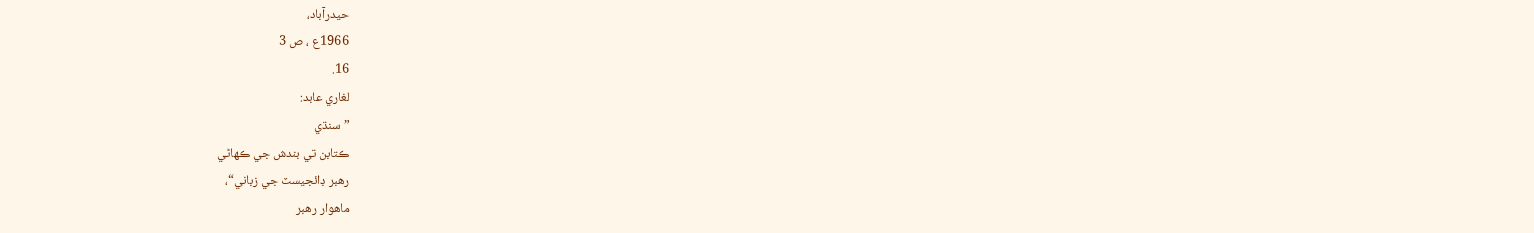حيدرآباد،
1966ع ، ص 3
16.
لغاري عابد:
”سنڌي
ڪتابن تي بندش جي ڪھاڻي
رهبر ڊائجيسٽ جي زباني“،
ماهوار رهبر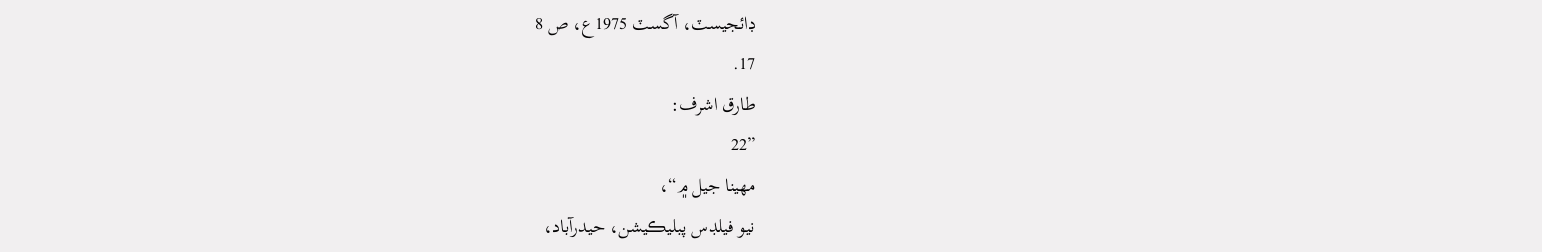ڊائجيسٽ، آگسٽ 1975ع، ص 8
17.
طارق اشرف:
”22
مھينا جيل ۾“،
نيو فيلڊس پبليڪيشن، حيدرآباد،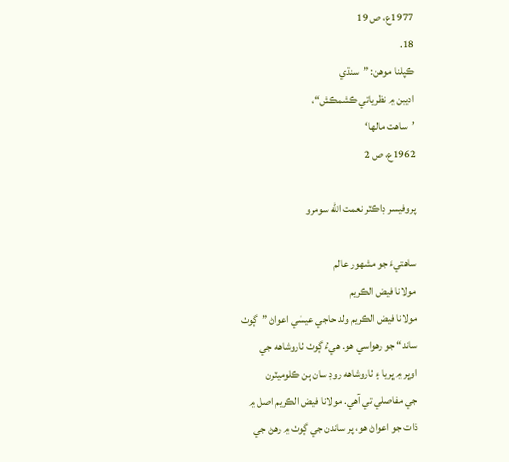1977ع، ص 19
18.
ڪپلنا موهن: ”سنڌي
اديبن ۾ نظرياتي ڪشمڪش“،
’ساهت مالھا‘
1962ع، ص 2

پروفيسر ڊاڪٽر نعمت الله سومرو

ساهتيءَ جو مشهور عالم
مولانا فيض الڪريم
مولانا فيض الڪريم ولد حاجي عيسٰي اعواڻ ”ڳوٺ
ساند“ جو رهواسي هو. هيءُ ڳوٺ ٺاروشاهه جي
اوڀر ۾ ڀريا ۽ ٺاروشاهه روڊ سان ٻن ڪلوميٽرن
جي مفاصلي تي آهي. مولانا فيض الڪريم اصل ۾
ذات جو اعواڻ هو، پر ساندن جي ڳوٺ ۾ رهڻ جي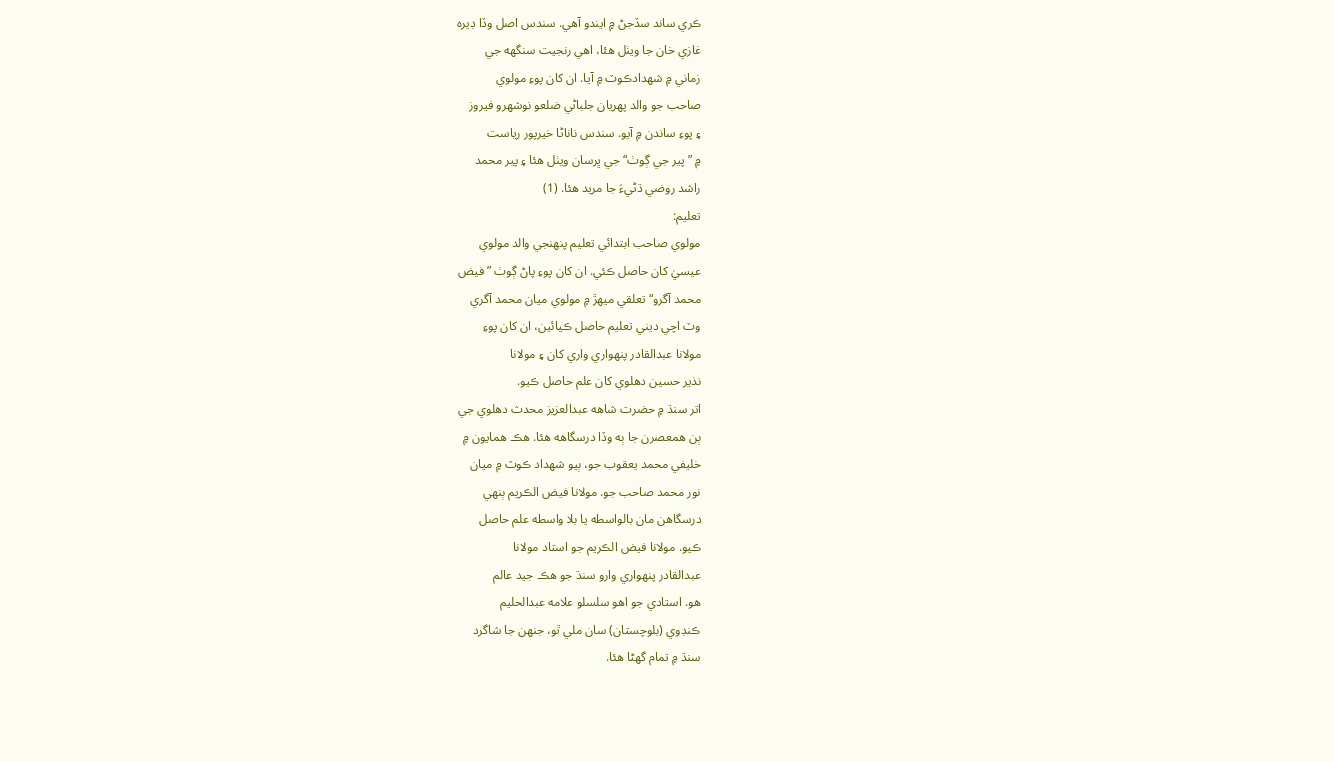ڪري ساند سڏجڻ ۾ ايندو آهي. سندس اصل وڏا ڊيره
غازي خان جا ويٺل هئا، اهي رنجيت سنگھه جي
زماني ۾ شھدادڪوٽ ۾ آيا. ان کان پوءِ مولوي
صاحب جو والد پھريان جلباڻي ضلعو نوشھرو فيروز
۽ پوءِ ساندن ۾ آيو. سندس ناناڻا خيرپور رياست
۾ ”پير جي ڳوٺ“ جي ڀرسان ويٺل هئا ۽ پير محمد
راشد روضي ڌڻيءَ جا مريد هئا. (1)
تعليم:
مولوي صاحب ابتدائي تعليم پنھنجي والد مولوي
عيسيٰ کان حاصل ڪئي. ان کان پوءِ پاڻ ڳوٺ ”فيض
محمد آگرو“ تعلقي ميھڙ ۾ مولوي ميان محمد آگري
وٽ اچي ديني تعليم حاصل ڪيائين، ان کان پوءِ
مولانا عبدالقادر پنھواري واري کان ۽ مولانا
نذير حسين دهلوي کان علم حاصل ڪيو.
اتر سنڌ ۾ حضرت شاهه عبدالعزيز محدث دهلوي جي
ٻن همعصرن جا ٻه وڏا درسگاهه هئا. هڪ همايون ۾
خليفي محمد يعقوب جو، ٻيو شھداد ڪوٽ ۾ ميان
نور محمد صاحب جو. مولانا فيض الڪريم ٻنھي
درسگاهن مان بالواسطه يا بلا واسطه علم حاصل
ڪيو. مولانا فيض الڪريم جو استاد مولانا
عبدالقادر پنھواري وارو سنڌ جو هڪ جيد عالم
هو. استادي جو اهو سلسلو علامه عبدالحليم
ڪنڊوي (بلوچستان) سان ملي ٿو، جنھن جا شاگرد
سنڌ ۾ تمام گھڻا هئا.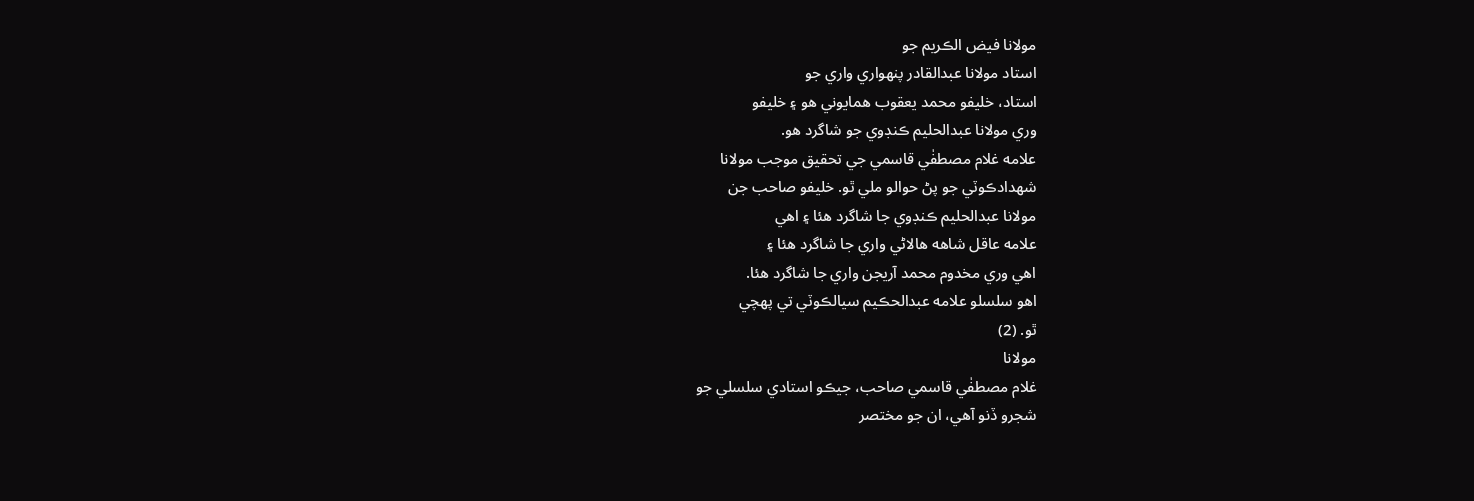مولانا فيض الڪريم جو
استاد مولانا عبدالقادر پنھواري واري جو
استاد، خليفو محمد يعقوب همايوني هو ۽ خليفو
وري مولانا عبدالحليم ڪنڊوي جو شاگرد هو.
علامه غلام مصطفٰي قاسمي جي تحقيق موجب مولانا
شھدادڪوٽي جو پڻ حوالو ملي ٿو. خليفو صاحب جن
مولانا عبدالحليم ڪنڊوي جا شاگرد هئا ۽ اهي
علامه عاقل شاهه هالاڻي واري جا شاگرد هئا ۽
اهي وري مخدوم محمد آريجن واري جا شاگرد هئا.
اهو سلسلو علامه عبدالحڪيم سيالڪوٽي تي پھچي
ٿو. (2)
مولانا
غلام مصطفٰي قاسمي صاحب، جيڪو استادي سلسلي جو
شجرو ڏنو آهي، ان جو مختصر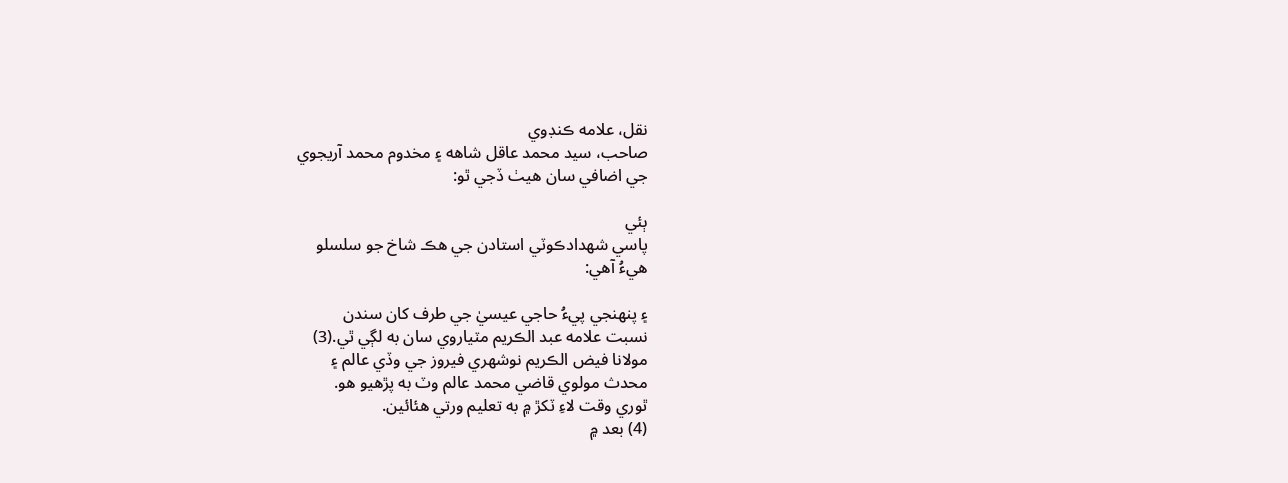نقل، علامه ڪنڊوي
صاحب، سيد محمد عاقل شاهه ۽ مخدوم محمد آريجوي
جي اضافي سان هيٺ ڏجي ٿو:

ٻئي
پاسي شھدادڪوٽي استادن جي هڪ شاخ جو سلسلو
هيءُ آهي:

۽ پنھنجي پيءُ حاجي عيسيٰ جي طرف کان سندن
نسبت علامه عبد الڪريم مٽياروي سان به لڳي ٿي.(3)
مولانا فيض الڪريم نوشھري فيروز جي وڏي عالم ۽
محدث مولوي قاضي محمد عالم وٽ به پڙهيو هو.
ٿوري وقت لاءِ ٽکڙ ۾ به تعليم ورتي هئائين.
(4) بعد ۾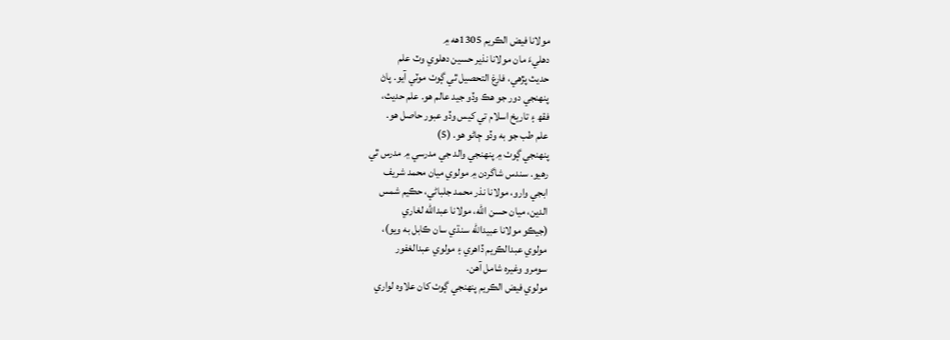مولانا فيض الڪريم 1305هه ۾
دهليءَ مان مولانا نذير حسين دهلوي وٽ علم
حديث پڙهي، فارغ التحصيل ٿي ڳوٺ موٽي آيو. پاڻ
پنھنجي دور جو هڪ وڏو جيد عالم هو. علم حديث،
فقھ ۽ تاريخ اسلام تي کيس وڏو عبور حاصل هو.
علم طب جو به وڏو ڄاڻو هو. (5)
پنھنجي ڳوٺ ۾ پنھنجي والد جي مدرسي ۾ مدرس ٿي
رهيو. سندس شاگردن ۾ مولوي ميان محمد شريف
ابجي وارو، مولانا نذر محمد جلباڻي، حڪيم شمس
الدين، ميان حسن الله، مولانا عبدالله لغاري
(جيڪو مولانا عبيدالله سنڌي سان ڪابل به ويو)،
مولوي عبدالڪريم ڏاهري ۽ مولوي عبدالغفور
سومرو وغيره شامل آهن.
مولوي فيض الڪريم پنھنجي ڳوٺ کان علاوه لواري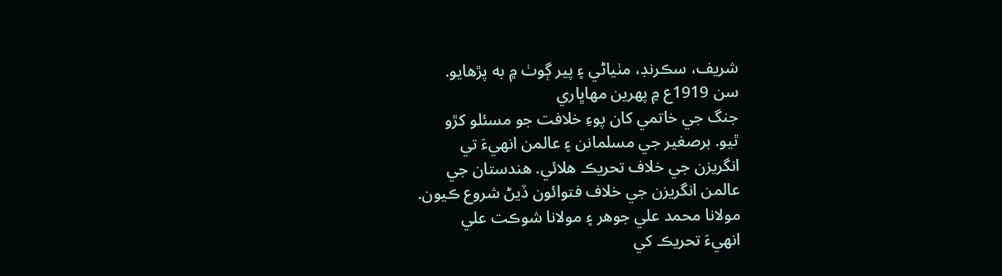شريف، سڪرنڊ، مٺياڻي ۽ پير ڳوٺ ۾ به پڙهايو.
سن 1919ع ۾ پھرين مھاڀاري
جنگ جي خاتمي کان پوءِ خلافت جو مسئلو کڙو
ٿيو. برصغير جي مسلمانن ۽ عالمن انھيءَ تي
انگريزن جي خلاف تحريڪ هلائي. هندستان جي
عالمن انگريزن جي خلاف فتوائون ڏيڻ شروع ڪيون.
مولانا محمد علي جوهر ۽ مولانا شوڪت علي
انھيءَ تحريڪ کي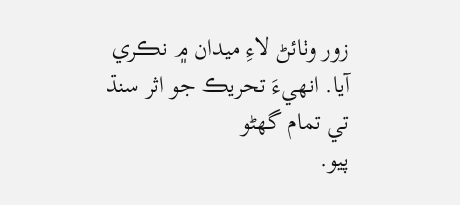زور وٺائڻ لاءِ ميدان ۾ نڪري
آيا. انھيءَ تحريڪ جو اثر سنڌ تي تمام گھڻو
پيو.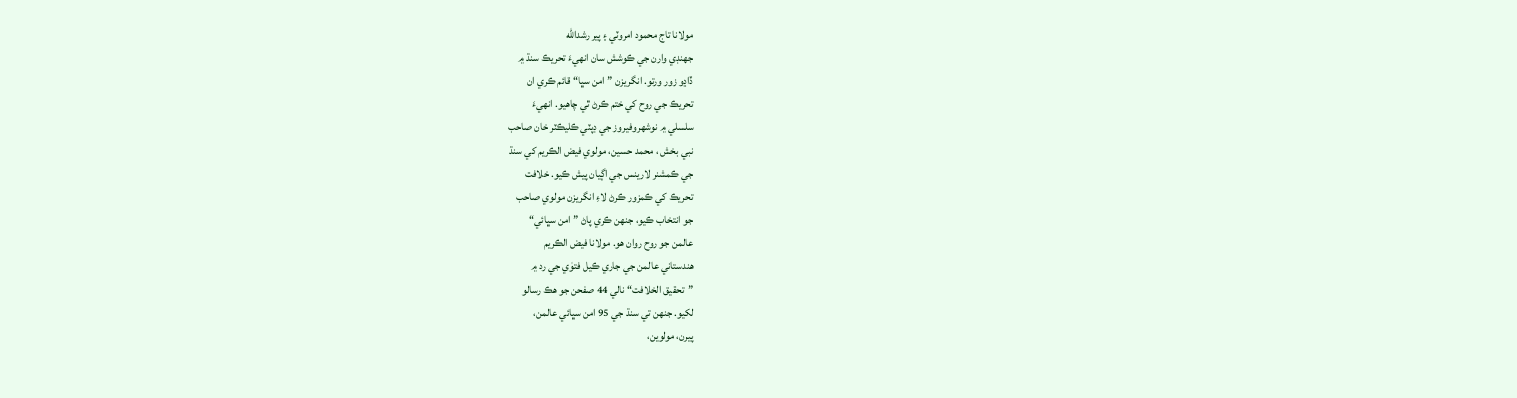مولانا تاج محمود امروٽي ۽ پير رشدالله
جھنڊي وارن جي ڪوشش سان انھيءَ تحريڪ سنڌ ۾
ڏاڍو زور ورتو. انگريزن ”امن سڀا“ قائم ڪري ان
تحريڪ جي روح کي ختم ڪرڻ ٿي چاهيو. انھيءَ
سلسلي ۾ نوشھروفيروز جي ڊپٽي ڪليڪٽر خان صاحب
نبي بخش ، محمد حسين، مولوي فيض الڪريم کي سنڌ
جي ڪمشنر لارينس جي اڳيان پيش ڪيو. خلافت
تحريڪ کي ڪمزور ڪرڻ لاءِ انگريزن مولوي صاحب
جو انتخاب ڪيو، جنھن ڪري پاڻ ”امن سڀائي“
عالمن جو روح روان هو. مولانا فيض الڪريم
هندستاني عالمن جي جاري ڪيل فتوٰي جي رد ۾
”تحقيق الخلافت“ نالي 44 صفحن جو هڪ رسالو
لکيو. جنھن تي سنڌ جي 95 امن سڀائي عالمن،
پيرن، مولوين،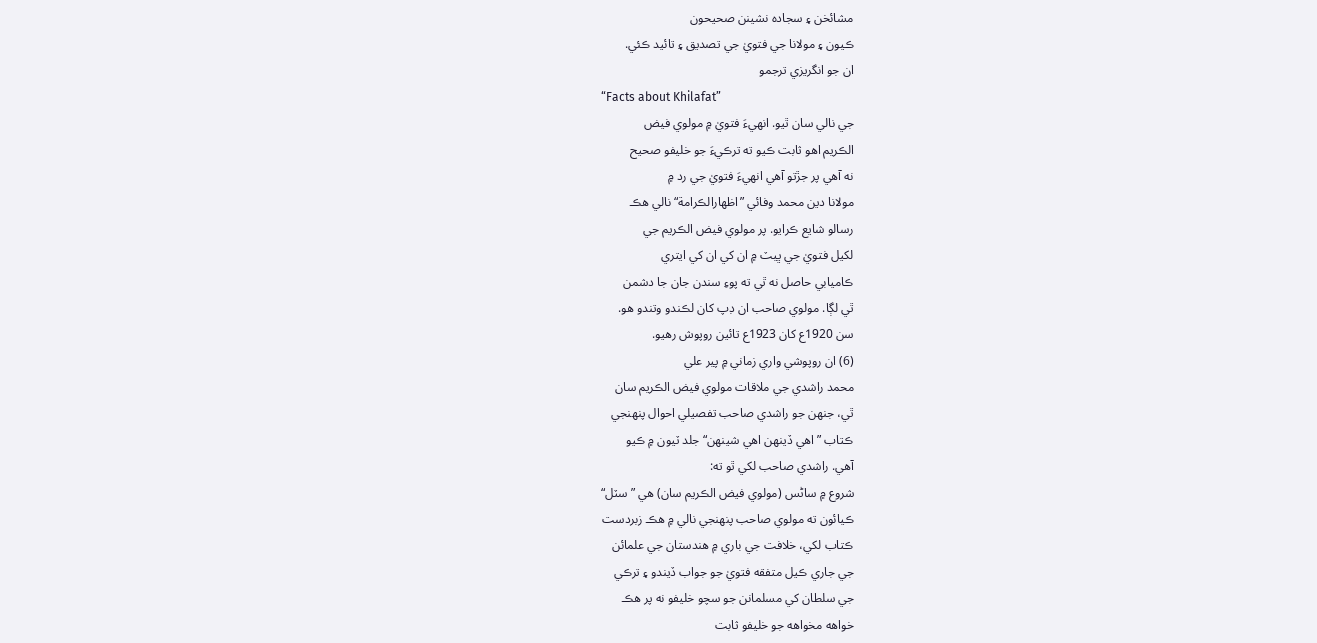مشائخن ۽ سجاده نشينن صحيحون
ڪيون ۽ مولانا جي فتويٰ جي تصديق ۽ تائيد ڪئي.
ان جو انگريزي ترجمو
“Facts about Khilafat”
جي نالي سان ٿيو. انھيءَ فتويٰ ۾ مولوي فيض
الڪريم اهو ثابت ڪيو ته ترڪيءَ جو خليفو صحيح
نه آهي پر جڙتو آهي انھيءَ فتويٰ جي رد ۾
مولانا دين محمد وفائي ”اظھارالڪرامة“ نالي هڪ
رسالو شايع ڪرايو. پر مولوي فيض الڪريم جي
لکيل فتويٰ جي ڀيٽ ۾ ان کي ان کي ايتري
ڪاميابي حاصل نه ٿي ته پوءِ سندن جان جا دشمن
ٿي لڳا. مولوي صاحب ان ڊپ کان لڪندو وتندو هو.
سن 1920ع کان 1923ع تائين روپوش رهيو.
(6) ان روپوشي واري زماني ۾ پير علي
محمد راشدي جي ملاقات مولوي فيض الڪريم سان
ٿي، جنھن جو راشدي صاحب تفصيلي احوال پنھنجي
ڪتاب ”اهي ڏينھن اهي شينھن“ جلد ٽيون ۾ ڪيو
آهي. راشدي صاحب لکي ٿو ته:
شروع ۾ ساڻس (مولوي فيض الڪريم سان) هي ”سٽل“
ڪيائون ته مولوي صاحب پنھنجي نالي ۾ هڪ زبردست
ڪتاب لکي، خلافت جي باري ۾ هندستان جي علمائن
جي جاري ڪيل متفقه فتويٰ جو جواب ڏيندو ۽ ترڪي
جي سلطان کي مسلمانن جو سچو خليفو نه پر هڪ
خواهه مخواهه جو خليفو ثابت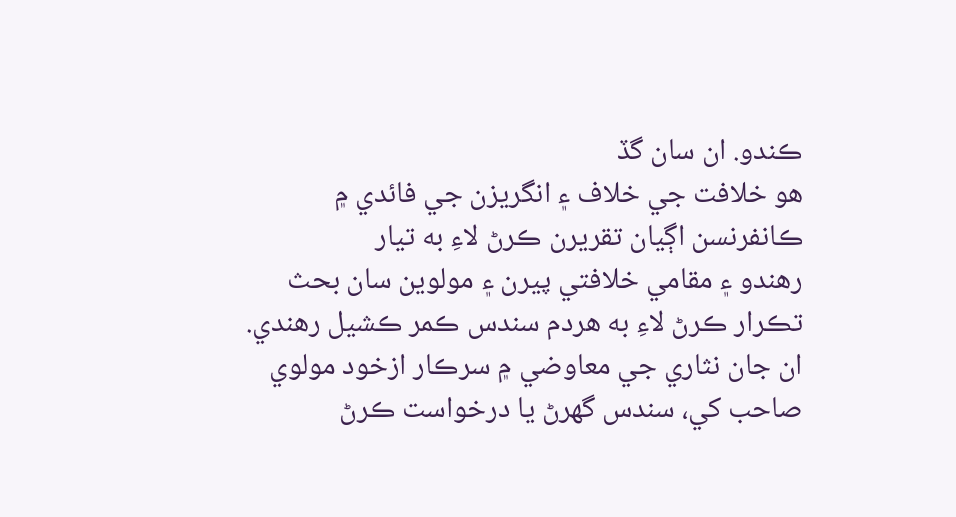ڪندو. ان سان گڏ
هو خلافت جي خلاف ۽ انگريزن جي فائدي ۾
ڪانفرنسن اڳيان تقريرن ڪرڻ لاءِ به تيار
رهندو ۽ مقامي خلافتي پيرن ۽ مولوين سان بحث
تڪرار ڪرڻ لاءِ به هردم سندس ڪمر ڪشيل رهندي.
ان جان نثاري جي معاوضي ۾ سرڪار ازخود مولوي
صاحب کي، سندس گھرڻ يا درخواست ڪرڻ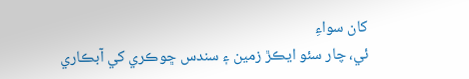کان سواءِ
ئي، چار سئو ايڪڙ زمين ۽ سندس ڇوڪري کي آبڪاري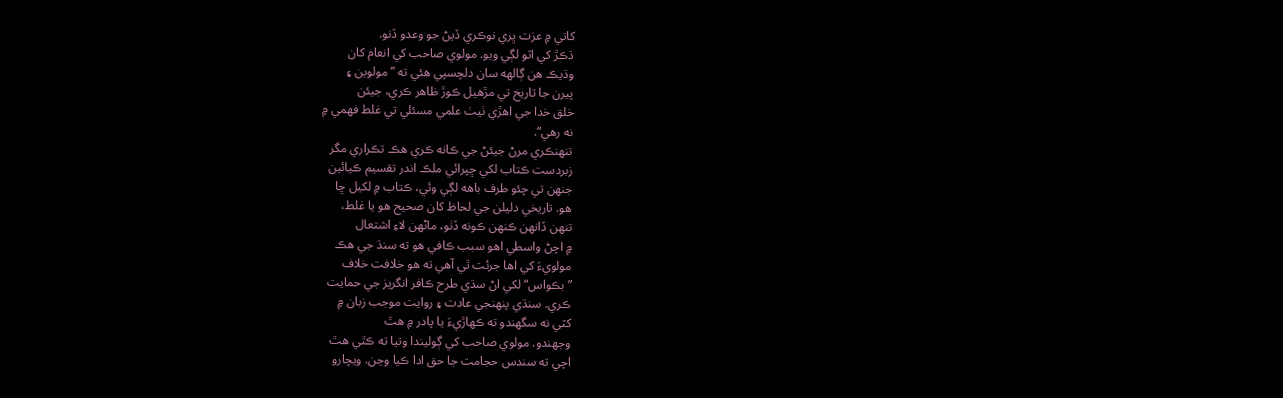کاتي ۾ عزت ڀري نوڪري ڏيڻ جو وعدو ڏنو.
ڌڪڙ کي اٽو لڳي ويو. مولوي صاحب کي انعام کان
وڌيڪ هن ڳالھه سان دلچسپي هئي ته ”مولوين ۽
پيرن جا تاريخ تي مڙهيل ڪوڙ ظاهر ڪري، جيئن
خلق خدا جي اهڙي ٺيٺ علمي مسئلي تي غلط فھمي ۾
نه رهي“.
تنھنڪري مرڻ جيئڻ جي ڪانه ڪري هڪ تڪراري مگر
زبردست ڪتاب لکي ڇپرائي ملڪ اندر تقسيم ڪيائين
جنھن تي چئو طرف باهه لڳي وئي، ڪتاب ۾ لکيل ڇا
هو. تاريخي دليلن جي لحاظ کان صحيح هو يا غلط،
تنھن ڏانھن ڪنھن ڪونه ڏٺو، ماڻھن لاءِ اشتعال
۾ اچڻ واسطي اهو سبب ڪافي ھو ته سنڌ جي هڪ
مولويءَ کي اها جرئت ٿي آهي ته هو خلافت خلاف
”بڪواس“ لکي اڻ سڌي طرح ڪافر انگريز جي حمايت
ڪري. سنڌي پنھنجي عادت ۽ روايت موجب زبان ۾
کٽي نه سگھندو ته ڪھاڙيءَ يا پادر ۾ هٿ
وجھندو. مولوي صاحب کي ڳوليندا وتيا ته ڪٿي هٿ
اچي ته سندس حجامت جا حق ادا ڪيا وڃن. ويچارو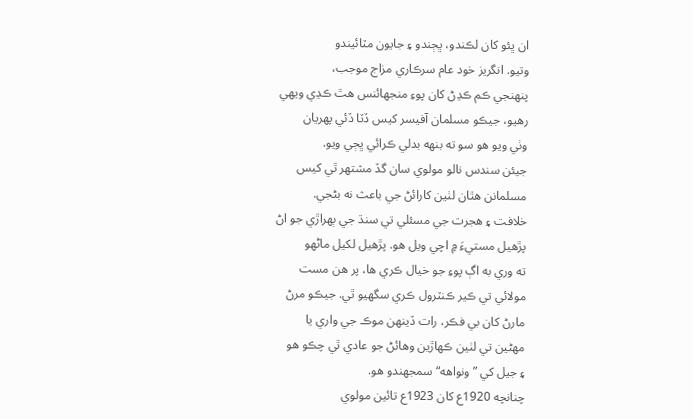ان ڀئو کان لڪندو، ڀڄندو ۽ جايون مٽائيندو
وتيو. انگريز خود عام سرڪاري مزاج موجب،
پنھنجي ڪم ڪڍڻ کان پوءِ منجھائنس هٿ ڪڍي ويھي
رهيو، جيڪو مسلمان آفيسر کيس ڏٽا ڏئي پھريان
وٺي ويو هو سو ته بنھه بدلي ڪرائي ڀڄي ويو.
جيئن سندس نالو مولوي سان گڏ مشتھر ٿي کيس
مسلمانن هٿان لٺين کارائڻ جي باعث نه بڻجي.
خلافت ۽ هجرت جي مسئلي تي سنڌ جي ٻھراڙي جو اڻ
پڙهيل مستيءَ ۾ اچي ويل هو. پڙهيل لکيل ماڻھو
ته وري به اڳ پوءِ جو خيال ڪري ها، پر هن مست
مولائي تي ڪير ڪنٽرول ڪري سگھيو ٿي. جيڪو مرڻ
مارڻ کان بي فڪر، رات ڏينھن موڪ جي واري يا
مھڻين تي لٺين ڪھاڙين وهائڻ جو عادي ٿي چڪو هو
۽ جيل کي ”ونواهه“ سمجھندو هو.
چنانچه 1920ع کان 1923ع تائين مولوي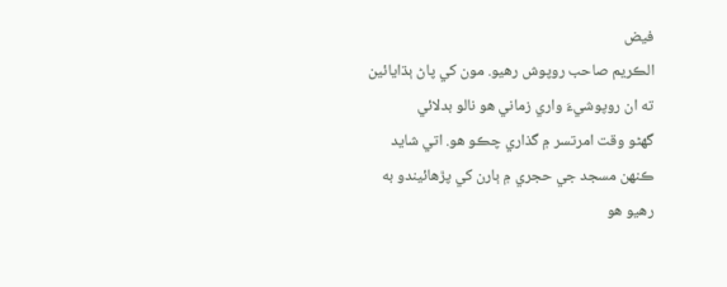فيض
الڪريم صاحب روپوش رهيو. مون کي پاڻ ٻڌايائين
ته ان روپوشيءَ واري زماني هو نالو بدلائي
گھڻو وقت امرتسر ۾ گذاري چڪو هو. اتي شايد
ڪنھن مسجد جي حجري ۾ ٻارن کي پڙهائيندو به
رهيو هو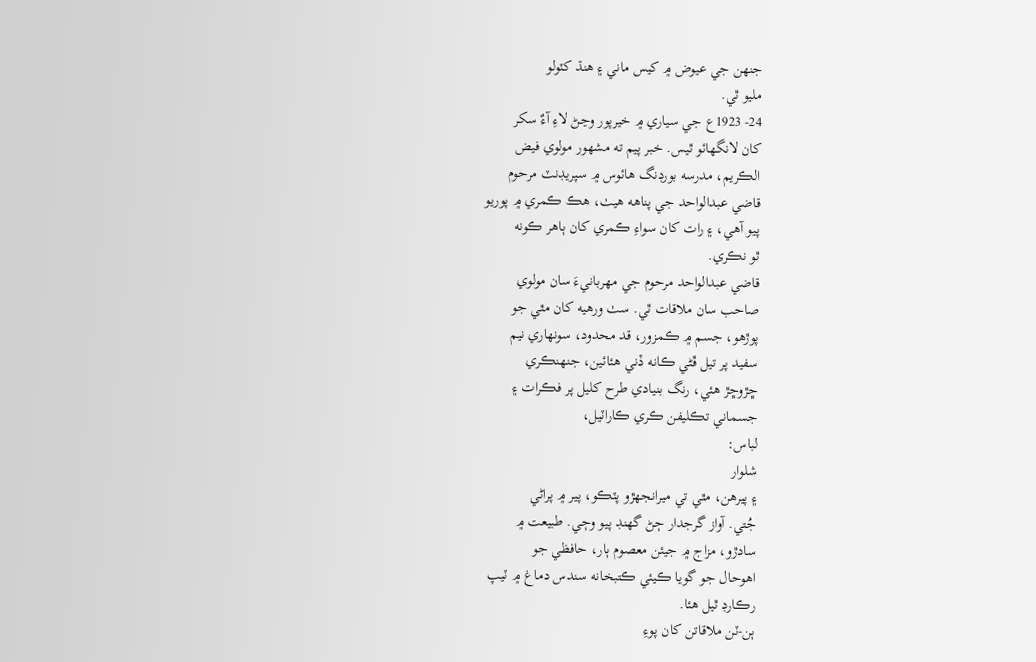جنھن جي عيوض ۾ کيس ماني ۽ هنڌ کٽولو
مليو ٿي.
24- 1923ع جي سياري ۾ خيرپور وڃڻ لاءِ آءٌ سکر
کان لانگھائو ٿيس. خبر پيم ته مشھور مولوي فيض
الڪريم، مدرسه بورڊنگ هائوس ۾ سپريڊنٽ مرحوم
قاضي عبدالواحد جي پناهه هيٺ، هڪ ڪمري ۾ پوريو
پيو آهي، ۽ رات کان سواءِ ڪمري کان ٻاهر ڪونه
ٿو نڪري.
قاضي عبدالواحد مرحوم جي مھربانيءَ سان مولوي
صاحب سان ملاقات ٿي. سٺ ورهيه کان مٿي جو
پوڙهو، جسم ۾ ڪمزور، قد محدود، سونھاري نيم
سفيد پر تيل ڦڻي ڪانه ڏني هئائين، جنھنڪري
ڇڙوڇڙ هئي، رنگ بنيادي طرح کليل پر فڪرات ۽
جسماني تڪليفن ڪري ڪاراٽيل،
لباس:
شلوار
۽ پيرهن، مٿي تي ميرانجھڙو پٽڪو، پير ۾ پراڻي
جُتي. آواز گرجدار ڄڻ گھنڊ پيو وڄي. طبيعت ۾
سادڙو، مزاج ۾ جيئن معصوم ٻار، حافظي جو
اهوحال جو گويا ڪيئي ڪتبخانه سندس دماغ ۾ ٽيپ
رڪارڊ ٿيل هئا.
ٻن-ٽن ملاقاتن کان پوءِ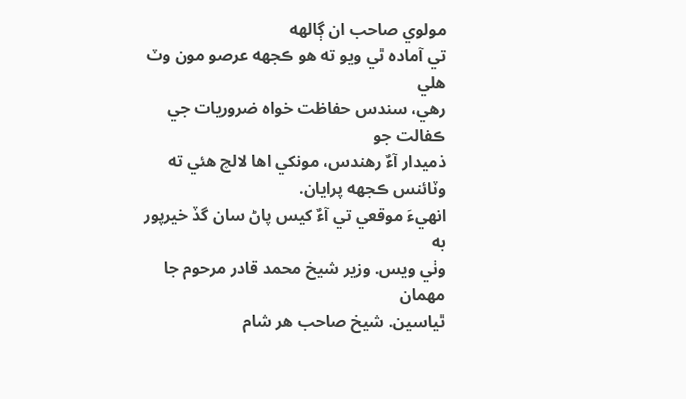مولوي صاحب ان ڳالهه
تي آماده ٿي ويو ته هو ڪجهه عرصو مون وٽ هلي
رهي، سندس حفاظت خواه ضروريات جي ڪفالت جو
ذميدار آءٌ رهندس، مونکي اها لالچ هئي ته
وٽائنس ڪجهه پرايان.
انھيءَ موقعي تي آءٌ کيس پاڻ سان گڏ خيرپور به
وٺي ويس. وزير شيخ محمد قادر مرحوم جا مھمان
ٿياسين. شيخ صاحب هر شام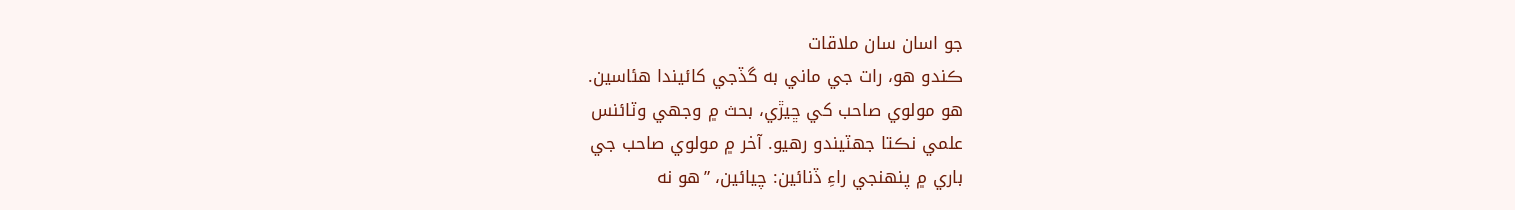جو اسان سان ملاقات
ڪندو هو، رات جي ماني به گڏجي کائيندا هئاسين.
هو مولوي صاحب کي ڇيڙي، بحث ۾ وجھي وٽائنس
علمي نڪتا جھٽيندو رهيو. آخر ۾ مولوي صاحب جي
باري ۾ پنھنجي راءِ ڏنائين: چيائين، ”هو نه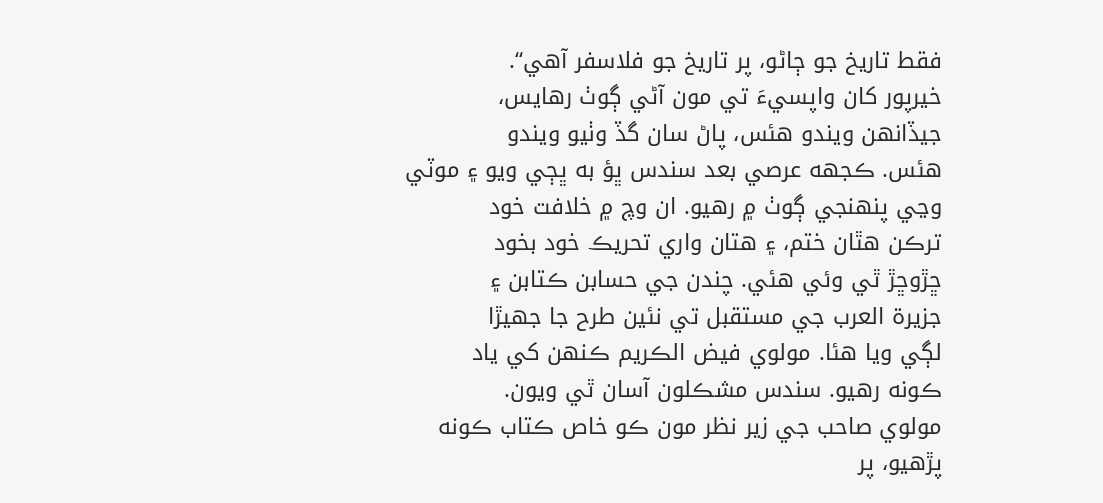فقط تاريخ جو ڄاڻو، پر تاريخ جو فلاسفر آهي“.
خيرپور کان واپسيءَ تي مون آڻي ڳوٺ رهايس،
جيڏانھن ويندو هئس، پاڻ سان گڏ وٺيو ويندو
هئس. ڪجهه عرصي بعد سندس ڀؤ به ڀڄي ويو ۽ موٽي
وڃي پنھنجي ڳوٺ ۾ رهيو. ان وچ ۾ خلافت خود
ترڪن هٿان ختم، ۽ هتان واري تحريڪ خود بخود
ڇڙوڇڙ ٿي وئي هئي. چندن جي حسابن ڪتابن ۽
جزيرة العرب جي مستقبل تي نئين طرح جا جھيڙا
لڳي ويا هئا. مولوي فيض الڪريم ڪنھن کي ياد
ڪونه رهيو. سندس مشڪلون آسان ٿي ويون.
مولوي صاحب جي زير نظر مون ڪو خاص ڪتاب ڪونه
پڙهيو، پر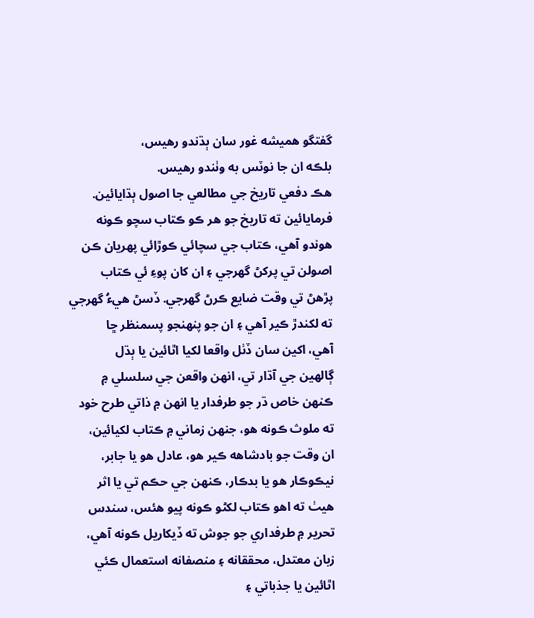گفتگو هميشه غور سان ٻڌندو رهيس،
بلڪه ان جا نوٽس به وٺندو رهيس.
هڪ دفعي تاريخ جي مطالعي جا اصول ٻڌايائين.
فرمايائين ته تاريخ جو هر ڪو ڪتاب سچو ڪونه
هوندو آهي، ڪتاب جي سچائي ڪوڙائي پهريان ڪن
اصولن تي پرکڻ گھرجي ۽ ان کان پوءِ ئي ڪتاب
پڙهڻ تي وقت ضايع ڪرڻ گھرجي. ڏسڻ هيءُ گھرجي
ته لکندڙ ڪير آهي ۽ ان جو پنھنجو پسمنظر ڇا
آهي، اکين سان ڏٺل واقعا لکيا اٿائين يا ٻڌل
ڳالھين جي آڌار تي، انھن واقعن جي سلسلي ۾
ڪنھن خاص ڌر جو طرفدار يا انھن ۾ ذاتي طرح خود
ته ملوث ڪونه هو، جنھن زماني ۾ ڪتاب لکيائين،
ان وقت جو بادشاهه ڪير هو، عادل هو يا جابر،
نيڪوڪار هو يا بدڪار، ڪنھن جي حڪم تي يا اثر
هيٺ ته اهو ڪتاب لکڻو ڪونه پيو هئس، سندس
تحرير ۾ طرفداري جو جوش ته ڏيکاريل ڪونه آهي،
زبان معتدل، محققانه ۽ منصفانه استعمال ڪئي
اٿائين يا جذباتي ۽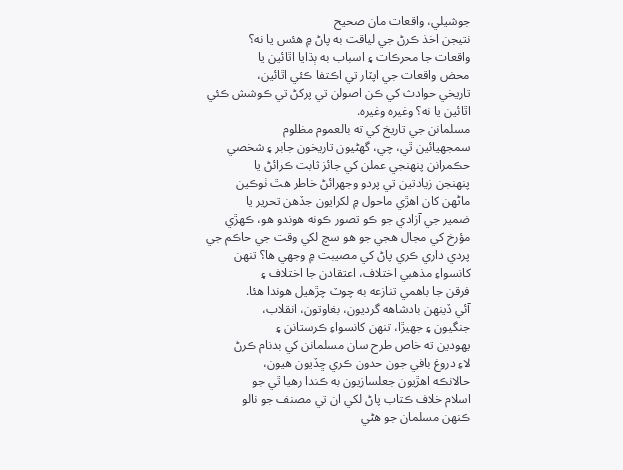جوشيلي، واقعات مان صحيح
نتيجن اخذ ڪرڻ جي لياقت به پاڻ ۾ هئس يا نه؟
واقعات جا محرڪات ۽ اسباب به ٻڌايا اٿائين يا
محض واقعات جي اپٽار تي اڪتفا ڪئي اٿائين،
تاريخي حوادث کي ڪن اصولن تي پرکڻ تي ڪوشش ڪئي
اٿائين يا نه؟ وغيره وغيره.
مسلمانن جي تاريخ کي ته بالعموم مظلوم
سمجھيائين ٿي، چي، گھڻيون تاريخون جابر ۽ شخصي
حڪمرانن پنھنجي عملن کي جائز ثابت ڪرائڻ يا
پنھنجن زيادتين تي پردو وجھرائڻ خاطر هٿ ٺوڪين
ماڻھن کان اهڙي ماحول ۾ لکرايون جڏهن تحرير يا
ضمير جي آزادي جو ڪو تصور ڪونه هوندو هو، ڪھڙي
مؤرخ کي مجال هجي جو هو سچ لکي وقت جي حاڪم جي
پردي داري ڪري پاڻ کي مصيبت ۾ وجھي ها؟ تنھن
کانسواءِ مذهبي اختلاف، اعتقادن جا اختلاف ۽
فرقن جا باهمي تنازعه به چوٽ چڙهيل هوندا هئا.
آئي ڏينهن بادشاهه گرديون، بغاوتون، انقلاب،
جنگيون ۽ جھيڙا، تنھن کانسواءِ ڪرستانن ۽
يھودين ته خاص طرح سان مسلمانن کي بدنام ڪرڻ
لاءِ دروغ بافي جون حدون ڪري ڇڏيون هيون،
حالانڪه اهڙيون جعلسازيون به ڪندا رهيا ٿي جو
اسلام خلاف ڪتاب پاڻ لکي ان تي مصنف جو نالو
ڪنھن مسلمان جو هڻي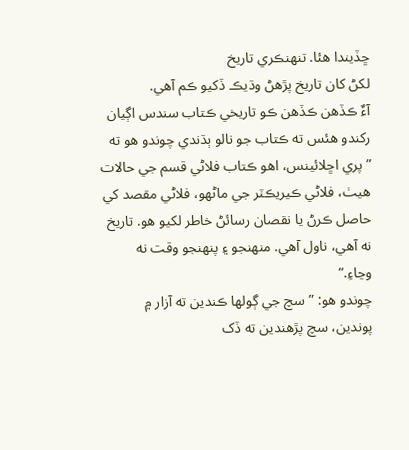ڇڏيندا هئا. تنھنڪري تاريخ
لکڻ کان تاريخ پڙهڻ وڌيڪ ڏکيو ڪم آهي.
آءٌ ڪڏهن ڪڏهن ڪو تاريخي ڪتاب سندس اڳيان
رکندو هئس ته ڪتاب جو نالو ٻڌندي چوندو هو ته
”پري اڇلائينس، اهو ڪتاب فلاڻي قسم جي حالات
هيٺ، فلاڻي ڪيريڪٽر جي ماڻھو، فلاڻي مقصد کي
حاصل ڪرڻ يا نقصان رسائڻ خاطر لکيو هو. تاريخ
نه آهي، ناول آهي. منھنجو ۽ پنھنجو وقت نه
وڃاءِ.“
چوندو هو: ”سچ جي ڳولھا ڪندين ته آزار ۾
پوندين، سچ پڙهندين ته ڏک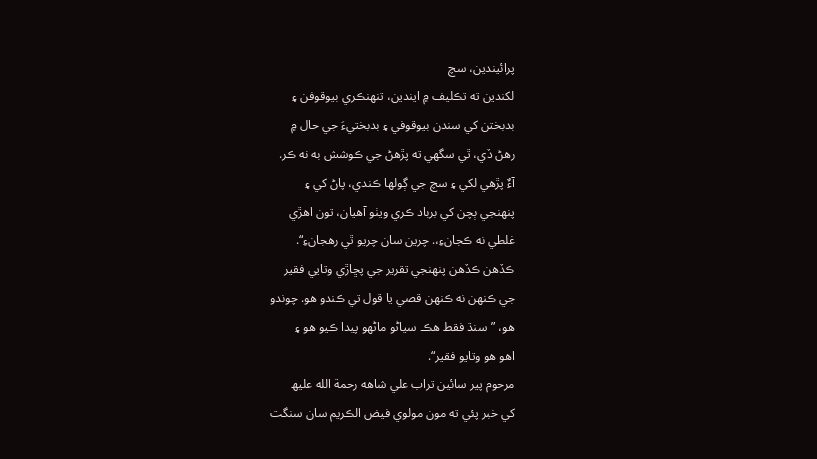پرائيندين، سچ
لکندين ته تڪليف ۾ ايندين، تنھنڪري بيوقوفن ۽
بدبختن کي سندن بيوقوفي ۽ بدبختيءَ جي حال ۾
رهڻ ڏي، ٿي سگھي ته پڙهڻ جي ڪوشش به نه ڪر.
آءٌ پڙهي لکي ۽ سچ جي ڳولھا ڪندي، پاڻ کي ۽
پنھنجي ٻچن کي برباد ڪري ويٺو آهيان، تون اهڙي
غلطي نه ڪجانءِ،. چرين سان چريو ٿي رهجانءِ“.
ڪڏهن ڪڏهن پنھنجي تقرير جي پڇاڙي وتايي فقير
جي ڪنھن نه ڪنھن قصي يا قول تي ڪندو هو. چوندو
هو، ”سنڌ فقط هڪ سياڻو ماڻهو پيدا ڪيو هو ۽
اهو هو وتايو فقير“.
مرحوم پير سائين تراب علي شاهه رحمة الله عليھ
کي خبر پئي ته مون مولوي فيض الڪريم سان سنگت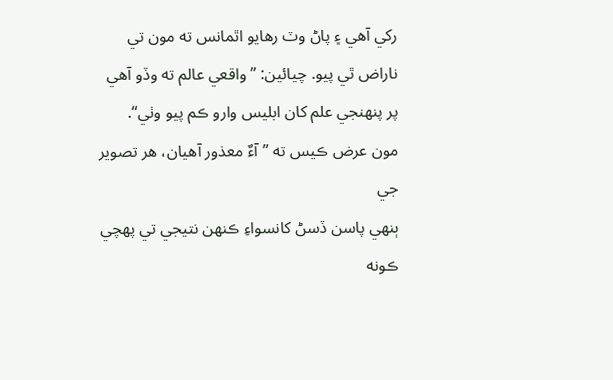رکي آهي ۽ پاڻ وٽ رهايو اٿمانس ته مون تي
ناراض ٿي پيو. چيائين: ”واقعي عالم ته وڏو آهي
پر پنھنجي علم کان ابليس وارو ڪم پيو وٺي“.
مون عرض ڪيس ته ”آءٌ معذور آهيان، هر تصوير جي
ٻنھي پاسن ڏسڻ کانسواءِ ڪنھن نتيجي تي پھچي
ڪونه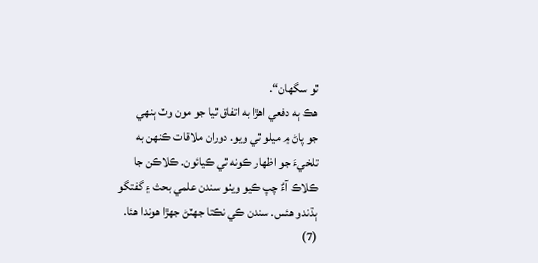ٿو سگھان“.
هڪ ٻه دفعي اهڙا به اتفاق ٿيا جو مون وٽ ٻنھي
جو پاڻ ۾ ميلو ٿي ويو. دوران ملاقات ڪنھن به
تلخيءَ جو اظھار ڪونه ٿي ڪيائون. ڪلاڪن جا
ڪلاڪ آءٌ چپ ڪيو ويٺو سندن علمي بحث ۽ گفتگو
ٻڌندو هئس. سندن ڪي نڪتا جھٽڻ جھڙا هوندا هئا.
(7)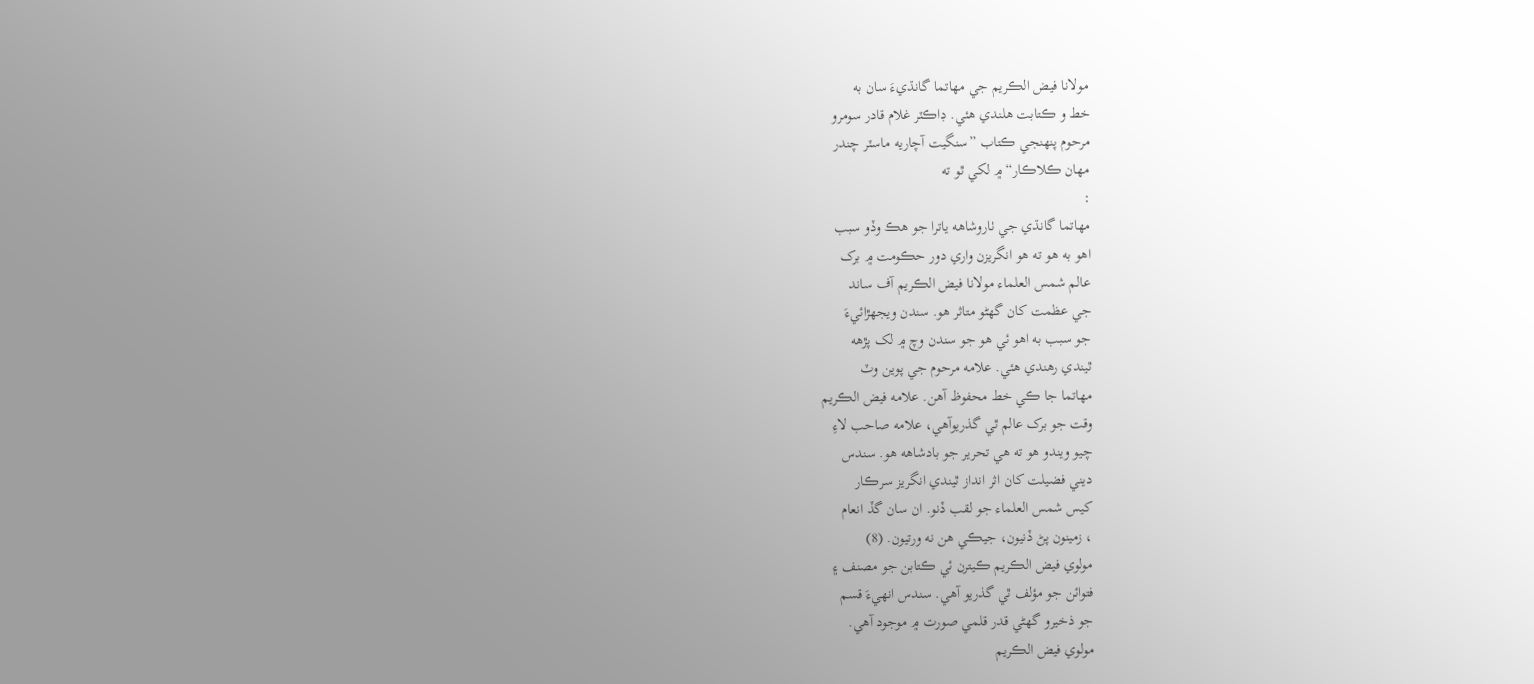مولانا فيض الڪريم جي مھاتما گانڌيءَ سان به
خط و ڪتابت هلندي هئي. ڊاڪٽر غلام قادر سومرو
مرحوم پنھنجي ڪتاب ”سنگيت آچاريه ماسٽر چندر
مھان ڪلاڪار“ ۾ لکي ٿو ته
:
مھاتما گانڌي جي ٺاروشاهه ياترا جو هڪ وڏو سبب
اهو به هو ته هو انگريزن واري دور حڪومت ۾ برک
عالم شمس العلماء مولانا فيض الڪريم آف ساند
جي عظمت کان گھڻو متاثر هو. سندن ويجھڙائيءَ
جو سبب به اهو ئي هو جو سندن وچ ۾ لک پڙهه
ٿيندي رهندي هئي. علامه مرحوم جي پوين وٽ
مھاتما جا ڪي خط محفوظ آهن. علامه فيض الڪريم
وقت جو برک عالم ٿي گذريوآهي، علامه صاحب لاءِ
چيو ويندو هو ته هي تحرير جو بادشاهه هو. سندس
ديني فضيلت کان اثر انداز ٿيندي انگريز سرڪار
کيس شمس العلماء جو لقب ڏنو. ان سان گڏ انعام
، زمينون پڻ ڏنيون، جيڪي هن نه ورتيون. (8)
مولوي فيض الڪريم ڪيترن ئي ڪتابن جو مصنف ۽
فتوائن جو مؤلف ٿي گذريو آهي. سندس انھيءَ قسم
جو ذخيرو گھڻي قدر قلمي صورت ۾ موجود آهي.
مولوي فيض الڪريم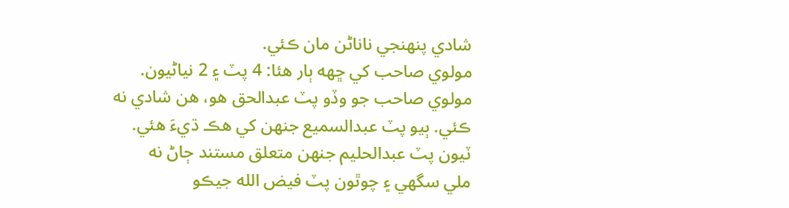شادي پنھنجي ناناڻن مان ڪئي.
مولوي صاحب کي ڇھه ٻار هئا: 4 پٽ ۽ 2 نياڻيون.
مولوي صاحب جو وڏو پٽ عبدالحق هو، هن شادي نه
ڪئي. ٻيو پٽ عبدالسميع جنھن کي هڪ ڌيءَ هئي.
ٽيون پٽ عبدالحليم جنھن متعلق مستند ڄاڻ نه
ملي سگھي ۽ چوٿون پٽ فيض الله جيڪو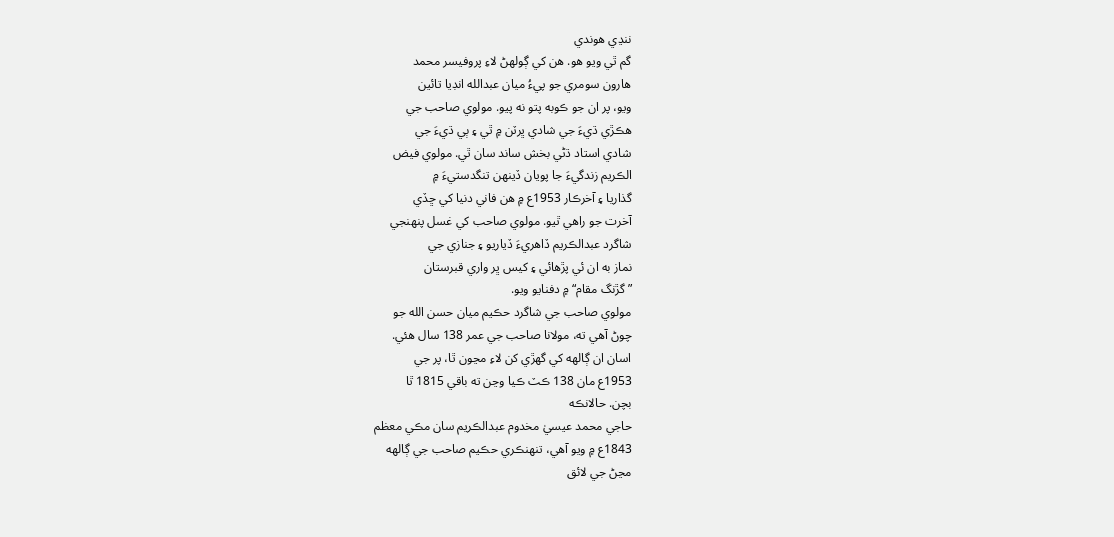ننڍي هوندي
گم ٿي ويو هو. هن کي ڳولھڻ لاءِ پروفيسر محمد
هارون سومري جو پيءُ ميان عبدالله انڊيا تائين
ويو، پر ان جو ڪوبه پتو نه پيو. مولوي صاحب جي
هڪڙي ڌيءَ جي شادي ڀرٽن ۾ ٿي ۽ ٻي ڌيءَ جي
شادي استاد ڌڻي بخش ساند سان ٿي. مولوي فيض
الڪريم زندگيءَ جا پويان ڏينهن تنگدستيءَ ۾
گذاريا ۽ آخرڪار 1953ع ۾ هن فاني دنيا کي ڇڏي
آخرت جو راهي ٿيو. مولوي صاحب کي غسل پنھنجي
شاگرد عبدالڪريم ڏاهريءَ ڏياريو ۽ جنازي جي
نماز به ان ئي پڙهائي ۽ کيس ڀر واري قبرستان
”گڙنگ مقام“ ۾ دفنايو ويو.
مولوي صاحب جي شاگرد حڪيم ميان حسن الله جو
چوڻ آهي ته، مولانا صاحب جي عمر 138 سال هئي.
اسان ان ڳالھه کي گھڙي کن لاءِ مڃون ٿا، پر جي
1953ع مان 138 ڪٽ ڪيا وڃن ته باقي 1815 ٿا
بچن. حالانڪه
حاجي محمد عيسيٰ مخدوم عبدالڪريم سان مڪي معظم
1843ع ۾ ويو آهي، تنھنڪري حڪيم صاحب جي ڳالھه
مڃڻ جي لائق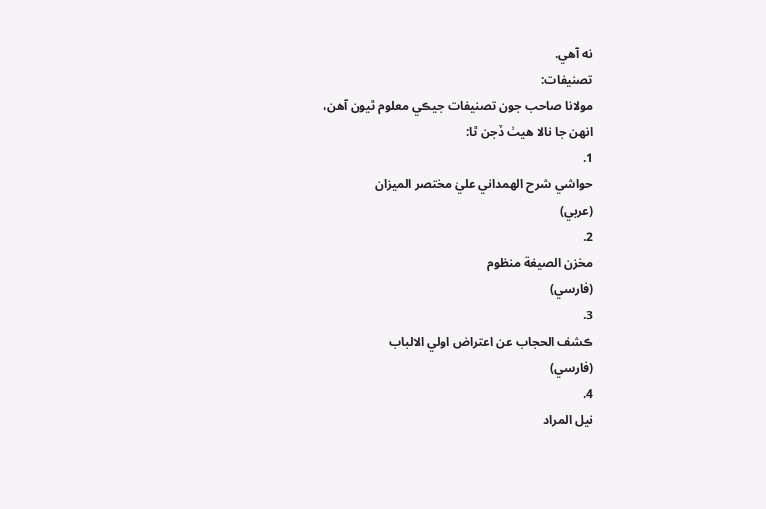نه آهي.
تصنيفات:
مولانا صاحب جون تصنيفات جيڪي معلوم ٿيون آهن،
انھن جا نالا هيٺ ڏجن ٿا:
1.
حواشي شرح الھمداني عليٰ مختصر الميزان
(عربي)
2.
مخزن الصيغة منظوم
(فارسي)
3.
ڪشف الحجاب عن اعتراض اولي الالباب
(فارسي)
4.
نيل المراد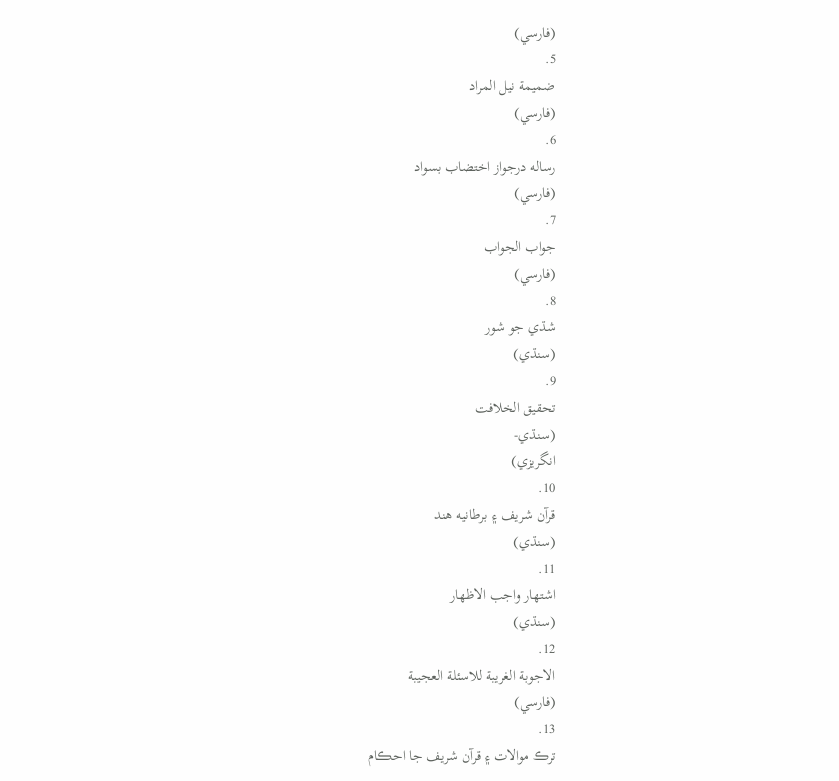(فارسي)
5.
ضميمة نيل المراد
(فارسي)
6.
رساله درجواز اختضاب بسواد
(فارسي)
7.
جواب الجواب
(فارسي)
8.
شڌي جو شور
(سنڌي)
9.
تحقيق الخلافت
(سنڌي-
انگريزي)
10.
قرآن شريف ۽ برطانيه هند
(سنڌي)
11.
اشتھار واجب الاظھار
(سنڌي)
12.
الاجوبة الغريبة للاسئلة العجيبة
(فارسي)
13.
ترڪ موالات ۽ قرآن شريف جا احڪام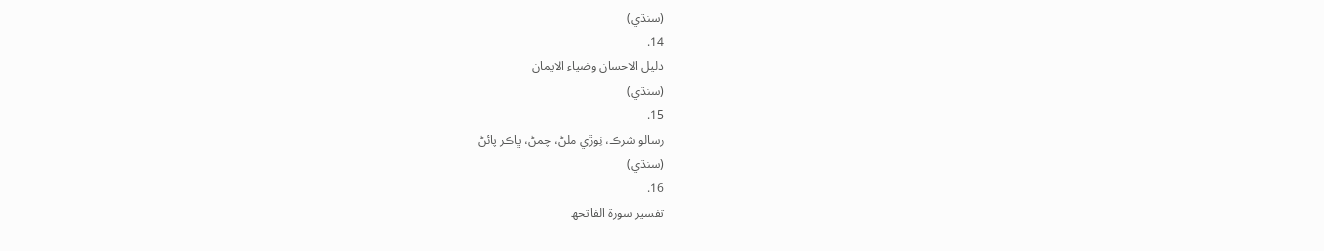(سنڌي)
14.
دليل الاحسان وضياء الايمان
(سنڌي)
15.
رسالو شرڪ، نِوڙي ملڻ، چمڻ، ڀاڪر پائڻ
(سنڌي)
16.
تفسير سورة الفاتحھ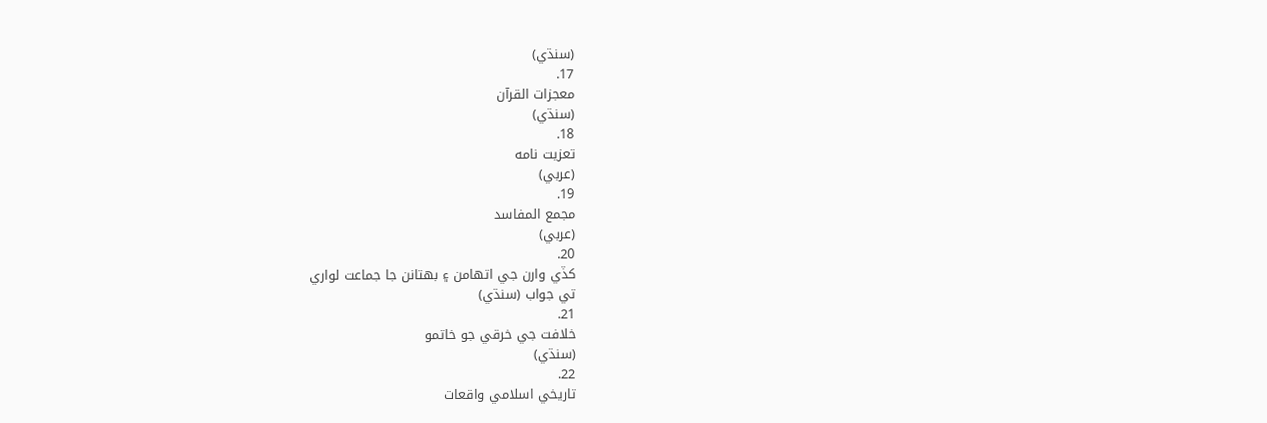(سنڌي)
17.
معجزات القرآن
(سنڌي)
18.
تعزيت نامه
(عربي)
19.
مجمع المفاسد
(عربي)
20.
کڏي وارن جي اتھامن ۽ بھتانن جا جماعت لواري
تي جواب (سنڌي)
21.
خلافت جي خرقي جو خاتمو
(سنڌي)
22.
تاريخي اسلامي واقعات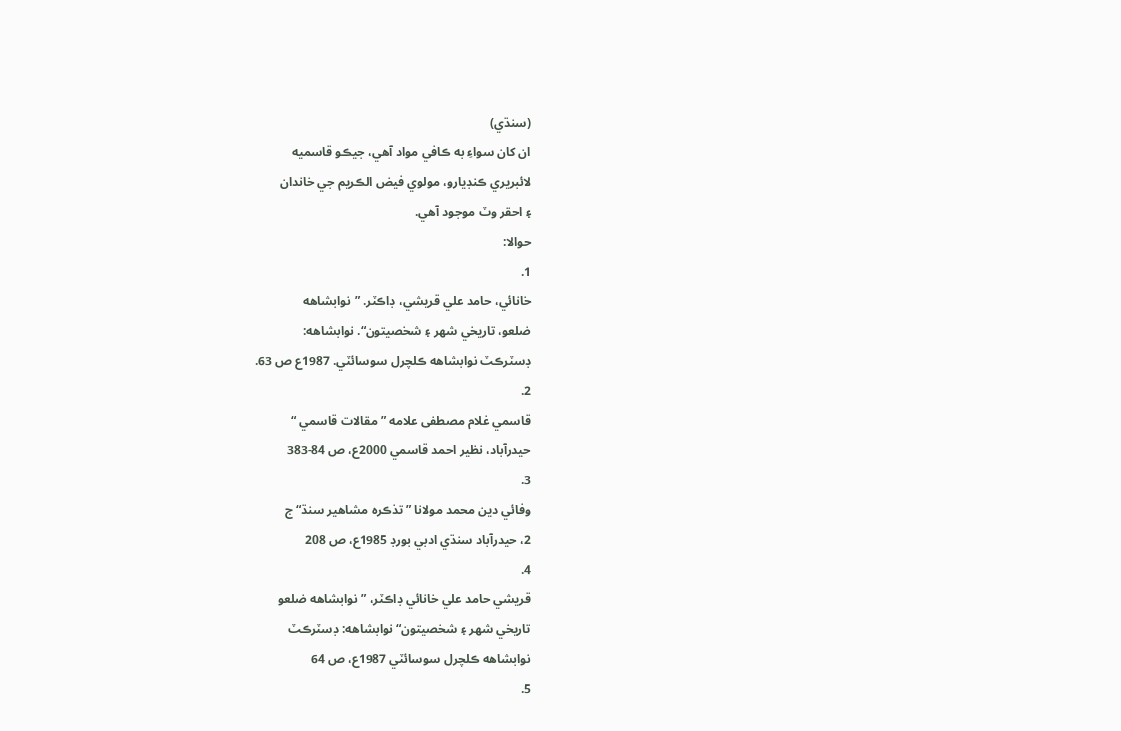(سنڌي)
ان کان سواءِ به ڪافي مواد آهي، جيڪو قاسميه
لائبريري ڪنڊيارو، مولوي فيض الڪريم جي خاندان
۽ احقر وٽ موجود آهي.
حوالا:
1.
خانائي، حامد علي قريشي، ڊاڪٽر. ”نوابشاهه
ضلعو، تاريخي شھر ۽ شخصيتون“. نوابشاهه:
ڊسٽرڪٽ نوابشاهه ڪلچرل سوسائٽي. 1987ع ص 63.
2.
قاسمي غلام مصطفى علامه ” مقالات قاسمي “
حيدرآباد، نظير احمد قاسمي 2000ع، ص 84-383
3.
وفائي دين محمد مولانا ” تذڪره مشاهير سنڌ“ ج
2، حيدرآباد سنڌي ادبي بورڊ 1985ع، ص 208
4.
قريشي حامد علي خانائي ڊاڪٽر، ”نوابشاھه ضلعو
تاريخي شھر ۽ شخصيتون“ نوابشاھه: ڊسٽرڪٽ
نوابشاھه ڪلچرل سوسائٽي 1987ع، ص 64
5.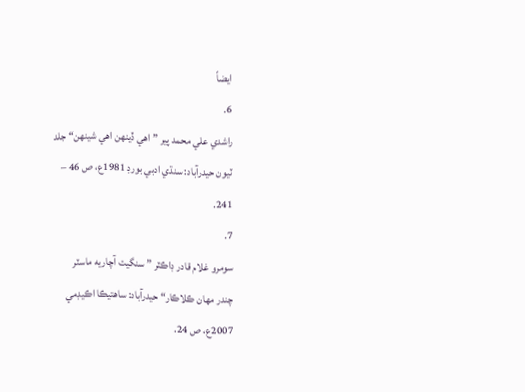ايضاً
6.
راشدي علي محمد پير ”اهي ڏينھن اهي شينھن“ جلد
ٽيون حيدرآباد: سنڌي ادبي بورڊ 1981ع، ص 46 –
241.
7.
سومرو غلام قادر ڊاڪٽر ” سنگيت آچاريه ماسٽر
چندر مھان ڪلاڪار“ حيدرآباد: ساهتيڪا اڪيڊمي
2007ع، ص 24.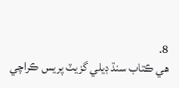8.
هي ڪتاب سنڌ ڊيلي گزيٽ پريس ڪراچي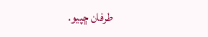طرفان ڇپيو.